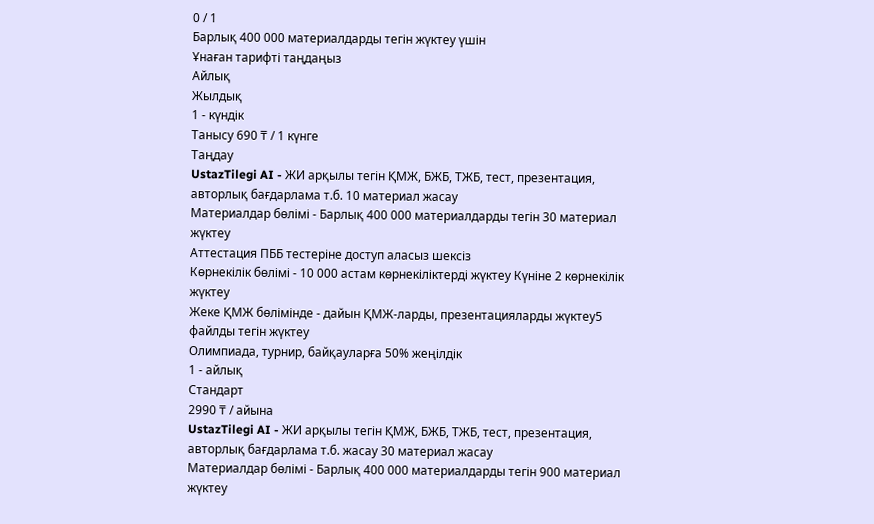0 / 1
Барлық 400 000 материалдарды тегін жүктеу үшін
Ұнаған тарифті таңдаңыз
Айлық
Жылдық
1 - күндік
Танысу 690 ₸ / 1 күнге
Таңдау
UstazTilegi AI - ЖИ арқылы тегін ҚМЖ, БЖБ, ТЖБ, тест, презентация, авторлық бағдарлама т.б. 10 материал жасау
Материалдар бөлімі - Барлық 400 000 материалдарды тегін 30 материал жүктеу
Аттестация ПББ тестеріне доступ аласыз шексіз
Көрнекілік бөлімі - 10 000 астам көрнекіліктерді жүктеу Күніне 2 көрнекілік жүктеу
Жеке ҚМЖ бөлімінде - дайын ҚМЖ-ларды, презентацияларды жүктеу5 файлды тегін жүктеу
Олимпиада, турнир, байқауларға 50% жеңілдік
1 - айлық
Стандарт
2990 ₸ / айына
UstazTilegi AI - ЖИ арқылы тегін ҚМЖ, БЖБ, ТЖБ, тест, презентация, авторлық бағдарлама т.б. жасау 30 материал жасау
Материалдар бөлімі - Барлық 400 000 материалдарды тегін 900 материал жүктеу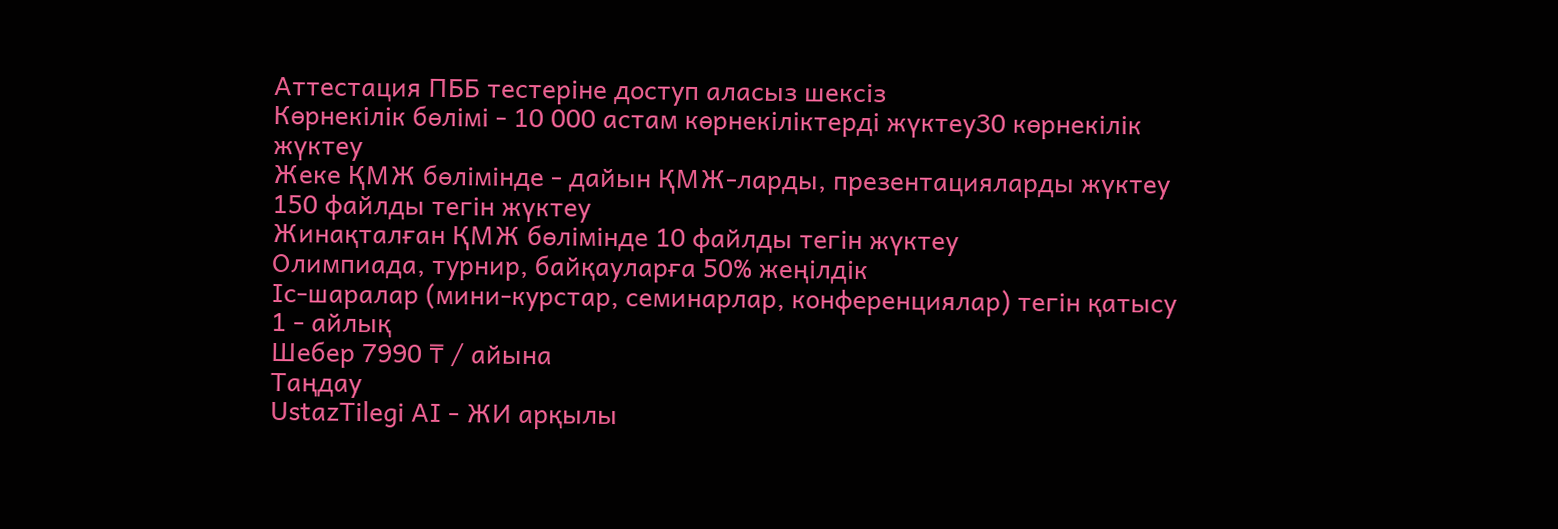Аттестация ПББ тестеріне доступ аласыз шексіз
Көрнекілік бөлімі - 10 000 астам көрнекіліктерді жүктеу30 көрнекілік жүктеу
Жеке ҚМЖ бөлімінде - дайын ҚМЖ-ларды, презентацияларды жүктеу 150 файлды тегін жүктеу
Жинақталған ҚМЖ бөлімінде 10 файлды тегін жүктеу
Олимпиада, турнир, байқауларға 50% жеңілдік
Іс-шаралар (мини-курстар, семинарлар, конференциялар) тегін қатысу
1 - айлық
Шебер 7990 ₸ / айына
Таңдау
UstazTilegi AI - ЖИ арқылы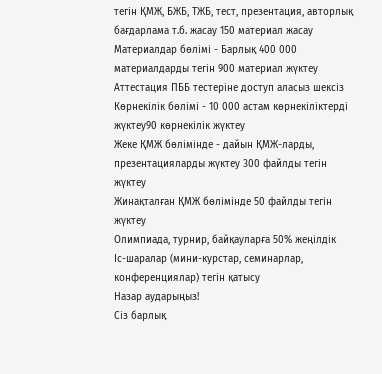тегін ҚМЖ, БЖБ, ТЖБ, тест, презентация, авторлық бағдарлама т.б. жасау 150 материал жасау
Материалдар бөлімі - Барлық 400 000 материалдарды тегін 900 материал жүктеу
Аттестация ПББ тестеріне доступ аласыз шексіз
Көрнекілік бөлімі - 10 000 астам көрнекіліктерді жүктеу90 көрнекілік жүктеу
Жеке ҚМЖ бөлімінде - дайын ҚМЖ-ларды, презентацияларды жүктеу 300 файлды тегін жүктеу
Жинақталған ҚМЖ бөлімінде 50 файлды тегін жүктеу
Олимпиада, турнир, байқауларға 50% жеңілдік
Іс-шаралар (мини-курстар, семинарлар, конференциялар) тегін қатысу
Назар аударыңыз!
Сіз барлық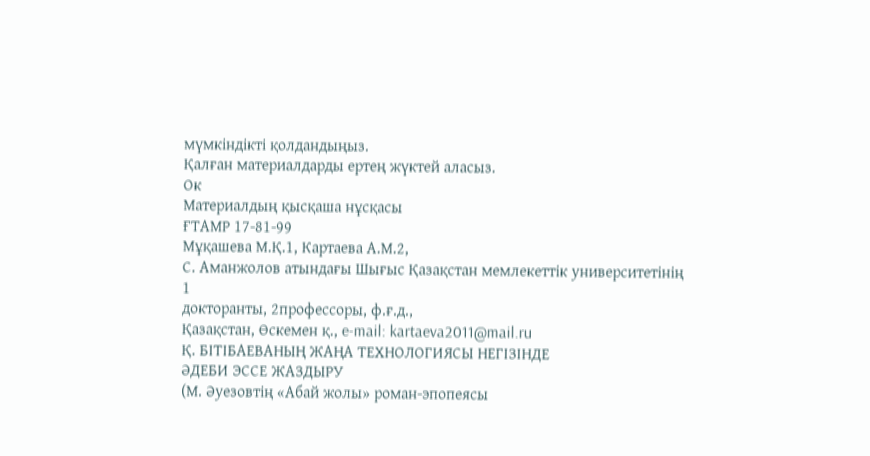мүмкіндікті қолдандыңыз.
Қалған материалдарды ертең жүктей аласыз.
Ок
Материалдың қысқаша нұсқасы
ҒТАМР 17-81-99
Мұқашева М.Қ.1, Картаева А.М.2,
С. Аманжолов атындағы Шығыс Қазақстан мемлекеттік университетінің
1
докторанты, 2профессоры, ф.ғ.д.,
Қазақстан, Өскемен қ., e-mail: kartaeva2011@mail.ru
Қ. БІТІБАЕВАНЫҢ ЖАҢА ТЕХНОЛОГИЯСЫ НЕГІЗІНДЕ
ӘДЕБИ ЭССЕ ЖАЗДЫРУ
(М. Әуезовтің «Абай жолы» роман-эпопеясы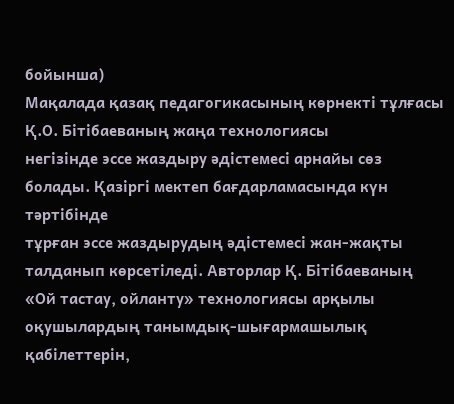бойынша)
Мақалада қазақ педагогикасының көрнекті тұлғасы Қ.О. Бітібаеваның жаңа технологиясы
негізінде эссе жаздыру әдістемесі арнайы сөз болады. Қазіргі мектеп бағдарламасында күн тәртібінде
тұрған эссе жаздырудың әдістемесі жан-жақты талданып көрсетіледі. Авторлар Қ. Бітібаеваның
«Ой тастау, ойланту» технологиясы арқылы оқушылардың танымдық-шығармашылық қабілеттерін,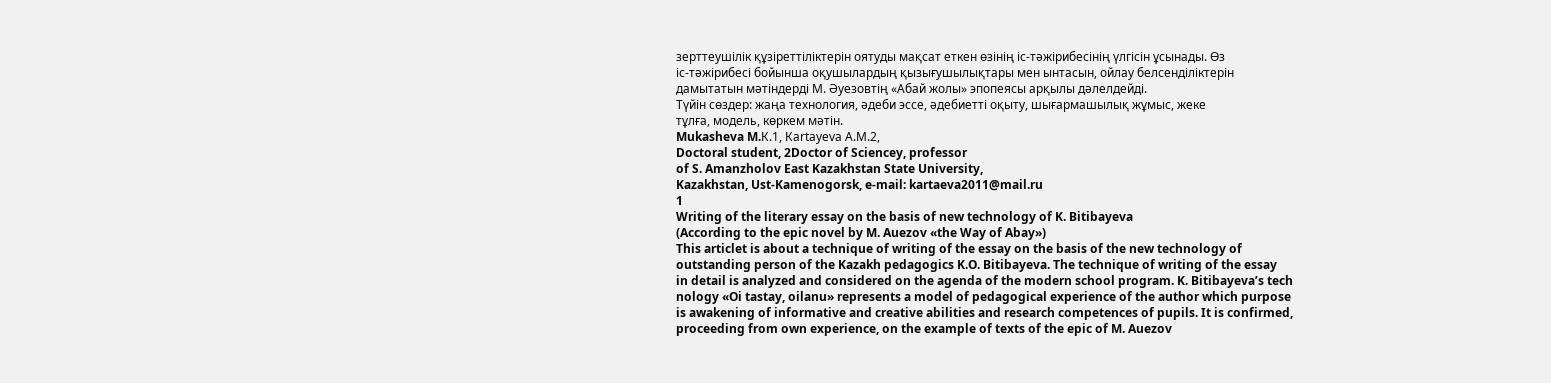зерттеушілік құзіреттіліктерін оятуды мақсат еткен өзінің іс-тәжірибесінің үлгісін ұсынады. Өз
іс-тәжірибесі бойынша оқушылардың қызығушылықтары мен ынтасын, ойлау белсенділіктерін
дамытатын мәтіндерді М. Әуезовтің «Абай жолы» эпопеясы арқылы дәлелдейді.
Түйін сөздер: жаңа технология, әдеби эссе, әдебиетті оқыту, шығармашылық жұмыс, жеке
тұлға, модель, көркем мәтін.
Mukasheva M.К.1, Каrtаyеvа А.М.2,
Doctoral student, 2Doctor of Sciencey, professor
of S. Amanzholov East Kazakhstan State University,
Kazakhstan, Ust-Kamenogorsk, e-mail: kartaeva2011@mail.ru
1
Writing of the literary essay on the basis of new technology of K. Bitibayeva
(According to the epic novel by M. Auezov «the Way of Abay»)
This articlet is about a technique of writing of the essay on the basis of the new technology of
outstanding person of the Kazakh pedagogics K.O. Bitibayeva. The technique of writing of the essay
in detail is analyzed and considered on the agenda of the modern school program. K. Bitibayeva’s tech
nology «Oi tastay, oilanu» represents a model of pedagogical experience of the author which purpose
is awakening of informative and creative abilities and research competences of pupils. It is confirmed,
proceeding from own experience, on the example of texts of the epic of M. Auezov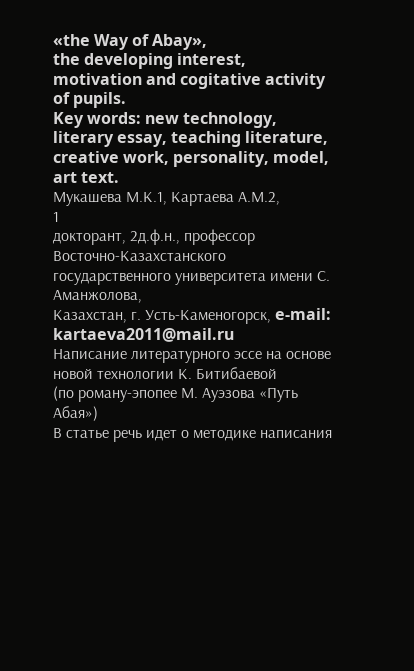«the Way of Abay»,
the developing interest, motivation and cogitative activity of pupils.
Key words: new technology, literary essay, teaching literature, creative work, personality, model,
art text.
Мукашева М.К.1, Картаева А.М.2,
1
докторант, 2д.ф.н., профессор
Восточно-Казахстанского государственного университета имени С. Аманжолова,
Казахстан, г. Усть-Каменогорск, e-mail: kartaeva2011@mail.ru
Написание литературного эссе на основе новой технологии К. Битибаевой
(по роману-эпопее М. Ауэзова «Путь Абая»)
В статье речь идет о методике написания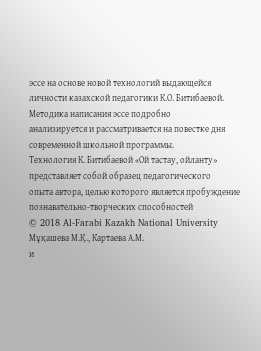эссе на основе новой технологий выдающейся
личности казахской педагогики К.О. Битибаевой. Методика написания эссе подробно
анализируется и рассматривается на повестке дня современной школьной программы.
Технология К. Битибаевой «Ой тастау, ойланту» представляет собой образец педагогического
опыта автора, целью которого является пробуждение познавательно-творческих способностей
© 2018 Al-Farabi Kazakh National University
Мұқашева М.Қ., Картаева А.М.
и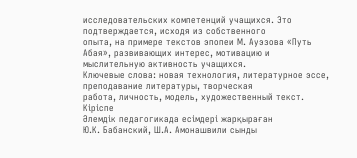исследовательских компетенций учащихся. Это подтверждается, исходя из собственного
опыта, на примере текстов эпопеи М. Ауэзова «Путь Абая», развивающих интерес, мотивацию и
мыслительную активность учащихся.
Ключевые слова: новая технология, литературное эссе, преподавание литературы, творческая
работа, личность, модель, художественный текст.
Кіріспе
Әлемдік педагогикада есімдері жарқыраған
Ю.К. Бабанский, Ш.А. Амонашвили сынды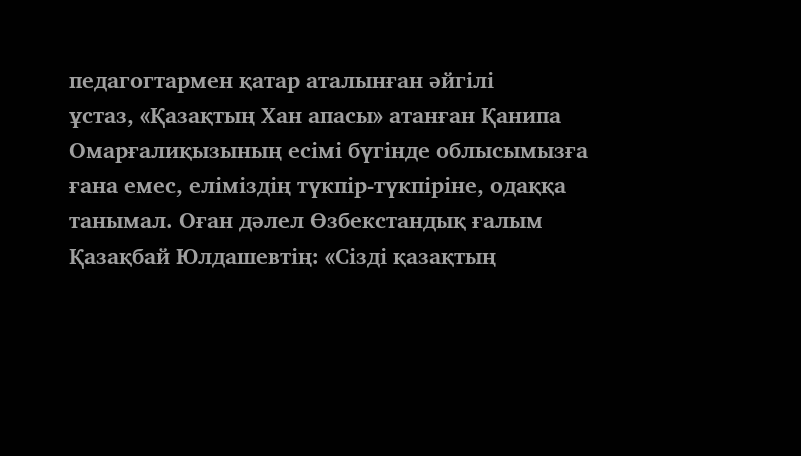педагогтармен қатар аталынған әйгілі
ұстаз, «Қазақтың Хан апасы» атанған Қанипа
Омарғалиқызының есімі бүгінде облысымызға
ғана емес, еліміздің түкпір-түкпіріне, одаққа
танымал. Оған дәлел Өзбекстандық ғалым
Қазақбай Юлдашевтің: «Сізді қазақтың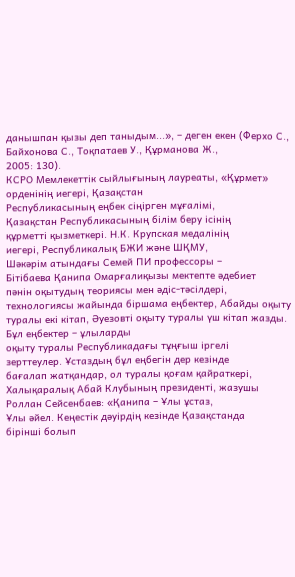данышпан қызы деп таныдым...», – деген екен (Ферхо С., Байхонова С., Тоқпатаев У., Құрманова Ж.,
2005: 130).
КСРО Мемлекеттік сыйлығының лауреаты, «Құрмет» орденінің иегері, Қазақстан
Республикасының еңбек сіңірген мұғалімі,
Қазақстан Республикасының білім беру ісінің
құрметті қызметкері. Н.К. Крупская медалінің
иегері, Республикалық БЖИ және ШҚМУ,
Шәкәрім атындағы Семей ПИ профессоры –
Бітібаева Қанипа Омарғалиқызы мектепте әдебиет
пәнін оқытудың теориясы мен әдіс-тәсілдері,
технологиясы жайында біршама еңбектер, Абайды оқыту туралы екі кітап, Әуезовті оқыту туралы үш кітап жазды. Бұл еңбектер – ұлыларды
оқыту туралы Республикадағы тұңғыш іргелі
зерттеулер. Ұстаздың бұл еңбегін дер кезінде
бағалап жатқандар, ол туралы қоғам қайраткері,
Халықаралық Абай Клубының президенті, жазушы Роллан Сейсенбаев: «Қанипа – Ұлы ұстаз,
Ұлы әйел. Кеңестік дәуірдің кезінде Қазақстанда
бірінші болып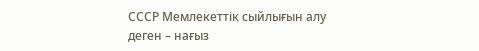СССР Мемлекеттік сыйлығын алу
деген – нағыз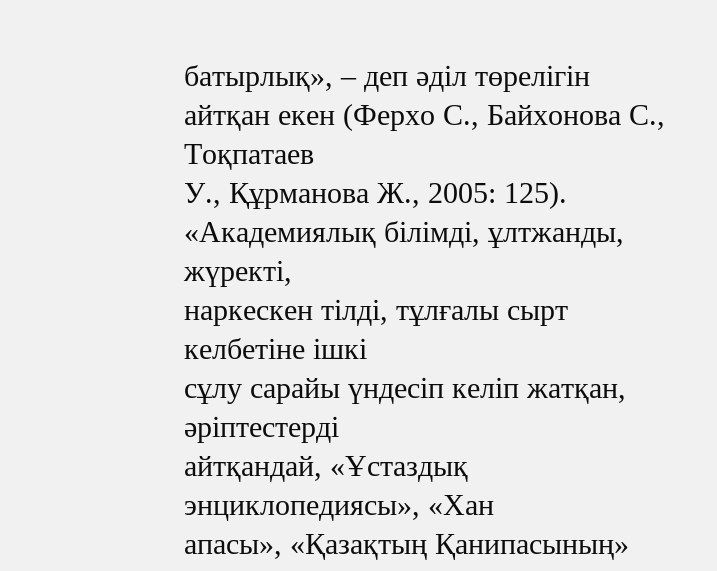батырлық», – деп әділ төрелігін
айтқан екен (Ферхо С., Байхонова С., Тоқпатаев
У., Құрманова Ж., 2005: 125).
«Академиялық білімді, ұлтжанды, жүректі,
наркескен тілді, тұлғалы сырт келбетіне ішкі
сұлу сарайы үндесіп келіп жатқан, әріптестерді
айтқандай, «Ұстаздық энциклопедиясы», «Хан
апасы», «Қазақтың Қанипасының»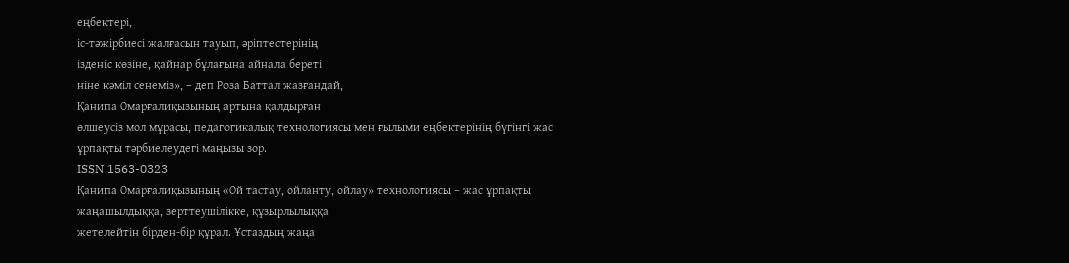еңбектері,
іс-тәжірбиесі жалғасын тауып, әріптестерінің
ізденіс көзіне, қайнар бұлағына айнала береті
ніне кәміл сенеміз», – деп Роза Баттал жазғандай,
Қанипа Омарғалиқызының артына қалдырған
өлшеусіз мол мұрасы, педагогикалық технологиясы мен ғылыми еңбектерінің бүгінгі жас
ұрпақты тәрбиелеудегі маңызы зор.
ISSN 1563-0323
Қанипа Омарғалиқызының «Ой тастау, ойланту, ойлау» технологиясы – жас ұрпақты
жаңашылдыққа, зерттеушілікке, құзырлылыққа
жетелейтін бірден-бір құрал. Ұстаздың жаңа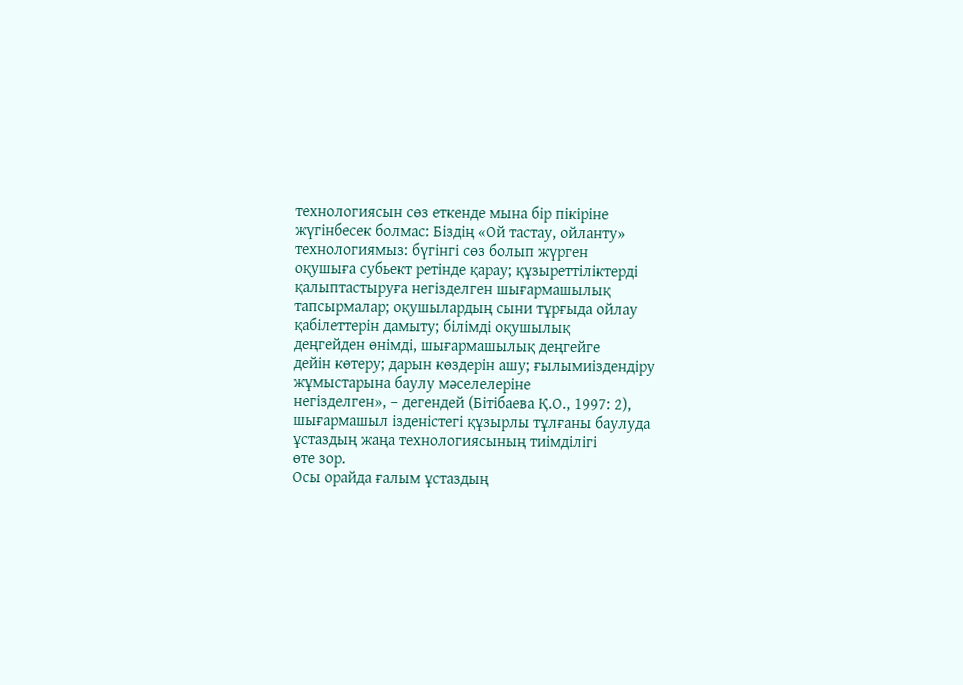технологиясын сөз еткенде мына бір пікіріне
жүгінбесек болмас: Біздің «Ой тастау, ойланту» технологиямыз: бүгінгі сөз болып жүрген
оқушыға субьект ретінде қарау; құзыреттіліктерді
қалыптастыруға негізделген шығармашылық
тапсырмалар; оқушылардың сыни тұрғыда ойлау қабілеттерін дамыту; білімді оқушылық
деңгейден өнімді, шығармашылық деңгейге
дейін көтеру; дарын көздерін ашу; ғылымиіздендіру жұмыстарына баулу мәселелеріне
негізделген», – дегендей (Бітібаева Қ.О., 1997: 2),
шығармашыл ізденістегі құзырлы тұлғаны баулуда ұстаздың жаңа технологиясының тиімділігі
өте зор.
Осы орайда ғалым ұстаздың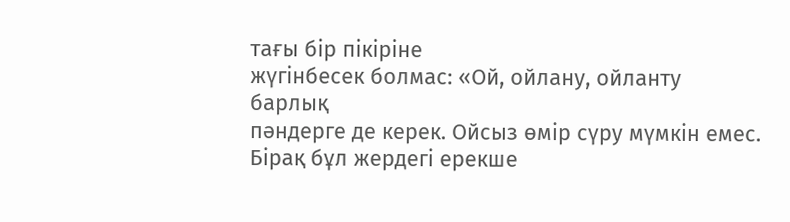тағы бір пікіріне
жүгінбесек болмас: «Ой, ойлану, ойланту барлық
пәндерге де керек. Ойсыз өмір сүру мүмкін емес.
Бірақ бұл жердегі ерекше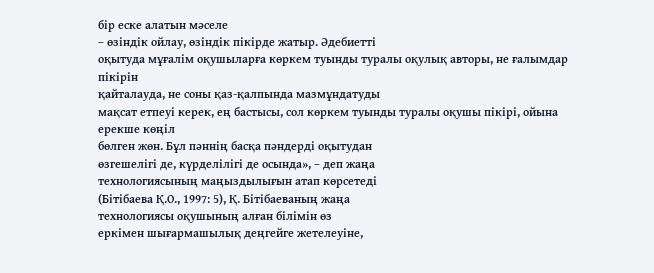бір еске алатын мәселе
– өзіндік ойлау, өзіндік пікірде жатыр. Әдебиетті
оқытуда мұғалім оқушыларға көркем туынды туралы оқулық авторы, не ғалымдар пікірін
қайталауда, не соны қаз-қалпында мазмұндатуды
мақсат етпеуі керек, ең бастысы, сол көркем туынды туралы оқушы пікірі, ойына ерекше көңіл
бөлген жөн. Бұл пәннің басқа пәндерді оқытудан
өзгешелігі де, күрделілігі де осында», – деп жаңа
технологиясының маңыздылығын атап көрсетеді
(Бітібаева Қ.О., 1997: 5), Қ. Бітібаеваның жаңа
технологиясы оқушының алған білімін өз
еркімен шығармашылық деңгейге жетелеуіне,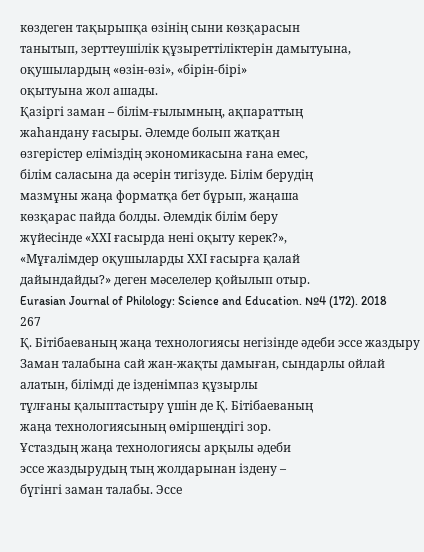көздеген тақырыпқа өзінің сыни көзқарасын
танытып, зерттеушілік құзыреттіліктерін дамытуына, оқушылардың «өзін-өзі», «бірін-бірі»
оқытуына жол ашады.
Қазіргі заман – білім-ғылымның, ақпараттың
жаһандану ғасыры. Әлемде болып жатқан
өзгерістер еліміздің экономикасына ғана емес,
білім саласына да әсерін тигізуде. Білім берудің
мазмұны жаңа форматқа бет бұрып, жаңаша
көзқарас пайда болды. Әлемдік білім беру
жүйесінде «ХХІ ғасырда нені оқыту керек?»,
«Мұғалімдер оқушыларды ХХІ ғасырға қалай
дайындайды?» деген мәселелер қойылып отыр.
Eurasian Journal of Philology: Science and Education. №4 (172). 2018
267
Қ. Бітібаеваның жаңа технологиясы негізінде әдеби эссе жаздыру
Заман талабына сай жан-жақты дамыған, сындарлы ойлай алатын, білімді де ізденімпаз құзырлы
тұлғаны қалыптастыру үшін де Қ. Бітібаеваның
жаңа технологиясының өміршеңдігі зор.
Ұстаздың жаңа технологиясы арқылы әдеби
эссе жаздырудың тың жолдарынан іздену –
бүгінгі заман талабы. Эссе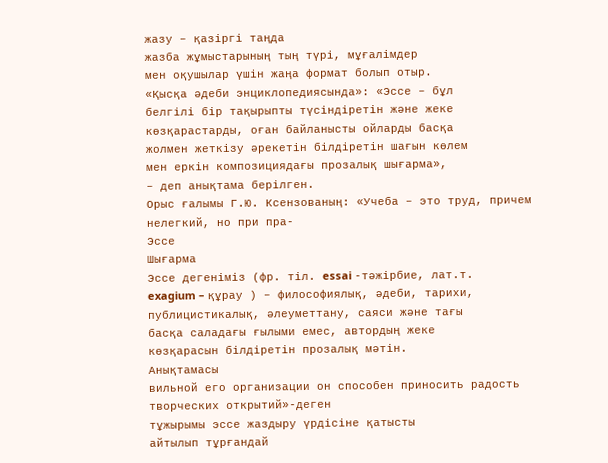жазу – қазіргі таңда
жазба жұмыстарының тың түрі, мұғалімдер
мен оқушылар үшін жаңа формат болып отыр.
«Қысқа әдеби энциклопедиясында»: «Эссе – бұл
белгілі бір тақырыпты түсіндіретін және жеке
көзқарастарды, оған байланысты ойларды басқа
жолмен жеткізу әрекетін білдіретін шағын көлем
мен еркін композициядағы прозалық шығарма»,
– деп анықтама берілген.
Орыс ғалымы Г.Ю. Ксензованың: «Учеба – это труд, причем нелегкий, но при пра-
Эссе
Шығарма
Эссе дегеніміз (фр. тіл. essai -тәжірбие, лат.т.
exagium – құрау ) – философиялық, әдеби, тарихи,
публицистикалық, әлеуметтану, саяси және тағы
басқа саладағы ғылыми емес, автордың жеке
көзқарасын білдіретін прозалық мәтін.
Анықтамасы
вильной его организации он способен приносить радость творческих открытий»-деген
тұжырымы эссе жаздыру үрдісіне қатысты
айтылып тұрғандай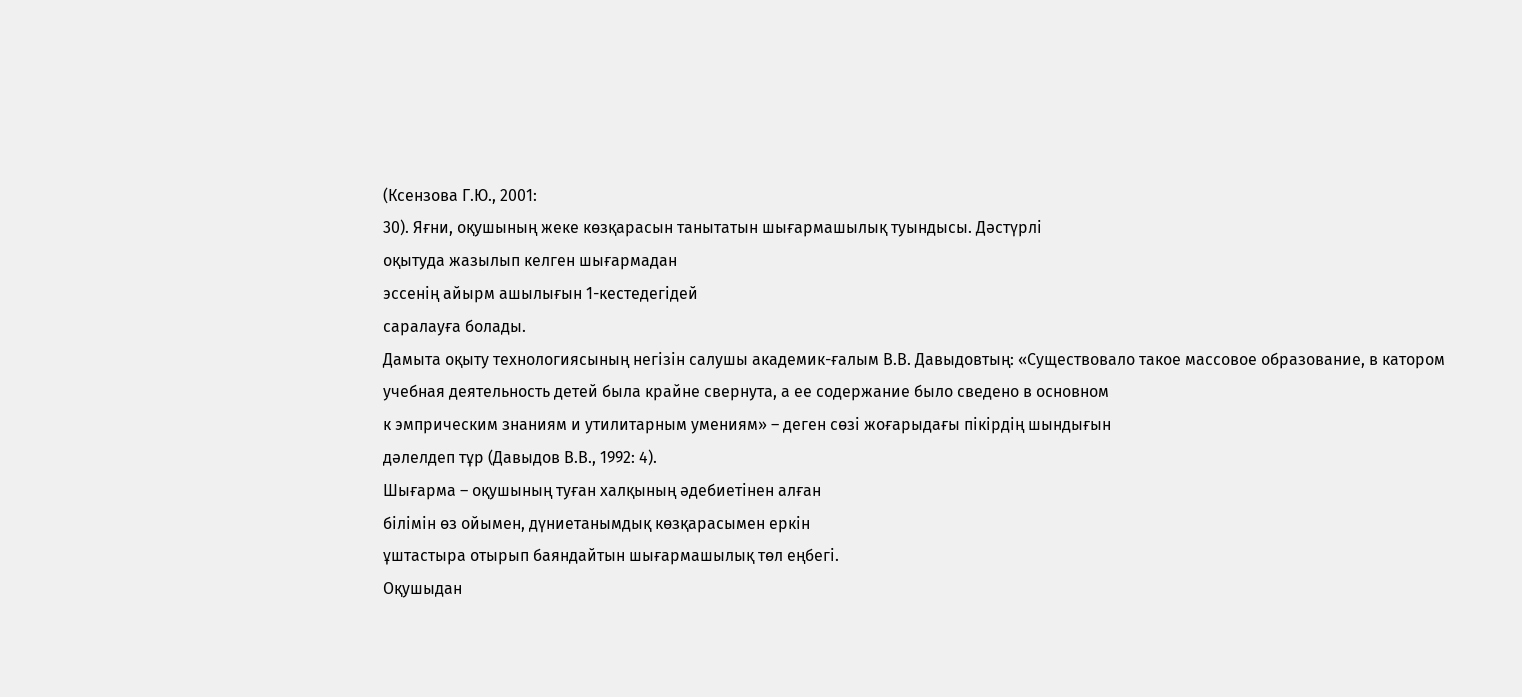(Ксензова Г.Ю., 2001:
30). Яғни, оқушының жеке көзқарасын танытатын шығармашылық туындысы. Дәстүрлі
оқытуда жазылып келген шығармадан
эссенің айырм ашылығын 1-кестедегідей
саралауға болады.
Дамыта оқыту технологиясының негізін салушы академик-ғалым В.В. Давыдовтың: «Существовало такое массовое образование, в катором
учебная деятельность детей была крайне свернута, а ее содержание было сведено в основном
к эмприческим знаниям и утилитарным умениям» – деген сөзі жоғарыдағы пікірдің шындығын
дәлелдеп тұр (Давыдов В.В., 1992: 4).
Шығарма – оқушының туған халқының әдебиетінен алған
білімін өз ойымен, дүниетанымдық көзқарасымен еркін
ұштастыра отырып баяндайтын шығармашылық төл еңбегі.
Оқушыдан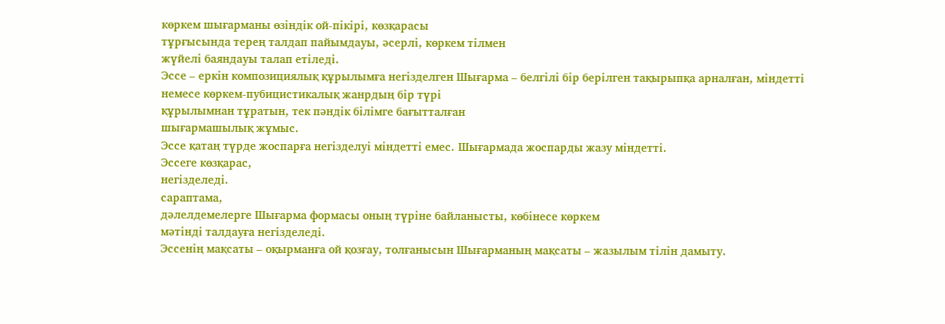көркем шығарманы өзіндік ой-пікірі, көзқарасы
тұрғысында терең талдап пайымдауы, әсерлі, көркем тілмен
жүйелі баяндауы талап етіледі.
Эссе – еркін композициялық құрылымға негізделген Шығарма – белгілі бір берілген тақырыпқа арналған, міндетті
немесе көркем-пубицистикалық жанрдың бір түрі
құрылымнан тұратын, тек пәндік білімге бағытталған
шығармашылық жұмыс.
Эссе қатаң түрде жоспарға негізделуі міндетті емес. Шығармада жоспарды жазу міндетті.
Эссеге көзқарас,
негізделеді.
сараптама,
дәлелдемелерге Шығарма формасы оның түріне байланысты, көбінесе көркем
мәтінді талдауға негізделеді.
Эссенің мақсаты – оқырманға ой қозғау, толғанысын Шығарманың мақсаты – жазылым тілін дамыту.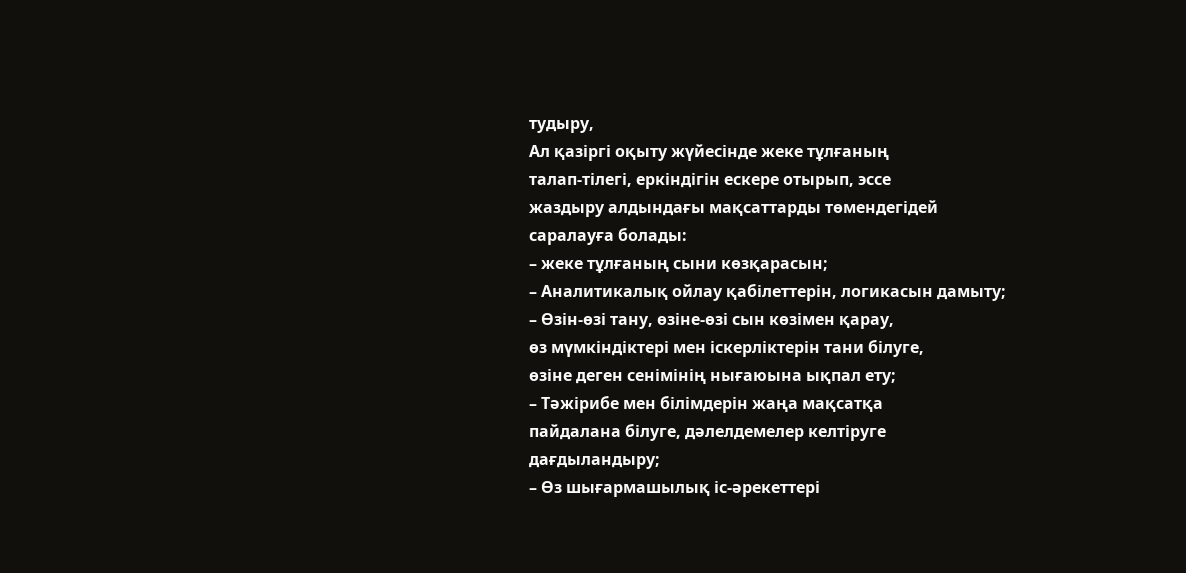тудыру,
Ал қазіргі оқыту жүйесінде жеке тұлғаның
талап-тілегі, еркіндігін ескере отырып, эссе
жаздыру алдындағы мақсаттарды төмендегідей
саралауға болады:
– жеке тұлғаның сыни көзқарасын;
– Аналитикалық ойлау қабілеттерін, логикасын дамыту;
– Өзін-өзі тану, өзіне-өзі сын көзімен қарау,
өз мүмкіндіктері мен іскерліктерін тани білуге,
өзіне деген сенімінің нығаюына ықпал ету;
– Тәжірибе мен білімдерін жаңа мақсатқа
пайдалана білуге, дәлелдемелер келтіруге
дағдыландыру;
– Өз шығармашылық іс-әрекеттері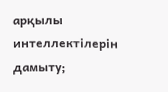арқылы
интеллектілерін дамыту;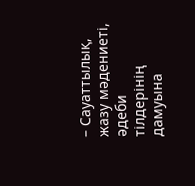– Сауаттылық, жазу мәдениеті, әдеби
тілдерінің дамуына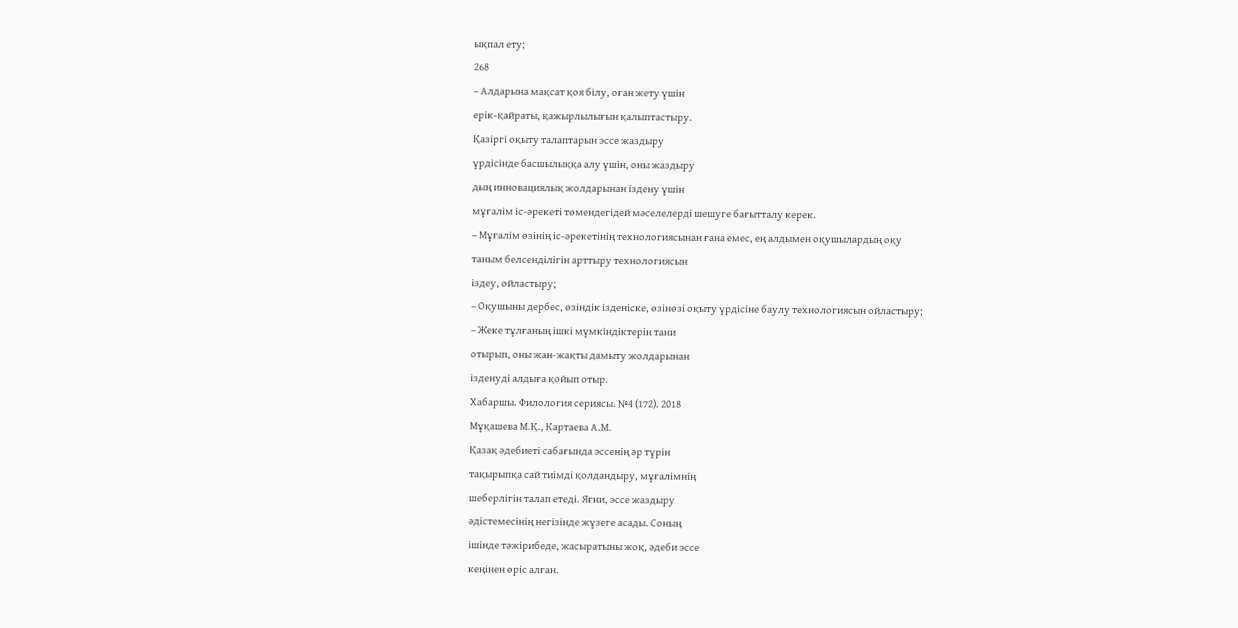ықпал ету;
268
– Алдарына мақсат қоя білу, оған жету үшін
ерік-қайраты, қажырлылығын қалыптастыру.
Қазіргі оқыту талаптарын эссе жаздыру
үрдісінде басшылыққа алу үшін, оны жаздыру
дың инновациялық жолдарынан іздену үшін
мұғалім іс-әрекеті төмендегідей мәселелерді шешуге бағытталу керек.
– Мұғалім өзінің іс-әрекетінің технологиясынан ғана емес, ең алдымен оқушылардың оқу
таным белсенділігін арттыру технологиясын
іздеу, ойластыру;
– Оқушыны дербес, өзіндік ізденіске, өзінөзі оқыту үрдісіне баулу технологиясын ойластыру;
– Жеке тұлғаның ішкі мүмкіндіктерін тани
отырып, оны жан-жақты дамыту жолдарынан
ізденуді алдыға қойып отыр.
Хабаршы. Филология сериясы. №4 (172). 2018
Мұқашева М.Қ., Картаева А.М.
Қазақ әдебиеті сабағында эссенің әр түрін
тақырыпқа сай тиімді қолдандыру, мұғалімнің
шеберлігін талап етеді. Яғни, эссе жаздыру
әдістемесінің негізінде жүзеге асады. Соның
ішінде тәжірибеде, жасыратыны жоқ, әдеби эссе
кеңінен өріс алған.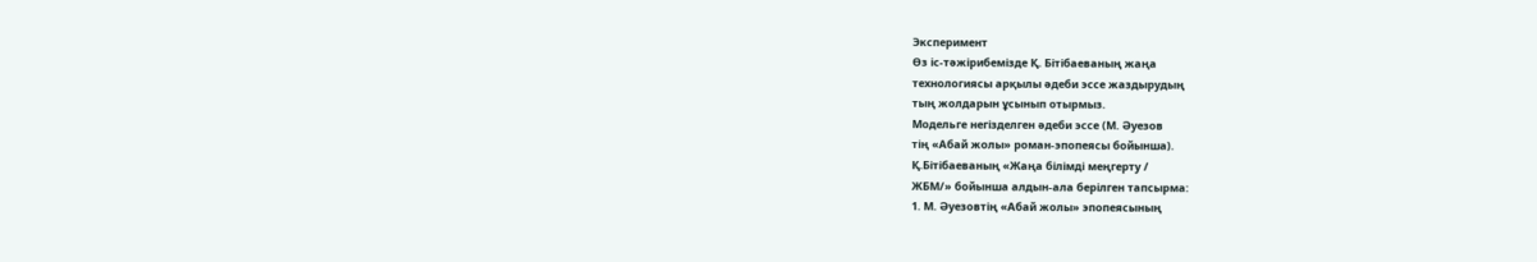Эксперимент
Өз іс-тәжірибемізде Қ. Бітібаеваның жаңа
технологиясы арқылы әдеби эссе жаздырудың
тың жолдарын ұсынып отырмыз.
Модельге негізделген әдеби эссе (М. Әуезов
тің «Абай жолы» роман-эпопеясы бойынша).
Қ.Бітібаеваның «Жаңа білімді меңгерту /
ЖБМ/» бойынша алдын-ала берілген тапсырма:
1. М. Әуезовтің «Абай жолы» эпопеясының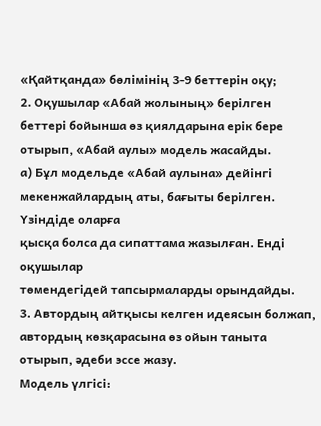«Қайтқанда» бөлімінің 3-9 беттерін оқу;
2. Оқушылар «Абай жолының» берілген
беттері бойынша өз қиялдарына ерік бере отырып, «Абай аулы» модель жасайды.
а) Бұл модельде «Абай аулына» дейінгі мекенжайлардың аты, бағыты берілген. Үзіндіде оларға
қысқа болса да сипаттама жазылған. Енді оқушылар
төмендегідей тапсырмаларды орындайды.
3. Автордың айтқысы келген идеясын болжап, автордың көзқарасына өз ойын таныта отырып, әдеби эссе жазу.
Модель үлгісі: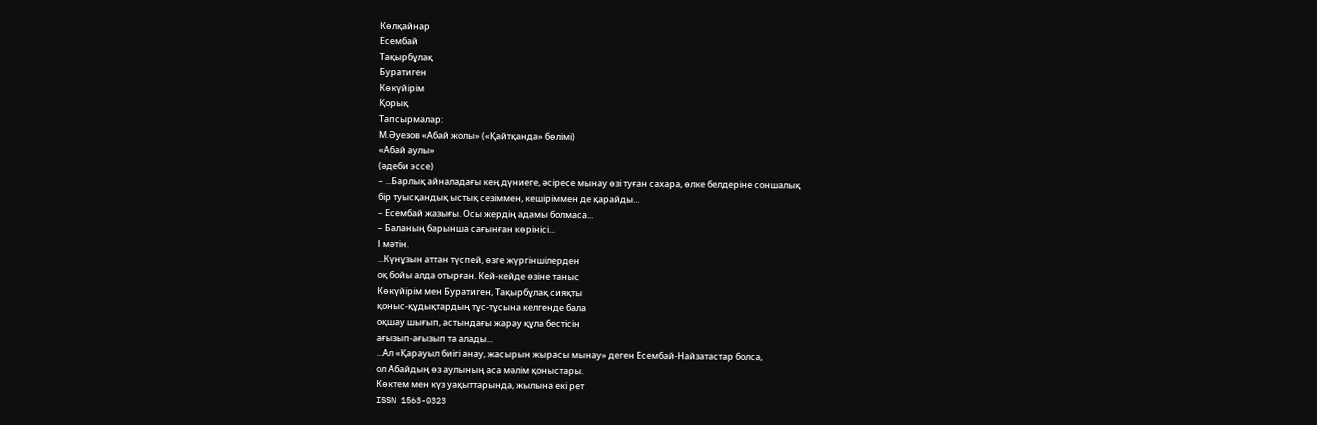Көлқайнар
Есембай
Тақырбұлақ
Буратиген
Көкүйірім
Қорық
Тапсырмалар:
М.Әуезов «Абай жолы» («Қайтқанда» бөлімі)
«Абай аулы»
(әдеби эссе)
– ...Барлық айналадағы кең дүниеге, әсіресе мынау өзі туған сахара, өлке белдеріне соншалық
бір туысқандық ыстық сезіммен, кешіріммен де қарайды...
– Есембай жазығы. Осы жердің адамы болмаса...
– Баланың барынша сағынған көрінісі...
І мәтін.
...Күнұзын аттан түспей, өзге жүргіншілерден
оқ бойы алда отырған. Кей-кейде өзіне таныс
Көкүйірім мен Буратиген, Тақырбұлақ сияқты
қоныс-құдықтардың тұс-тұсына келгенде бала
оқшау шығып, астындағы жарау құла бестісін
ағызып-ағызып та алады...
...Ал «Қарауыл биігі анау, жасырын жырасы мынау» деген Есембай-Найзатастар болса,
ол Абайдың өз аулының аса мәлім қоныстары.
Көктем мен күз уақыттарында, жылына екі рет
ISSN 1563-0323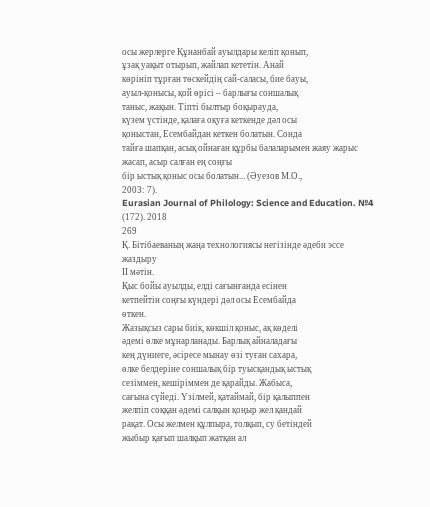осы жерлерге Құнанбай ауылдары келіп қонып,
ұзақ уақыт отырып, жайлап кететін. Анай
көрініп тұрған төскейдің сай-саласы, бие бауы,
ауыл-қонысы, қой өрісі – барлығы соншалық
таныс, жақын. Тіпті былтыр боқырауда,
күзем үстінде, қалаға оқуға кеткенде дәл осы
қоныстан, Есембайдан кеткен болатын. Сонда
тайға шапқан, асық ойнаған құрбы балаларымен жаяу жарыс жасап, асыр салған ең соңғы
бір ыстық қоныс осы болатын... (Әуезов М.О.,
2003: 7).
Eurasian Journal of Philology: Science and Education. №4 (172). 2018
269
Қ. Бітібаеваның жаңа технологиясы негізінде әдеби эссе жаздыру
ІІ мәтін.
Қыс бойы ауылды, елді сағынғанда есінен
кетпейтін соңғы күндері дәл осы Есембайда
өткен.
Жазықсыз сары биік, көкшіл қоныс, ақ көделі
әдемі өлке мұнарланады. Барлық айналадағы
кең дүниеге, әсіресе мынау өзі туған сахара,
өлке белдеріне соншалық бір туысқандық ыстық
сезіммен, кешіріммен де қарайды. Жабыса,
сағына сүйеді. Үзілмей, қатаймай, бір қалыппен
желпіп соққан әдемі салқын қоңыр жел қандай
рақат. Осы желмен құлпыра, толқып, су бетіндей
жыбыр қағып шалқып жатқан ал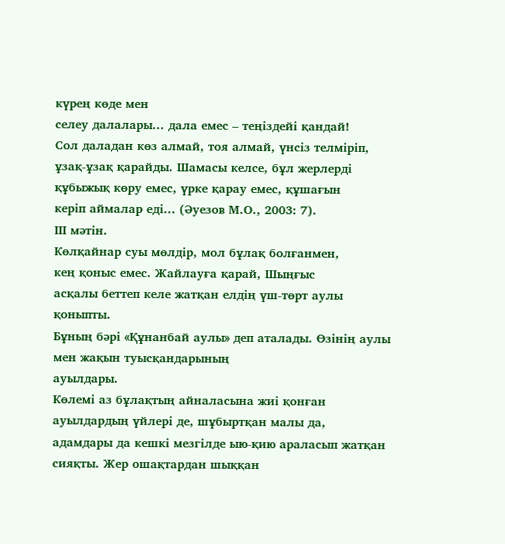күрең көде мен
селеу далалары... дала емес – теңіздейі қандай!
Сол даладан көз алмай, тоя алмай, үнсіз телміріп,
ұзақ-ұзақ қарайды. Шамасы келсе, бұл жерлерді
құбыжық көру емес, үрке қарау емес, құшағын
керіп аймалар еді... (Әуезов М.О., 2003: 7).
ІІІ мәтін.
Көлқайнар суы мөлдір, мол бұлақ болғанмен,
кең қоныс емес. Жайлауға қарай, Шыңғыс
асқалы беттеп келе жатқан елдің үш-төрт аулы
қоныпты.
Бұның бәрі «Құнанбай аулы» деп аталады. Өзінің аулы мен жақын туысқандарының
ауылдары.
Көлемі аз бұлақтың айналасына жиі қонған
ауылдардың үйлері де, шұбыртқан малы да,
адамдары да кешкі мезгілде ыю-қию араласып жатқан сияқты. Жер ошақтардан шыққан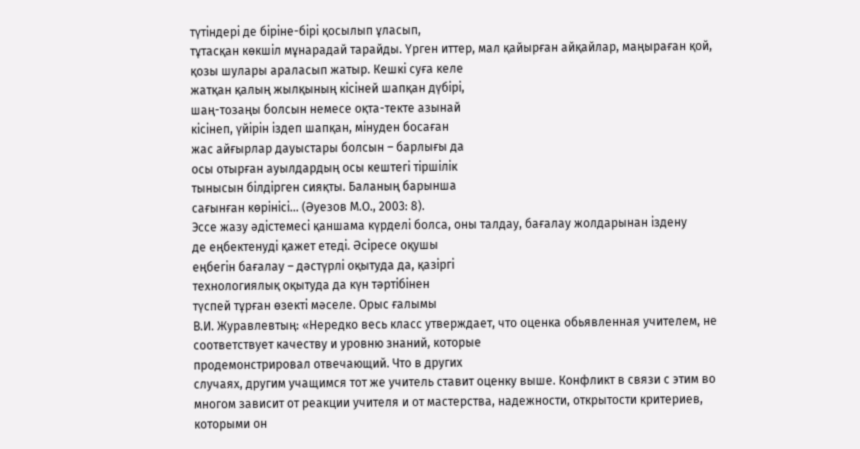түтіндері де біріне-бірі қосылып ұласып,
тұтасқан көкшіл мұнарадай тарайды. Үрген иттер, мал қайырған айқайлар, маңыраған қой,
қозы шулары араласып жатыр. Кешкі суға келе
жатқан қалың жылқының кісіней шапқан дүбірі,
шаң-тозаңы болсын немесе оқта-текте азынай
кісінеп, үйірін іздеп шапқан, мінуден босаған
жас айғырлар дауыстары болсын – барлығы да
осы отырған ауылдардың осы кештегі тіршілік
тынысын білдірген сияқты. Баланың барынша
сағынған көрінісі... (Әуезов М.О., 2003: 8).
Эссе жазу әдістемесі қаншама күрделі болса, оны талдау, бағалау жолдарынан іздену
де еңбектенуді қажет етеді. Әсіресе оқушы
еңбегін бағалау – дәстүрлі оқытуда да, қазіргі
технологиялық оқытуда да күн тәртібінен
түспей тұрған өзекті мәселе. Орыс ғалымы
В.И. Журавлевтың: «Нередко весь класс утверждает, что оценка обьявленная учителем, не соответствует качеству и уровню знаний, которые
продемонстрировал отвечающий. Что в других
случаях, другим учащимся тот же учитель ставит оценку выше. Конфликт в связи с этим во
многом зависит от реакции учителя и от мастерства, надежности, открытости критериев, которыми он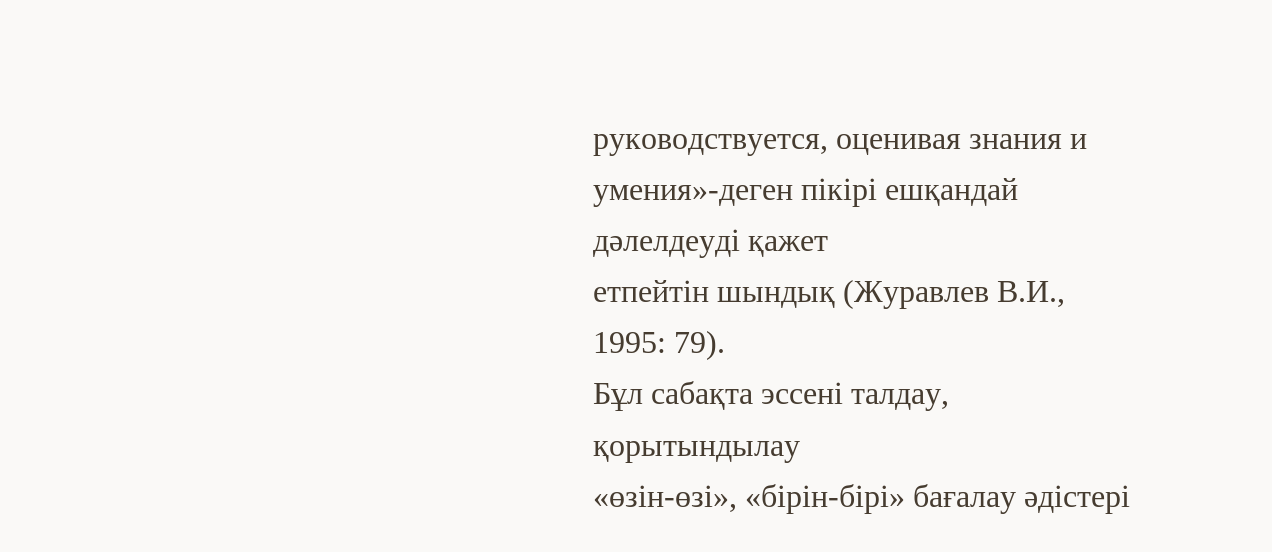руководствуется, оценивая знания и
умения»-деген пікірі ешқандай дәлелдеуді қажет
етпейтін шындық (Журавлев В.И., 1995: 79).
Бұл сабақта эссені талдау, қорытындылау
«өзін-өзі», «бірін-бірі» бағалау әдістері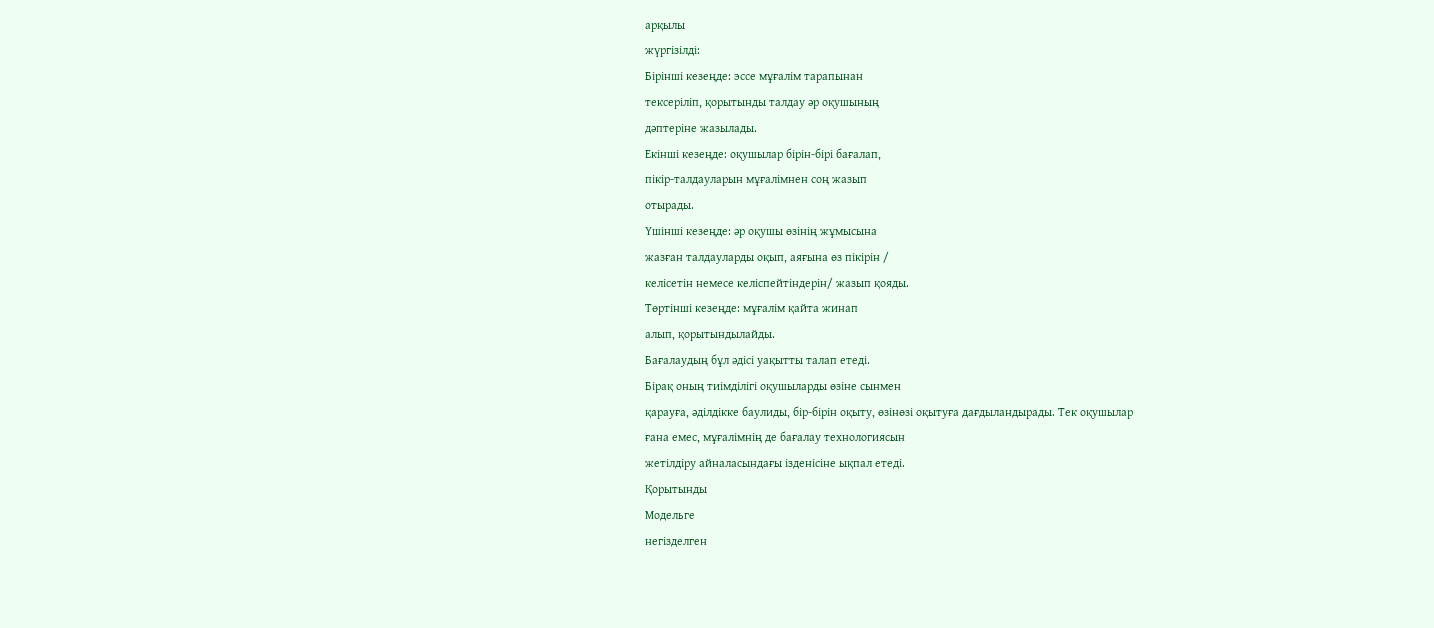арқылы
жүргізілді:
Бірінші кезеңде: эссе мұғалім тарапынан
тексеріліп, қорытынды талдау әр оқушының
дәптеріне жазылады.
Екінші кезеңде: оқушылар бірін-бірі бағалап,
пікір-талдауларын мұғалімнен соң жазып
отырады.
Үшінші кезеңде: әр оқушы өзінің жұмысына
жазған талдауларды оқып, аяғына өз пікірін /
келісетін немесе келіспейтіндерін/ жазып қояды.
Төртінші кезеңде: мұғалім қайта жинап
алып, қорытындылайды.
Бағалаудың бұл әдісі уақытты талап етеді.
Бірақ оның тиімділігі оқушыларды өзіне сынмен
қарауға, әділдікке баулиды, бір-бірін оқыту, өзінөзі оқытуға дағдыландырады. Тек оқушылар
ғана емес, мұғалімнің де бағалау технологиясын
жетілдіру айналасындағы ізденісіне ықпал етеді.
Қорытынды
Модельге
негізделген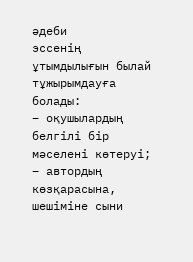әдеби
эссенің
ұтымдылығын былай тұжырымдауға болады:
– оқушылардың белгілі бір мәселені көтеруі;
– автордың көзқарасына, шешіміне сыни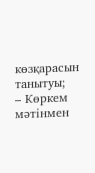көзқарасын танытуы;
– Көркем мәтінмен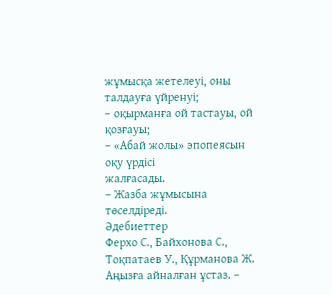жұмысқа жетелеуі, оны
талдауға үйренуі;
– оқырманға ой тастауы, ой қозғауы;
– «Абай жолы» эпопеясын оқу үрдісі
жалғасады.
– Жазба жұмысына төселдіреді.
Әдебиеттер
Ферхо С., Байхонова С., Тоқпатаев У., Құрманова Ж. Аңызға айналған ұстаз. –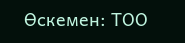Өскемен: ТОО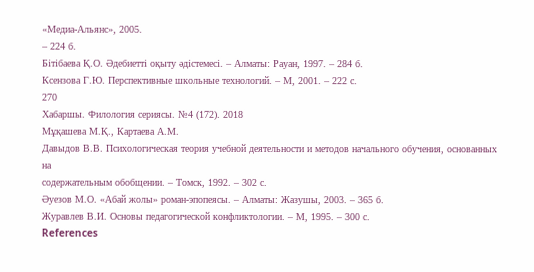«Медиа-Альянс», 2005.
– 224 б.
Бітібаева Қ.О. Әдебиетті оқыту әдістемесі. – Алматы: Рауан, 1997. – 284 б.
Ксензова Г.Ю. Перспективные школьные технологий. – М, 2001. – 222 с.
270
Хабаршы. Филология сериясы. №4 (172). 2018
Мұқашева М.Қ., Картаева А.М.
Давыдов В.В. Психологическая теория учебной деятельности и методов начального обучения, основанных на
содержательным обобщении. – Томск, 1992. – 302 с.
Әуезов М.О. «Абай жолы» роман-эпопеясы. – Алматы: Жазушы, 2003. – 365 б.
Журавлев В.И. Основы педагогической конфликтологии. – М, 1995. – 300 с.
References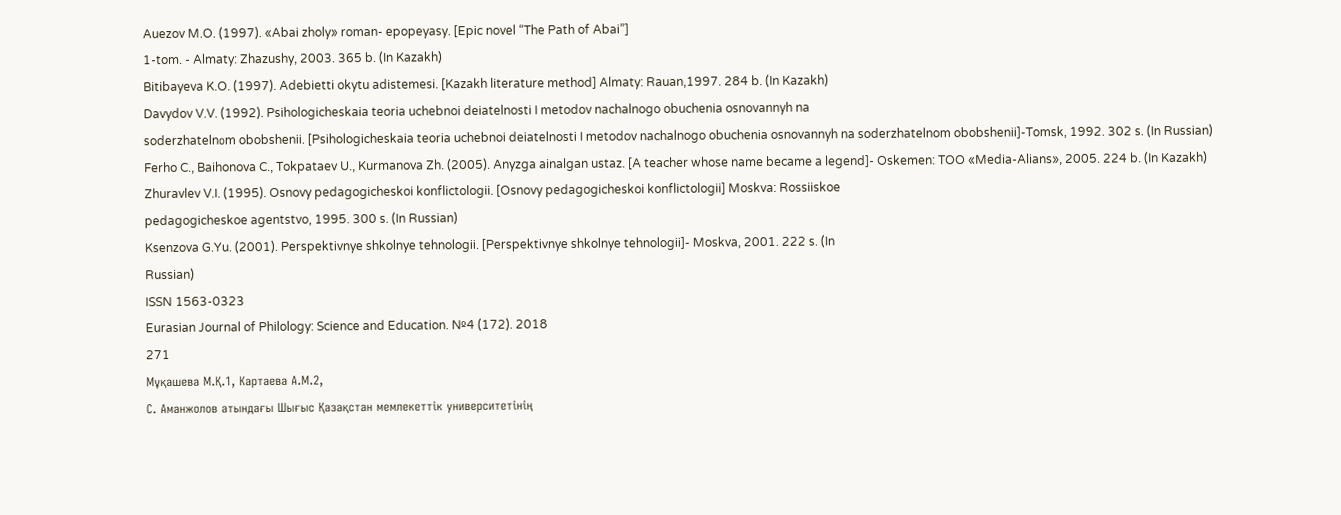Auezov M.O. (1997). «Abai zholy» roman- epopeyasy. [Epic novel “The Path of Abai”]
1-tom. - Almaty: Zhazushy, 2003. 365 b. (In Kazakh)
Bitibayeva K.O. (1997). Adebietti okytu adistemesi. [Kazakh literature method] Almaty: Rauan,1997. 284 b. (In Kazakh)
Davydov V.V. (1992). Psihologicheskaia teoria uchebnoi deiatelnosti I metodov nachalnogo obuchenia osnovannyh na
soderzhatelnоm obobshenii. [Psihologicheskaia teoria uchebnoi deiatelnosti I metodov nachalnogo obuchenia osnovannyh na soderzhatelnom obobshenii]-Tomsk, 1992. 302 s. (In Russian)
Ferho C., Baihonova C., Tokpataev U., Kurmanova Zh. (2005). Anyzga ainalgan ustaz. [A teacher whose name became a legend]- Oskemen: TOO «Media-Alians», 2005. 224 b. (In Kazakh)
Zhuravlev V.I. (1995). Osnovy pedagogicheskoi konflictologii. [Osnovy pedagogicheskoi konflictologii] Moskva: Rossiiskoe
pedagogicheskoe agentstvo, 1995. 300 s. (In Russian)
Ksenzova G.Yu. (2001). Perspektivnye shkolnye tehnologii. [Perspektivnye shkolnye tehnologii]- Moskva, 2001. 222 s. (In
Russian)
ISSN 1563-0323
Eurasian Journal of Philology: Science and Education. №4 (172). 2018
271
Мұқашева М.Қ.1, Картаева А.М.2,
С. Аманжолов атындағы Шығыс Қазақстан мемлекеттік университетінің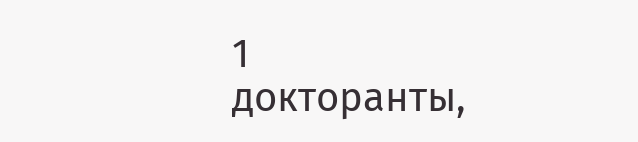1
докторанты,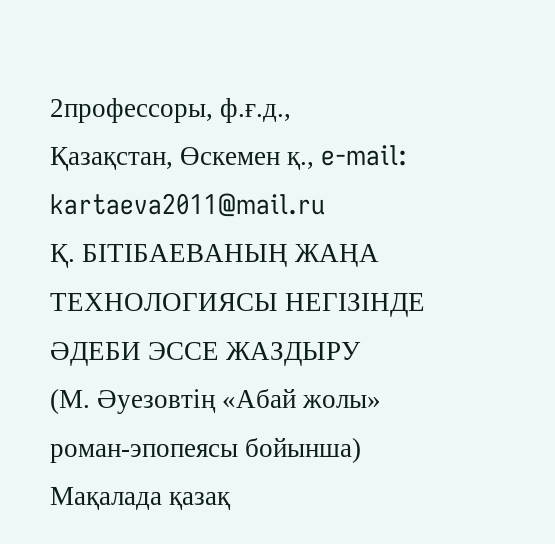2профессоры, ф.ғ.д.,
Қазақстан, Өскемен қ., e-mail: kartaeva2011@mail.ru
Қ. БІТІБАЕВАНЫҢ ЖАҢА ТЕХНОЛОГИЯСЫ НЕГІЗІНДЕ
ӘДЕБИ ЭССЕ ЖАЗДЫРУ
(М. Әуезовтің «Абай жолы» роман-эпопеясы бойынша)
Мақалада қазақ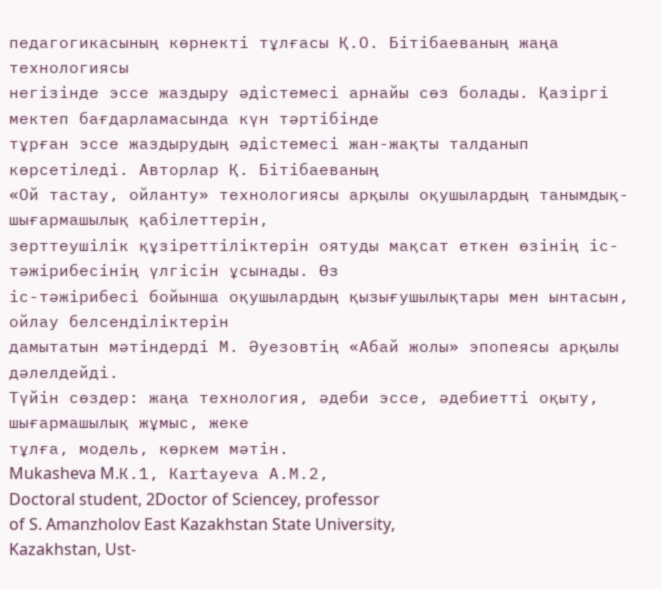педагогикасының көрнекті тұлғасы Қ.О. Бітібаеваның жаңа технологиясы
негізінде эссе жаздыру әдістемесі арнайы сөз болады. Қазіргі мектеп бағдарламасында күн тәртібінде
тұрған эссе жаздырудың әдістемесі жан-жақты талданып көрсетіледі. Авторлар Қ. Бітібаеваның
«Ой тастау, ойланту» технологиясы арқылы оқушылардың танымдық-шығармашылық қабілеттерін,
зерттеушілік құзіреттіліктерін оятуды мақсат еткен өзінің іс-тәжірибесінің үлгісін ұсынады. Өз
іс-тәжірибесі бойынша оқушылардың қызығушылықтары мен ынтасын, ойлау белсенділіктерін
дамытатын мәтіндерді М. Әуезовтің «Абай жолы» эпопеясы арқылы дәлелдейді.
Түйін сөздер: жаңа технология, әдеби эссе, әдебиетті оқыту, шығармашылық жұмыс, жеке
тұлға, модель, көркем мәтін.
Mukasheva M.К.1, Каrtаyеvа А.М.2,
Doctoral student, 2Doctor of Sciencey, professor
of S. Amanzholov East Kazakhstan State University,
Kazakhstan, Ust-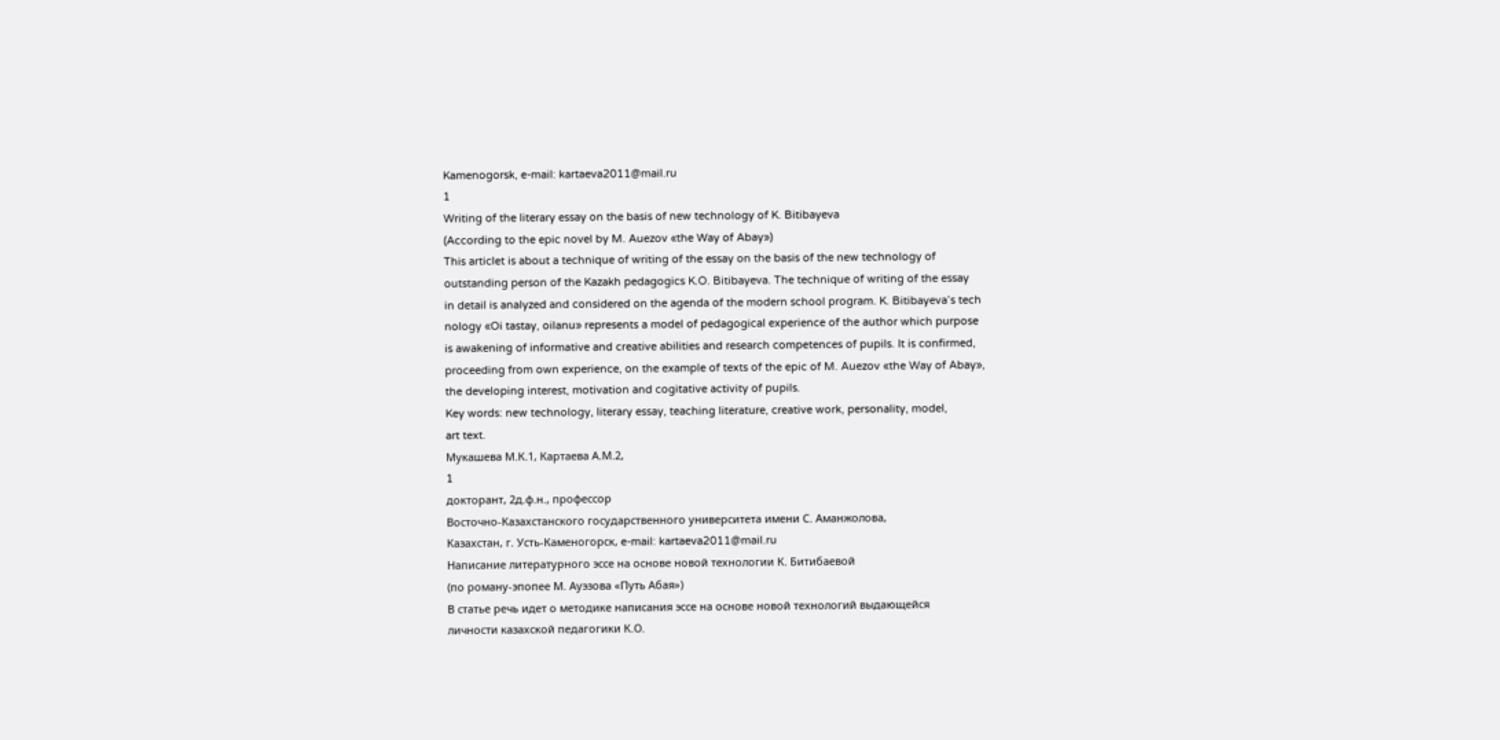Kamenogorsk, e-mail: kartaeva2011@mail.ru
1
Writing of the literary essay on the basis of new technology of K. Bitibayeva
(According to the epic novel by M. Auezov «the Way of Abay»)
This articlet is about a technique of writing of the essay on the basis of the new technology of
outstanding person of the Kazakh pedagogics K.O. Bitibayeva. The technique of writing of the essay
in detail is analyzed and considered on the agenda of the modern school program. K. Bitibayeva’s tech
nology «Oi tastay, oilanu» represents a model of pedagogical experience of the author which purpose
is awakening of informative and creative abilities and research competences of pupils. It is confirmed,
proceeding from own experience, on the example of texts of the epic of M. Auezov «the Way of Abay»,
the developing interest, motivation and cogitative activity of pupils.
Key words: new technology, literary essay, teaching literature, creative work, personality, model,
art text.
Мукашева М.К.1, Картаева А.М.2,
1
докторант, 2д.ф.н., профессор
Восточно-Казахстанского государственного университета имени С. Аманжолова,
Казахстан, г. Усть-Каменогорск, e-mail: kartaeva2011@mail.ru
Написание литературного эссе на основе новой технологии К. Битибаевой
(по роману-эпопее М. Ауэзова «Путь Абая»)
В статье речь идет о методике написания эссе на основе новой технологий выдающейся
личности казахской педагогики К.О.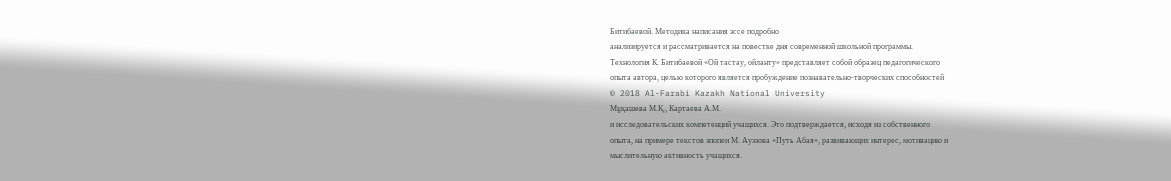Битибаевой. Методика написания эссе подробно
анализируется и рассматривается на повестке дня современной школьной программы.
Технология К. Битибаевой «Ой тастау, ойланту» представляет собой образец педагогического
опыта автора, целью которого является пробуждение познавательно-творческих способностей
© 2018 Al-Farabi Kazakh National University
Мұқашева М.Қ., Картаева А.М.
и исследовательских компетенций учащихся. Это подтверждается, исходя из собственного
опыта, на примере текстов эпопеи М. Ауэзова «Путь Абая», развивающих интерес, мотивацию и
мыслительную активность учащихся.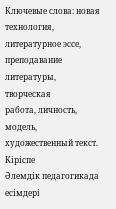Ключевые слова: новая технология, литературное эссе, преподавание литературы, творческая
работа, личность, модель, художественный текст.
Кіріспе
Әлемдік педагогикада есімдері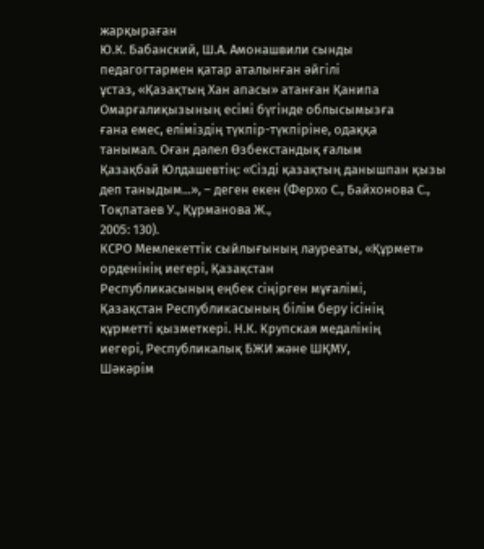жарқыраған
Ю.К. Бабанский, Ш.А. Амонашвили сынды педагогтармен қатар аталынған әйгілі
ұстаз, «Қазақтың Хан апасы» атанған Қанипа
Омарғалиқызының есімі бүгінде облысымызға
ғана емес, еліміздің түкпір-түкпіріне, одаққа
танымал. Оған дәлел Өзбекстандық ғалым
Қазақбай Юлдашевтің: «Сізді қазақтың данышпан қызы деп таныдым...», – деген екен (Ферхо С., Байхонова С., Тоқпатаев У., Құрманова Ж.,
2005: 130).
КСРО Мемлекеттік сыйлығының лауреаты, «Құрмет» орденінің иегері, Қазақстан
Республикасының еңбек сіңірген мұғалімі,
Қазақстан Республикасының білім беру ісінің
құрметті қызметкері. Н.К. Крупская медалінің
иегері, Республикалық БЖИ және ШҚМУ,
Шәкәрім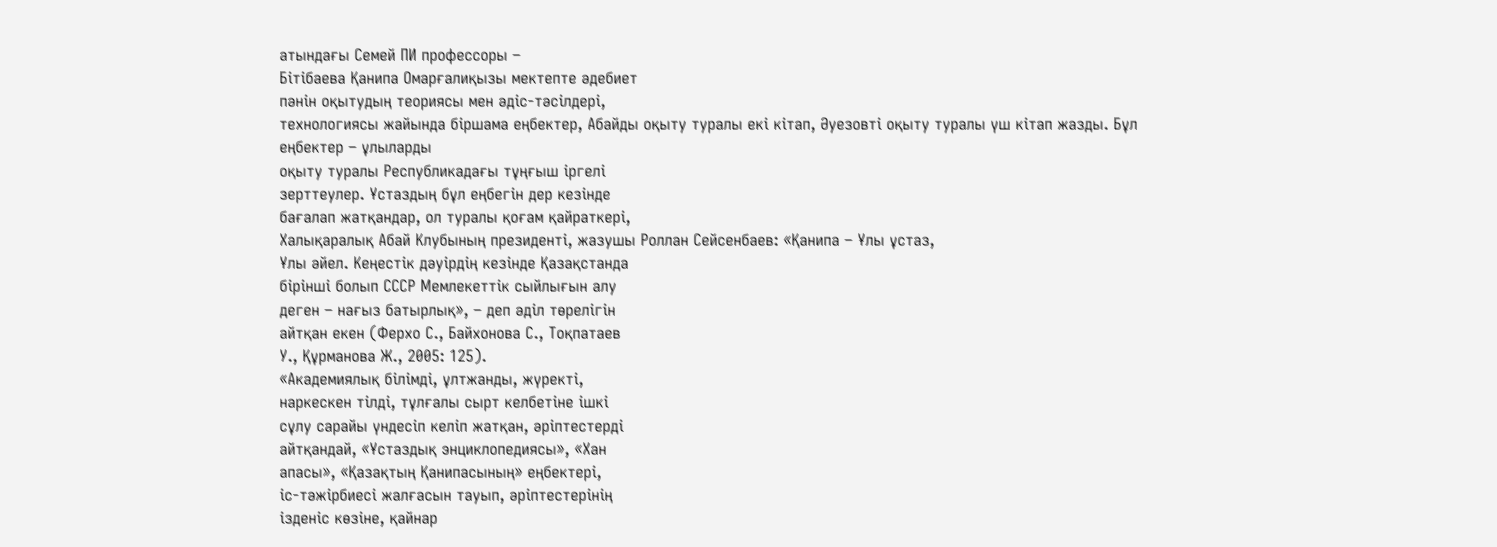атындағы Семей ПИ профессоры –
Бітібаева Қанипа Омарғалиқызы мектепте әдебиет
пәнін оқытудың теориясы мен әдіс-тәсілдері,
технологиясы жайында біршама еңбектер, Абайды оқыту туралы екі кітап, Әуезовті оқыту туралы үш кітап жазды. Бұл еңбектер – ұлыларды
оқыту туралы Республикадағы тұңғыш іргелі
зерттеулер. Ұстаздың бұл еңбегін дер кезінде
бағалап жатқандар, ол туралы қоғам қайраткері,
Халықаралық Абай Клубының президенті, жазушы Роллан Сейсенбаев: «Қанипа – Ұлы ұстаз,
Ұлы әйел. Кеңестік дәуірдің кезінде Қазақстанда
бірінші болып СССР Мемлекеттік сыйлығын алу
деген – нағыз батырлық», – деп әділ төрелігін
айтқан екен (Ферхо С., Байхонова С., Тоқпатаев
У., Құрманова Ж., 2005: 125).
«Академиялық білімді, ұлтжанды, жүректі,
наркескен тілді, тұлғалы сырт келбетіне ішкі
сұлу сарайы үндесіп келіп жатқан, әріптестерді
айтқандай, «Ұстаздық энциклопедиясы», «Хан
апасы», «Қазақтың Қанипасының» еңбектері,
іс-тәжірбиесі жалғасын тауып, әріптестерінің
ізденіс көзіне, қайнар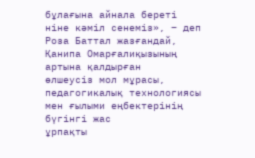бұлағына айнала береті
ніне кәміл сенеміз», – деп Роза Баттал жазғандай,
Қанипа Омарғалиқызының артына қалдырған
өлшеусіз мол мұрасы, педагогикалық технологиясы мен ғылыми еңбектерінің бүгінгі жас
ұрпақты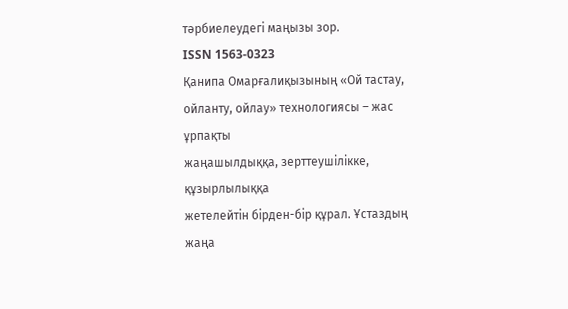тәрбиелеудегі маңызы зор.
ISSN 1563-0323
Қанипа Омарғалиқызының «Ой тастау, ойланту, ойлау» технологиясы – жас ұрпақты
жаңашылдыққа, зерттеушілікке, құзырлылыққа
жетелейтін бірден-бір құрал. Ұстаздың жаңа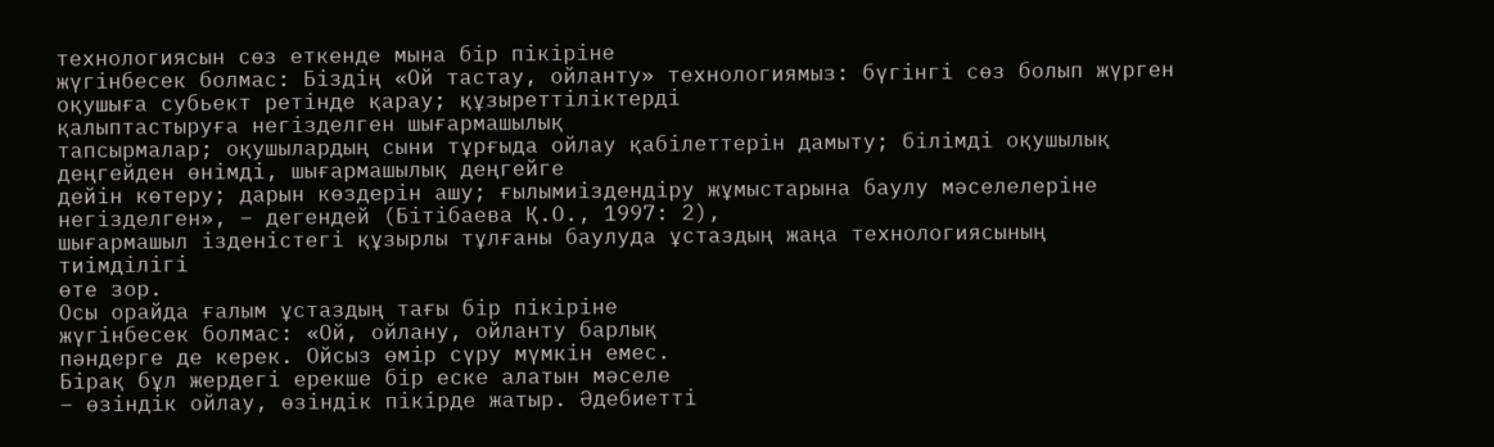технологиясын сөз еткенде мына бір пікіріне
жүгінбесек болмас: Біздің «Ой тастау, ойланту» технологиямыз: бүгінгі сөз болып жүрген
оқушыға субьект ретінде қарау; құзыреттіліктерді
қалыптастыруға негізделген шығармашылық
тапсырмалар; оқушылардың сыни тұрғыда ойлау қабілеттерін дамыту; білімді оқушылық
деңгейден өнімді, шығармашылық деңгейге
дейін көтеру; дарын көздерін ашу; ғылымиіздендіру жұмыстарына баулу мәселелеріне
негізделген», – дегендей (Бітібаева Қ.О., 1997: 2),
шығармашыл ізденістегі құзырлы тұлғаны баулуда ұстаздың жаңа технологиясының тиімділігі
өте зор.
Осы орайда ғалым ұстаздың тағы бір пікіріне
жүгінбесек болмас: «Ой, ойлану, ойланту барлық
пәндерге де керек. Ойсыз өмір сүру мүмкін емес.
Бірақ бұл жердегі ерекше бір еске алатын мәселе
– өзіндік ойлау, өзіндік пікірде жатыр. Әдебиетті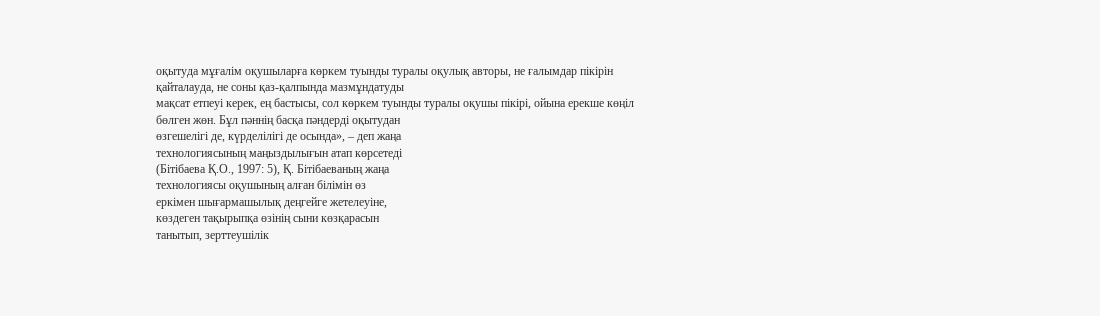оқытуда мұғалім оқушыларға көркем туынды туралы оқулық авторы, не ғалымдар пікірін
қайталауда, не соны қаз-қалпында мазмұндатуды
мақсат етпеуі керек, ең бастысы, сол көркем туынды туралы оқушы пікірі, ойына ерекше көңіл
бөлген жөн. Бұл пәннің басқа пәндерді оқытудан
өзгешелігі де, күрделілігі де осында», – деп жаңа
технологиясының маңыздылығын атап көрсетеді
(Бітібаева Қ.О., 1997: 5), Қ. Бітібаеваның жаңа
технологиясы оқушының алған білімін өз
еркімен шығармашылық деңгейге жетелеуіне,
көздеген тақырыпқа өзінің сыни көзқарасын
танытып, зерттеушілік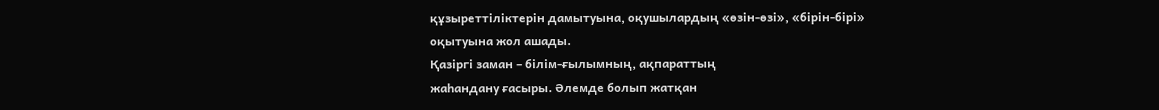құзыреттіліктерін дамытуына, оқушылардың «өзін-өзі», «бірін-бірі»
оқытуына жол ашады.
Қазіргі заман – білім-ғылымның, ақпараттың
жаһандану ғасыры. Әлемде болып жатқан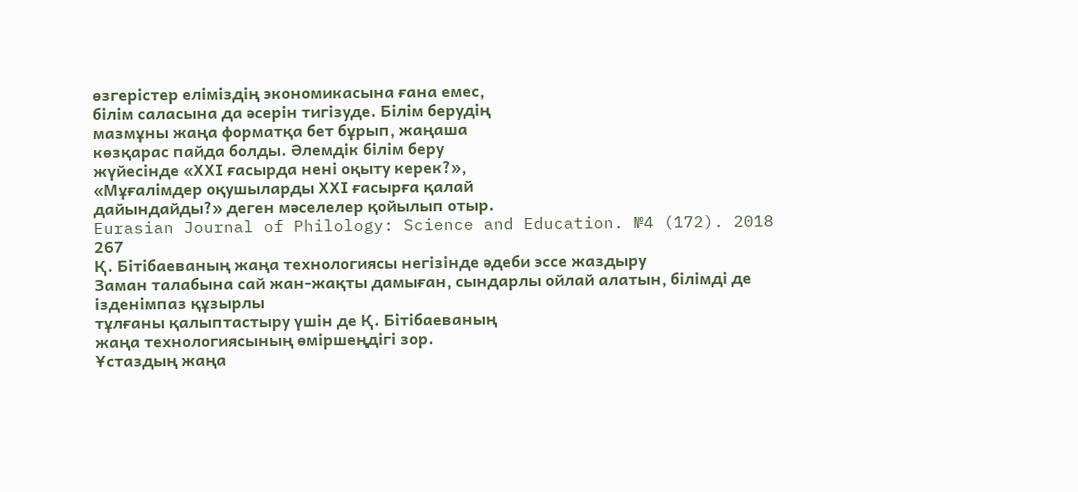өзгерістер еліміздің экономикасына ғана емес,
білім саласына да әсерін тигізуде. Білім берудің
мазмұны жаңа форматқа бет бұрып, жаңаша
көзқарас пайда болды. Әлемдік білім беру
жүйесінде «ХХІ ғасырда нені оқыту керек?»,
«Мұғалімдер оқушыларды ХХІ ғасырға қалай
дайындайды?» деген мәселелер қойылып отыр.
Eurasian Journal of Philology: Science and Education. №4 (172). 2018
267
Қ. Бітібаеваның жаңа технологиясы негізінде әдеби эссе жаздыру
Заман талабына сай жан-жақты дамыған, сындарлы ойлай алатын, білімді де ізденімпаз құзырлы
тұлғаны қалыптастыру үшін де Қ. Бітібаеваның
жаңа технологиясының өміршеңдігі зор.
Ұстаздың жаңа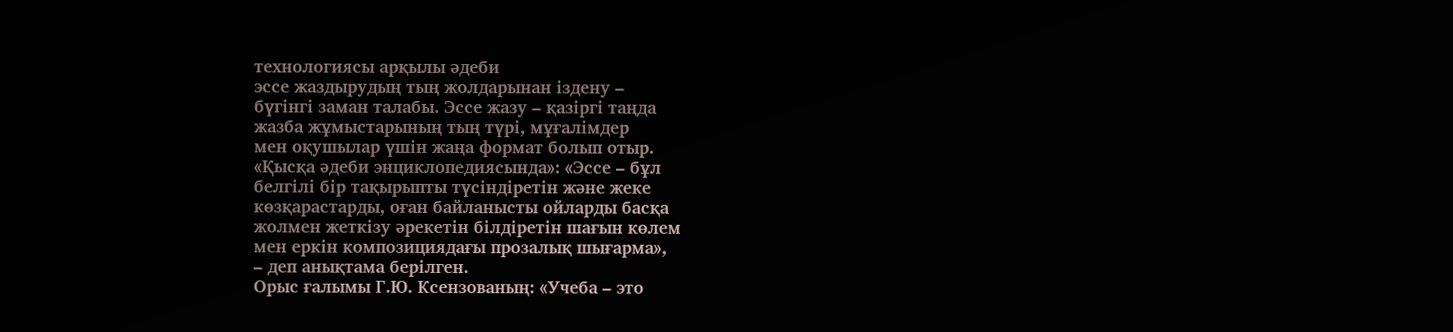технологиясы арқылы әдеби
эссе жаздырудың тың жолдарынан іздену –
бүгінгі заман талабы. Эссе жазу – қазіргі таңда
жазба жұмыстарының тың түрі, мұғалімдер
мен оқушылар үшін жаңа формат болып отыр.
«Қысқа әдеби энциклопедиясында»: «Эссе – бұл
белгілі бір тақырыпты түсіндіретін және жеке
көзқарастарды, оған байланысты ойларды басқа
жолмен жеткізу әрекетін білдіретін шағын көлем
мен еркін композициядағы прозалық шығарма»,
– деп анықтама берілген.
Орыс ғалымы Г.Ю. Ксензованың: «Учеба – это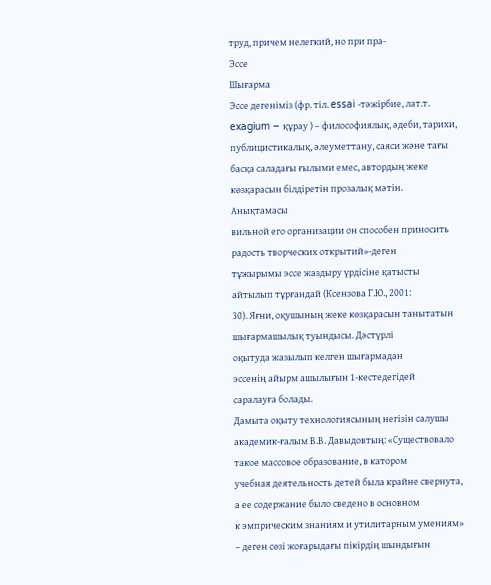труд, причем нелегкий, но при пра-
Эссе
Шығарма
Эссе дегеніміз (фр. тіл. essai -тәжірбие, лат.т.
exagium – құрау ) – философиялық, әдеби, тарихи,
публицистикалық, әлеуметтану, саяси және тағы
басқа саладағы ғылыми емес, автордың жеке
көзқарасын білдіретін прозалық мәтін.
Анықтамасы
вильной его организации он способен приносить радость творческих открытий»-деген
тұжырымы эссе жаздыру үрдісіне қатысты
айтылып тұрғандай (Ксензова Г.Ю., 2001:
30). Яғни, оқушының жеке көзқарасын танытатын шығармашылық туындысы. Дәстүрлі
оқытуда жазылып келген шығармадан
эссенің айырм ашылығын 1-кестедегідей
саралауға болады.
Дамыта оқыту технологиясының негізін салушы академик-ғалым В.В. Давыдовтың: «Существовало такое массовое образование, в катором
учебная деятельность детей была крайне свернута, а ее содержание было сведено в основном
к эмприческим знаниям и утилитарным умениям» – деген сөзі жоғарыдағы пікірдің шындығын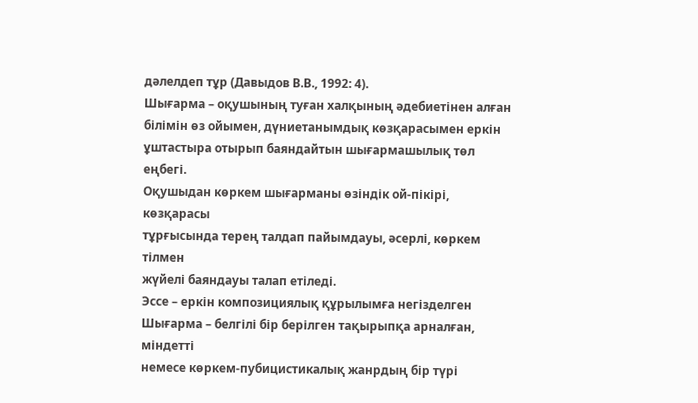дәлелдеп тұр (Давыдов В.В., 1992: 4).
Шығарма – оқушының туған халқының әдебиетінен алған
білімін өз ойымен, дүниетанымдық көзқарасымен еркін
ұштастыра отырып баяндайтын шығармашылық төл еңбегі.
Оқушыдан көркем шығарманы өзіндік ой-пікірі, көзқарасы
тұрғысында терең талдап пайымдауы, әсерлі, көркем тілмен
жүйелі баяндауы талап етіледі.
Эссе – еркін композициялық құрылымға негізделген Шығарма – белгілі бір берілген тақырыпқа арналған, міндетті
немесе көркем-пубицистикалық жанрдың бір түрі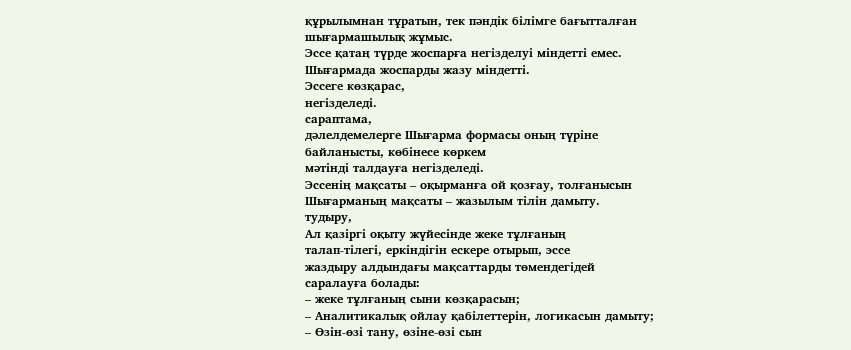құрылымнан тұратын, тек пәндік білімге бағытталған
шығармашылық жұмыс.
Эссе қатаң түрде жоспарға негізделуі міндетті емес. Шығармада жоспарды жазу міндетті.
Эссеге көзқарас,
негізделеді.
сараптама,
дәлелдемелерге Шығарма формасы оның түріне байланысты, көбінесе көркем
мәтінді талдауға негізделеді.
Эссенің мақсаты – оқырманға ой қозғау, толғанысын Шығарманың мақсаты – жазылым тілін дамыту.
тудыру,
Ал қазіргі оқыту жүйесінде жеке тұлғаның
талап-тілегі, еркіндігін ескере отырып, эссе
жаздыру алдындағы мақсаттарды төмендегідей
саралауға болады:
– жеке тұлғаның сыни көзқарасын;
– Аналитикалық ойлау қабілеттерін, логикасын дамыту;
– Өзін-өзі тану, өзіне-өзі сын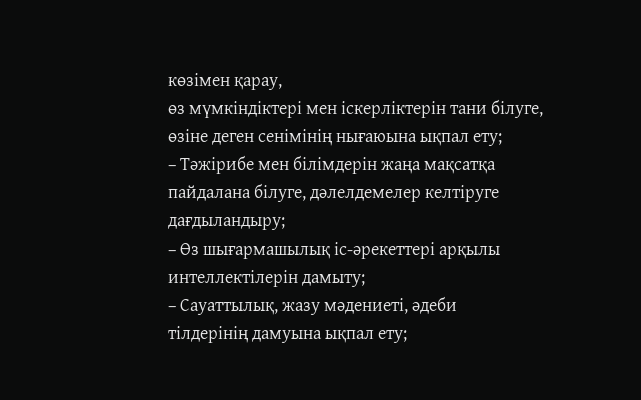көзімен қарау,
өз мүмкіндіктері мен іскерліктерін тани білуге,
өзіне деген сенімінің нығаюына ықпал ету;
– Тәжірибе мен білімдерін жаңа мақсатқа
пайдалана білуге, дәлелдемелер келтіруге
дағдыландыру;
– Өз шығармашылық іс-әрекеттері арқылы
интеллектілерін дамыту;
– Сауаттылық, жазу мәдениеті, әдеби
тілдерінің дамуына ықпал ету;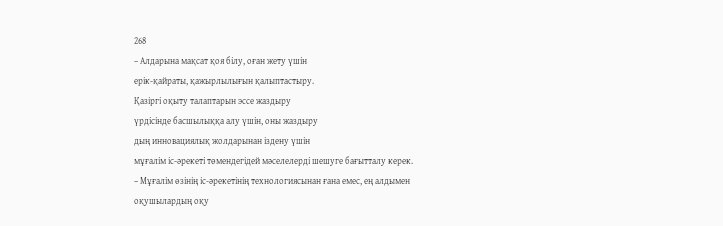268
– Алдарына мақсат қоя білу, оған жету үшін
ерік-қайраты, қажырлылығын қалыптастыру.
Қазіргі оқыту талаптарын эссе жаздыру
үрдісінде басшылыққа алу үшін, оны жаздыру
дың инновациялық жолдарынан іздену үшін
мұғалім іс-әрекеті төмендегідей мәселелерді шешуге бағытталу керек.
– Мұғалім өзінің іс-әрекетінің технологиясынан ғана емес, ең алдымен оқушылардың оқу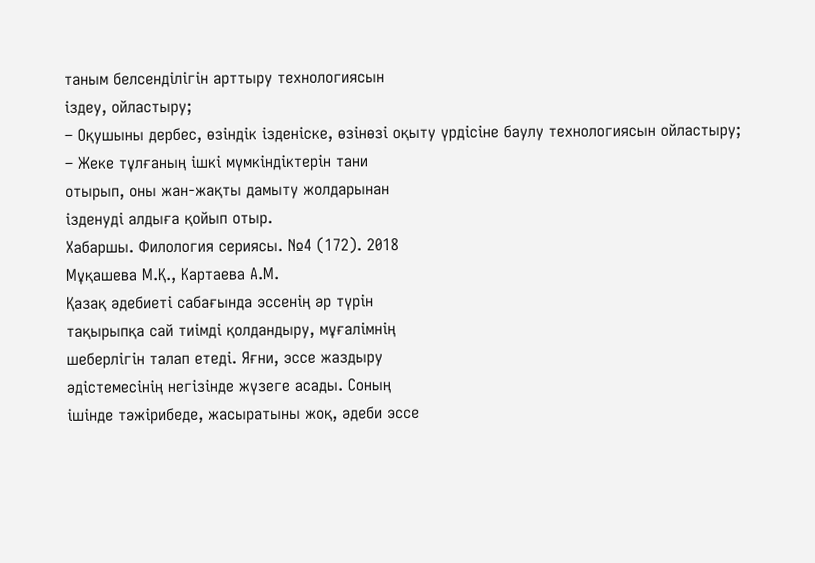таным белсенділігін арттыру технологиясын
іздеу, ойластыру;
– Оқушыны дербес, өзіндік ізденіске, өзінөзі оқыту үрдісіне баулу технологиясын ойластыру;
– Жеке тұлғаның ішкі мүмкіндіктерін тани
отырып, оны жан-жақты дамыту жолдарынан
ізденуді алдыға қойып отыр.
Хабаршы. Филология сериясы. №4 (172). 2018
Мұқашева М.Қ., Картаева А.М.
Қазақ әдебиеті сабағында эссенің әр түрін
тақырыпқа сай тиімді қолдандыру, мұғалімнің
шеберлігін талап етеді. Яғни, эссе жаздыру
әдістемесінің негізінде жүзеге асады. Соның
ішінде тәжірибеде, жасыратыны жоқ, әдеби эссе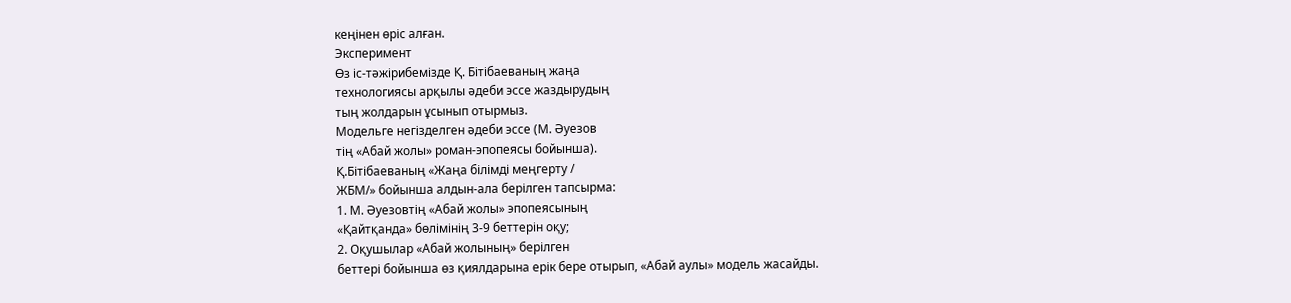кеңінен өріс алған.
Эксперимент
Өз іс-тәжірибемізде Қ. Бітібаеваның жаңа
технологиясы арқылы әдеби эссе жаздырудың
тың жолдарын ұсынып отырмыз.
Модельге негізделген әдеби эссе (М. Әуезов
тің «Абай жолы» роман-эпопеясы бойынша).
Қ.Бітібаеваның «Жаңа білімді меңгерту /
ЖБМ/» бойынша алдын-ала берілген тапсырма:
1. М. Әуезовтің «Абай жолы» эпопеясының
«Қайтқанда» бөлімінің 3-9 беттерін оқу;
2. Оқушылар «Абай жолының» берілген
беттері бойынша өз қиялдарына ерік бере отырып, «Абай аулы» модель жасайды.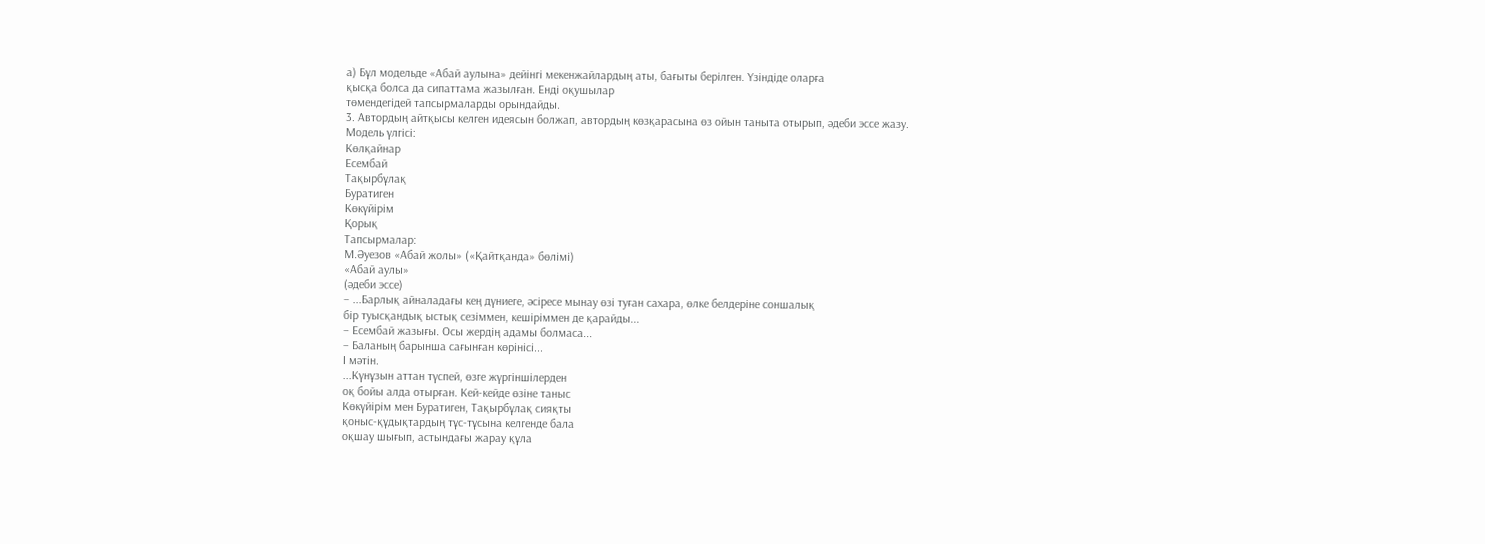а) Бұл модельде «Абай аулына» дейінгі мекенжайлардың аты, бағыты берілген. Үзіндіде оларға
қысқа болса да сипаттама жазылған. Енді оқушылар
төмендегідей тапсырмаларды орындайды.
3. Автордың айтқысы келген идеясын болжап, автордың көзқарасына өз ойын таныта отырып, әдеби эссе жазу.
Модель үлгісі:
Көлқайнар
Есембай
Тақырбұлақ
Буратиген
Көкүйірім
Қорық
Тапсырмалар:
М.Әуезов «Абай жолы» («Қайтқанда» бөлімі)
«Абай аулы»
(әдеби эссе)
– ...Барлық айналадағы кең дүниеге, әсіресе мынау өзі туған сахара, өлке белдеріне соншалық
бір туысқандық ыстық сезіммен, кешіріммен де қарайды...
– Есембай жазығы. Осы жердің адамы болмаса...
– Баланың барынша сағынған көрінісі...
І мәтін.
...Күнұзын аттан түспей, өзге жүргіншілерден
оқ бойы алда отырған. Кей-кейде өзіне таныс
Көкүйірім мен Буратиген, Тақырбұлақ сияқты
қоныс-құдықтардың тұс-тұсына келгенде бала
оқшау шығып, астындағы жарау құла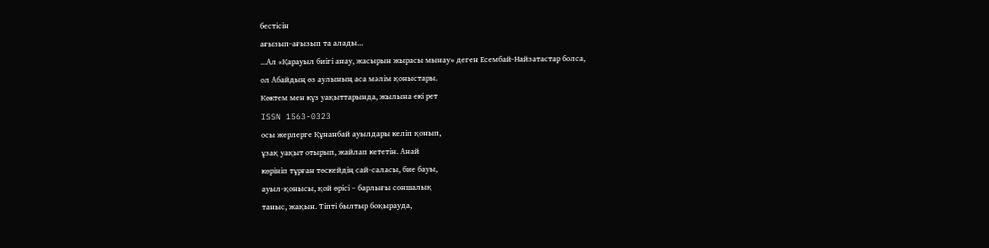бестісін
ағызып-ағызып та алады...
...Ал «Қарауыл биігі анау, жасырын жырасы мынау» деген Есембай-Найзатастар болса,
ол Абайдың өз аулының аса мәлім қоныстары.
Көктем мен күз уақыттарында, жылына екі рет
ISSN 1563-0323
осы жерлерге Құнанбай ауылдары келіп қонып,
ұзақ уақыт отырып, жайлап кететін. Анай
көрініп тұрған төскейдің сай-саласы, бие бауы,
ауыл-қонысы, қой өрісі – барлығы соншалық
таныс, жақын. Тіпті былтыр боқырауда,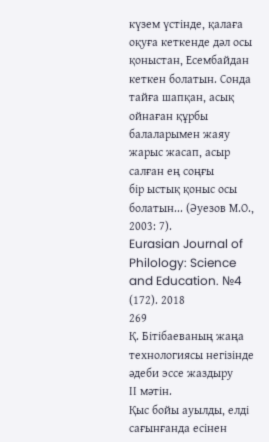күзем үстінде, қалаға оқуға кеткенде дәл осы
қоныстан, Есембайдан кеткен болатын. Сонда
тайға шапқан, асық ойнаған құрбы балаларымен жаяу жарыс жасап, асыр салған ең соңғы
бір ыстық қоныс осы болатын... (Әуезов М.О.,
2003: 7).
Eurasian Journal of Philology: Science and Education. №4 (172). 2018
269
Қ. Бітібаеваның жаңа технологиясы негізінде әдеби эссе жаздыру
ІІ мәтін.
Қыс бойы ауылды, елді сағынғанда есінен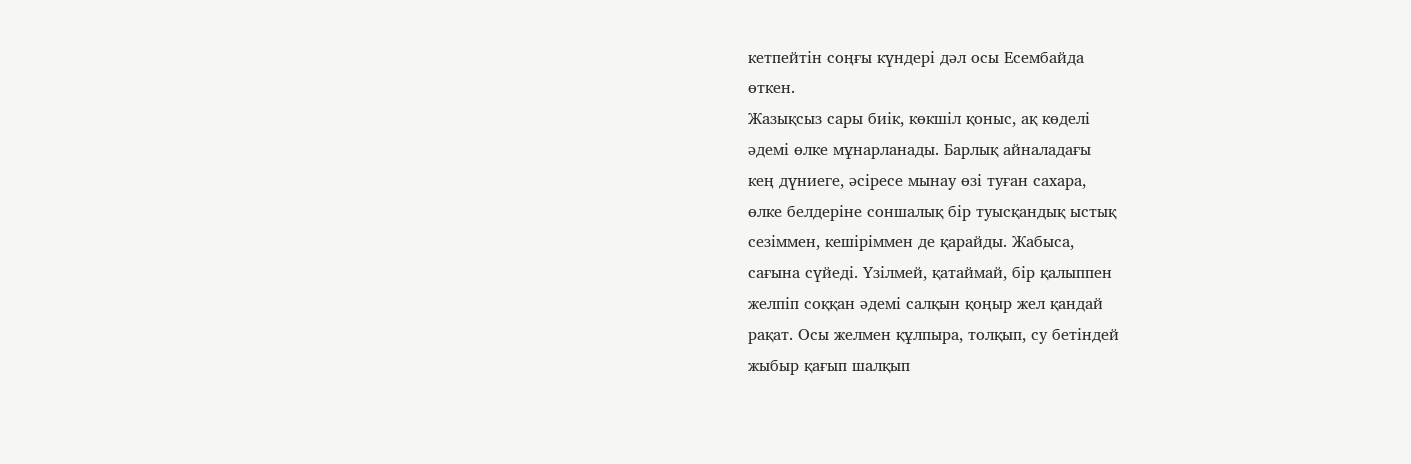кетпейтін соңғы күндері дәл осы Есембайда
өткен.
Жазықсыз сары биік, көкшіл қоныс, ақ көделі
әдемі өлке мұнарланады. Барлық айналадағы
кең дүниеге, әсіресе мынау өзі туған сахара,
өлке белдеріне соншалық бір туысқандық ыстық
сезіммен, кешіріммен де қарайды. Жабыса,
сағына сүйеді. Үзілмей, қатаймай, бір қалыппен
желпіп соққан әдемі салқын қоңыр жел қандай
рақат. Осы желмен құлпыра, толқып, су бетіндей
жыбыр қағып шалқып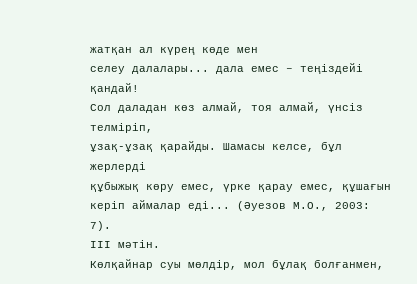жатқан ал күрең көде мен
селеу далалары... дала емес – теңіздейі қандай!
Сол даладан көз алмай, тоя алмай, үнсіз телміріп,
ұзақ-ұзақ қарайды. Шамасы келсе, бұл жерлерді
құбыжық көру емес, үрке қарау емес, құшағын
керіп аймалар еді... (Әуезов М.О., 2003: 7).
ІІІ мәтін.
Көлқайнар суы мөлдір, мол бұлақ болғанмен,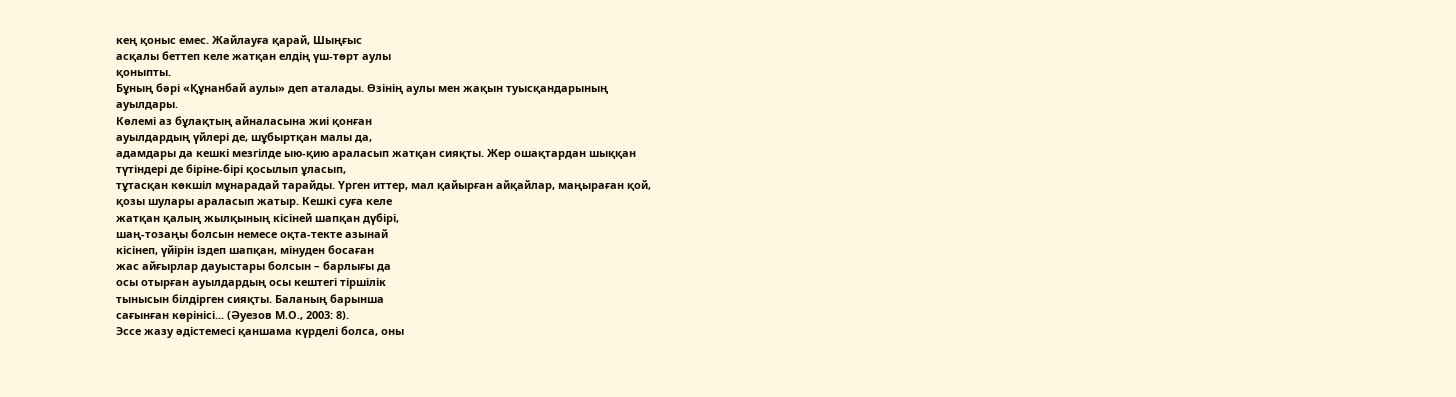кең қоныс емес. Жайлауға қарай, Шыңғыс
асқалы беттеп келе жатқан елдің үш-төрт аулы
қоныпты.
Бұның бәрі «Құнанбай аулы» деп аталады. Өзінің аулы мен жақын туысқандарының
ауылдары.
Көлемі аз бұлақтың айналасына жиі қонған
ауылдардың үйлері де, шұбыртқан малы да,
адамдары да кешкі мезгілде ыю-қию араласып жатқан сияқты. Жер ошақтардан шыққан
түтіндері де біріне-бірі қосылып ұласып,
тұтасқан көкшіл мұнарадай тарайды. Үрген иттер, мал қайырған айқайлар, маңыраған қой,
қозы шулары араласып жатыр. Кешкі суға келе
жатқан қалың жылқының кісіней шапқан дүбірі,
шаң-тозаңы болсын немесе оқта-текте азынай
кісінеп, үйірін іздеп шапқан, мінуден босаған
жас айғырлар дауыстары болсын – барлығы да
осы отырған ауылдардың осы кештегі тіршілік
тынысын білдірген сияқты. Баланың барынша
сағынған көрінісі... (Әуезов М.О., 2003: 8).
Эссе жазу әдістемесі қаншама күрделі болса, оны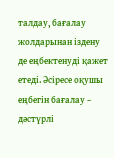талдау, бағалау жолдарынан іздену
де еңбектенуді қажет етеді. Әсіресе оқушы
еңбегін бағалау – дәстүрлі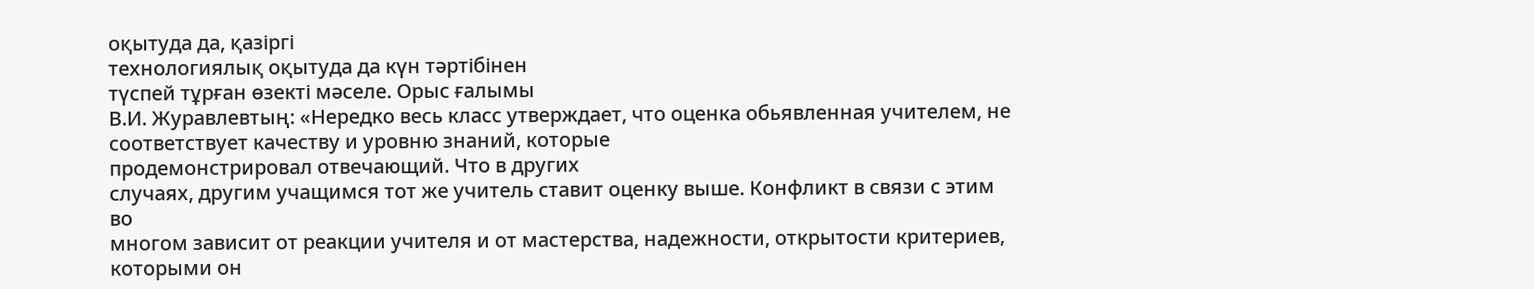оқытуда да, қазіргі
технологиялық оқытуда да күн тәртібінен
түспей тұрған өзекті мәселе. Орыс ғалымы
В.И. Журавлевтың: «Нередко весь класс утверждает, что оценка обьявленная учителем, не соответствует качеству и уровню знаний, которые
продемонстрировал отвечающий. Что в других
случаях, другим учащимся тот же учитель ставит оценку выше. Конфликт в связи с этим во
многом зависит от реакции учителя и от мастерства, надежности, открытости критериев, которыми он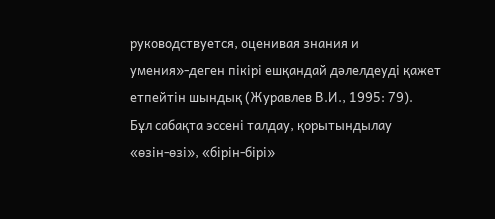руководствуется, оценивая знания и
умения»-деген пікірі ешқандай дәлелдеуді қажет
етпейтін шындық (Журавлев В.И., 1995: 79).
Бұл сабақта эссені талдау, қорытындылау
«өзін-өзі», «бірін-бірі»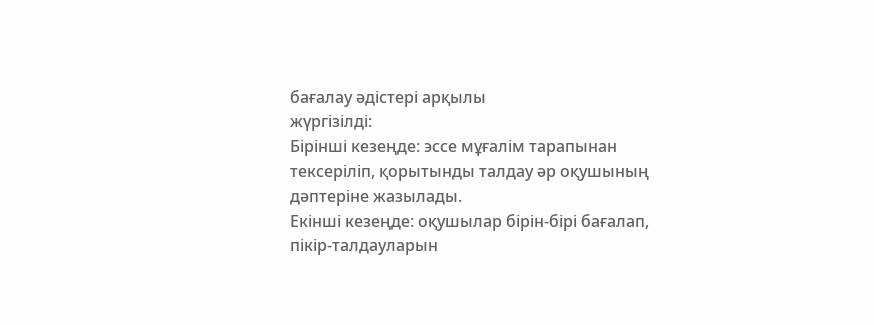бағалау әдістері арқылы
жүргізілді:
Бірінші кезеңде: эссе мұғалім тарапынан
тексеріліп, қорытынды талдау әр оқушының
дәптеріне жазылады.
Екінші кезеңде: оқушылар бірін-бірі бағалап,
пікір-талдауларын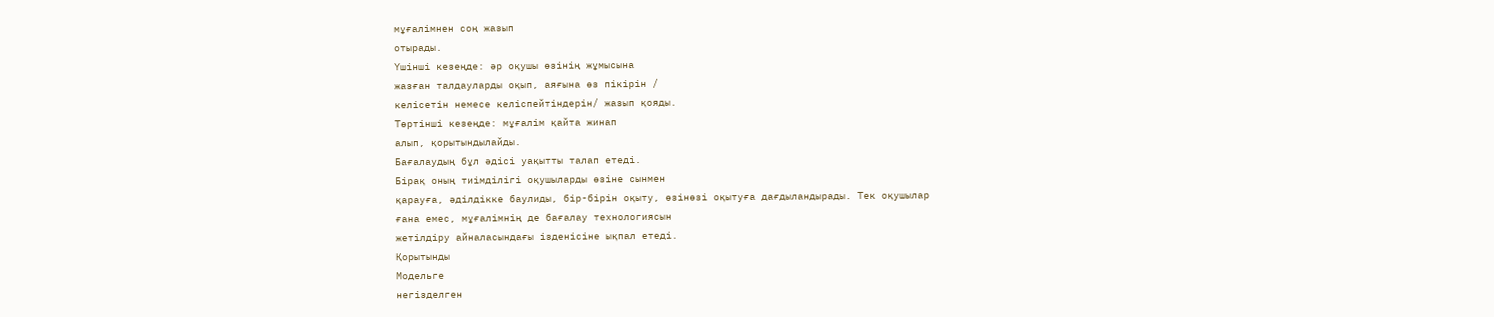мұғалімнен соң жазып
отырады.
Үшінші кезеңде: әр оқушы өзінің жұмысына
жазған талдауларды оқып, аяғына өз пікірін /
келісетін немесе келіспейтіндерін/ жазып қояды.
Төртінші кезеңде: мұғалім қайта жинап
алып, қорытындылайды.
Бағалаудың бұл әдісі уақытты талап етеді.
Бірақ оның тиімділігі оқушыларды өзіне сынмен
қарауға, әділдікке баулиды, бір-бірін оқыту, өзінөзі оқытуға дағдыландырады. Тек оқушылар
ғана емес, мұғалімнің де бағалау технологиясын
жетілдіру айналасындағы ізденісіне ықпал етеді.
Қорытынды
Модельге
негізделген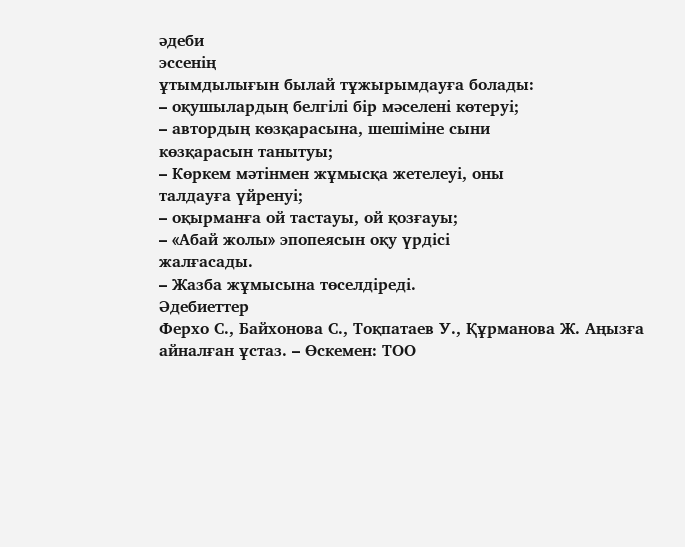әдеби
эссенің
ұтымдылығын былай тұжырымдауға болады:
– оқушылардың белгілі бір мәселені көтеруі;
– автордың көзқарасына, шешіміне сыни
көзқарасын танытуы;
– Көркем мәтінмен жұмысқа жетелеуі, оны
талдауға үйренуі;
– оқырманға ой тастауы, ой қозғауы;
– «Абай жолы» эпопеясын оқу үрдісі
жалғасады.
– Жазба жұмысына төселдіреді.
Әдебиеттер
Ферхо С., Байхонова С., Тоқпатаев У., Құрманова Ж. Аңызға айналған ұстаз. – Өскемен: ТОО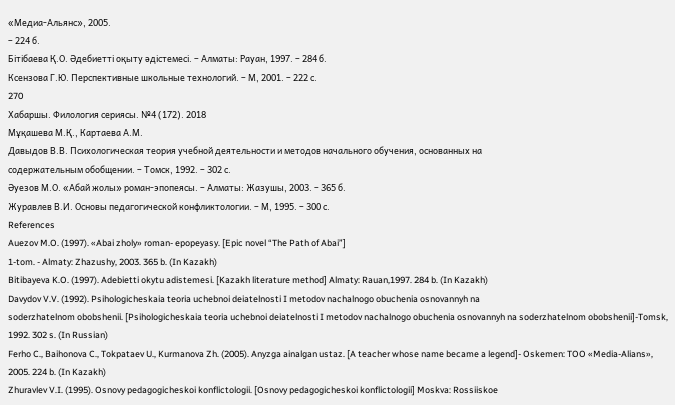«Медиа-Альянс», 2005.
– 224 б.
Бітібаева Қ.О. Әдебиетті оқыту әдістемесі. – Алматы: Рауан, 1997. – 284 б.
Ксензова Г.Ю. Перспективные школьные технологий. – М, 2001. – 222 с.
270
Хабаршы. Филология сериясы. №4 (172). 2018
Мұқашева М.Қ., Картаева А.М.
Давыдов В.В. Психологическая теория учебной деятельности и методов начального обучения, основанных на
содержательным обобщении. – Томск, 1992. – 302 с.
Әуезов М.О. «Абай жолы» роман-эпопеясы. – Алматы: Жазушы, 2003. – 365 б.
Журавлев В.И. Основы педагогической конфликтологии. – М, 1995. – 300 с.
References
Auezov M.O. (1997). «Abai zholy» roman- epopeyasy. [Epic novel “The Path of Abai”]
1-tom. - Almaty: Zhazushy, 2003. 365 b. (In Kazakh)
Bitibayeva K.O. (1997). Adebietti okytu adistemesi. [Kazakh literature method] Almaty: Rauan,1997. 284 b. (In Kazakh)
Davydov V.V. (1992). Psihologicheskaia teoria uchebnoi deiatelnosti I metodov nachalnogo obuchenia osnovannyh na
soderzhatelnоm obobshenii. [Psihologicheskaia teoria uchebnoi deiatelnosti I metodov nachalnogo obuchenia osnovannyh na soderzhatelnom obobshenii]-Tomsk, 1992. 302 s. (In Russian)
Ferho C., Baihonova C., Tokpataev U., Kurmanova Zh. (2005). Anyzga ainalgan ustaz. [A teacher whose name became a legend]- Oskemen: TOO «Media-Alians», 2005. 224 b. (In Kazakh)
Zhuravlev V.I. (1995). Osnovy pedagogicheskoi konflictologii. [Osnovy pedagogicheskoi konflictologii] Moskva: Rossiiskoe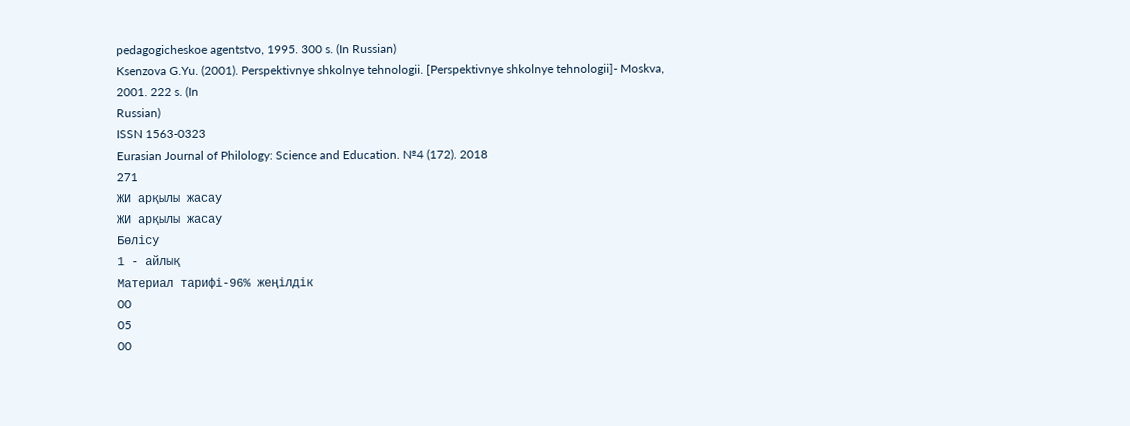pedagogicheskoe agentstvo, 1995. 300 s. (In Russian)
Ksenzova G.Yu. (2001). Perspektivnye shkolnye tehnologii. [Perspektivnye shkolnye tehnologii]- Moskva, 2001. 222 s. (In
Russian)
ISSN 1563-0323
Eurasian Journal of Philology: Science and Education. №4 (172). 2018
271
ЖИ арқылы жасау
ЖИ арқылы жасау
Бөлісу
1 - айлық
Материал тарифі-96% жеңілдік
00
05
00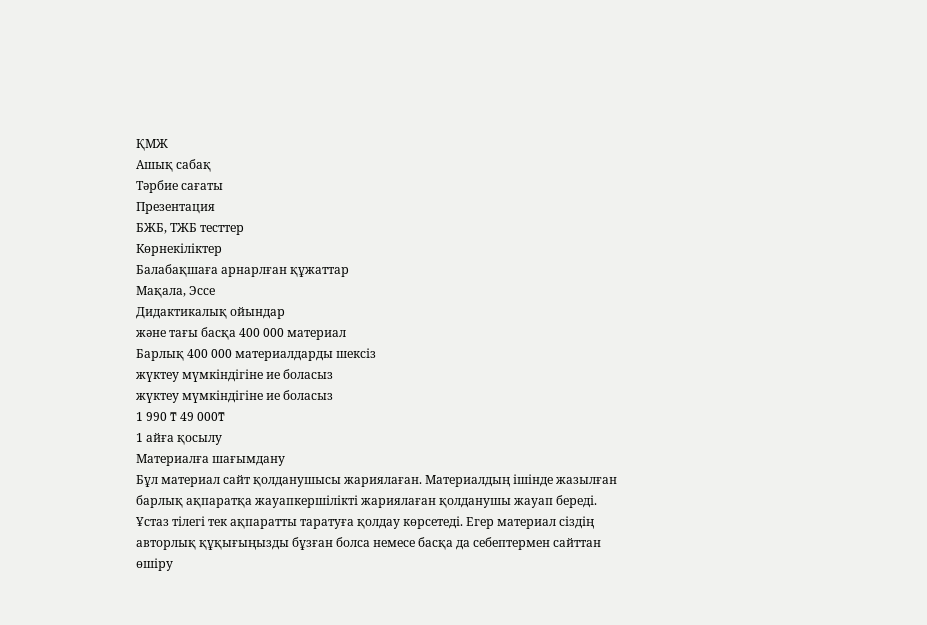ҚМЖ
Ашық сабақ
Тәрбие сағаты
Презентация
БЖБ, ТЖБ тесттер
Көрнекіліктер
Балабақшаға арнарлған құжаттар
Мақала, Эссе
Дидактикалық ойындар
және тағы басқа 400 000 материал
Барлық 400 000 материалдарды шексіз
жүктеу мүмкіндігіне ие боласыз
жүктеу мүмкіндігіне ие боласыз
1 990 ₸ 49 000₸
1 айға қосылу
Материалға шағымдану
Бұл материал сайт қолданушысы жариялаған. Материалдың ішінде жазылған барлық ақпаратқа жауапкершілікті жариялаған қолданушы жауап береді. Ұстаз тілегі тек ақпаратты таратуға қолдау көрсетеді. Егер материал сіздің авторлық құқығыңызды бұзған болса немесе басқа да себептермен сайттан өшіру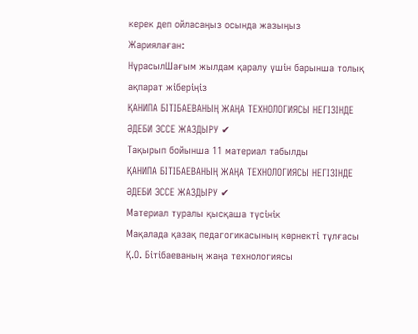керек деп ойласаңыз осында жазыңыз
Жариялаған:
НұрасылШағым жылдам қаралу үшін барынша толық ақпарат жіберіңіз
ҚАНИПА БІТІБАЕВАНЫҢ ЖАҢА ТЕХНОЛОГИЯСЫ НЕГІЗІНДЕ ӘДЕБИ ЭССЕ ЖАЗДЫРУ ✔
Тақырып бойынша 11 материал табылды
ҚАНИПА БІТІБАЕВАНЫҢ ЖАҢА ТЕХНОЛОГИЯСЫ НЕГІЗІНДЕ ӘДЕБИ ЭССЕ ЖАЗДЫРУ ✔
Материал туралы қысқаша түсінік
Мақалада қазақ педагогикасының көрнекті тұлғасы Қ.О. Бітібаеваның жаңа технологиясы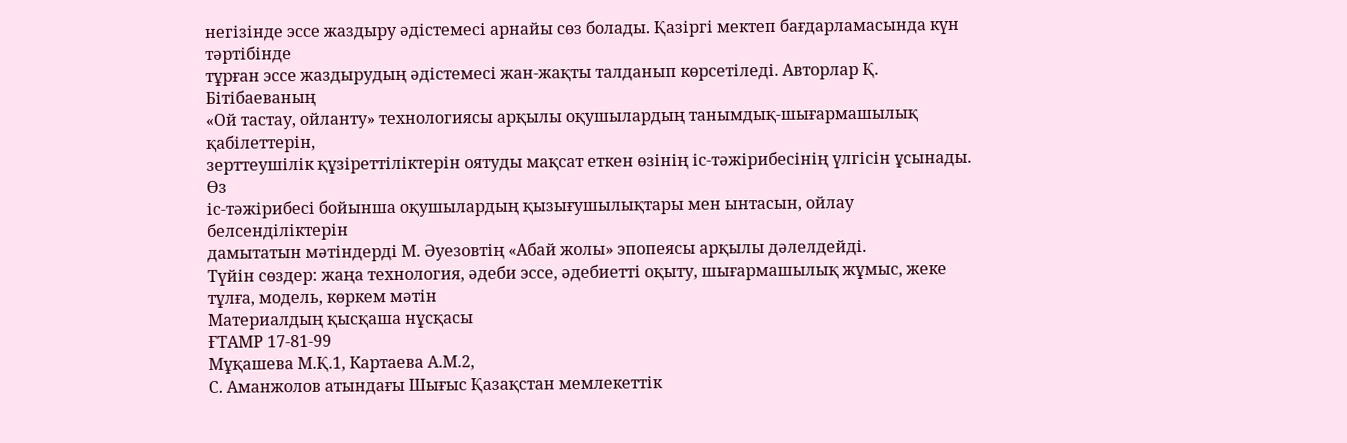негізінде эссе жаздыру әдістемесі арнайы сөз болады. Қазіргі мектеп бағдарламасында күн тәртібінде
тұрған эссе жаздырудың әдістемесі жан-жақты талданып көрсетіледі. Авторлар Қ. Бітібаеваның
«Ой тастау, ойланту» технологиясы арқылы оқушылардың танымдық-шығармашылық қабілеттерін,
зерттеушілік құзіреттіліктерін оятуды мақсат еткен өзінің іс-тәжірибесінің үлгісін ұсынады. Өз
іс-тәжірибесі бойынша оқушылардың қызығушылықтары мен ынтасын, ойлау белсенділіктерін
дамытатын мәтіндерді М. Әуезовтің «Абай жолы» эпопеясы арқылы дәлелдейді.
Түйін сөздер: жаңа технология, әдеби эссе, әдебиетті оқыту, шығармашылық жұмыс, жеке
тұлға, модель, көркем мәтін
Материалдың қысқаша нұсқасы
ҒТАМР 17-81-99
Мұқашева М.Қ.1, Картаева А.М.2,
С. Аманжолов атындағы Шығыс Қазақстан мемлекеттік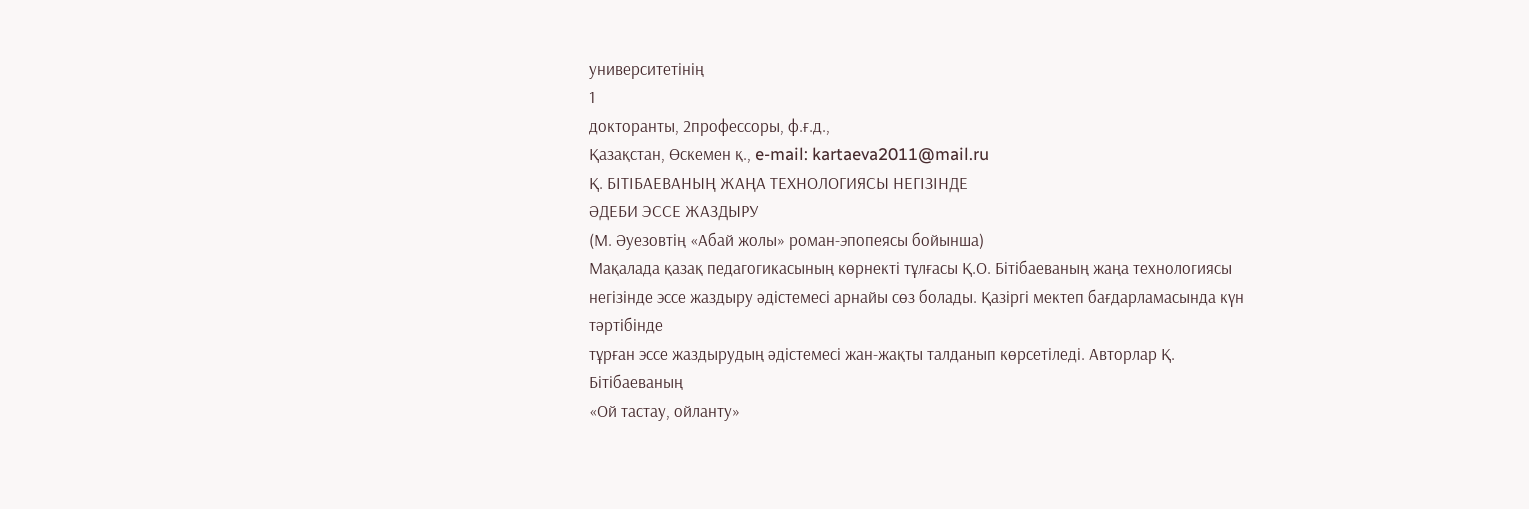университетінің
1
докторанты, 2профессоры, ф.ғ.д.,
Қазақстан, Өскемен қ., e-mail: kartaeva2011@mail.ru
Қ. БІТІБАЕВАНЫҢ ЖАҢА ТЕХНОЛОГИЯСЫ НЕГІЗІНДЕ
ӘДЕБИ ЭССЕ ЖАЗДЫРУ
(М. Әуезовтің «Абай жолы» роман-эпопеясы бойынша)
Мақалада қазақ педагогикасының көрнекті тұлғасы Қ.О. Бітібаеваның жаңа технологиясы
негізінде эссе жаздыру әдістемесі арнайы сөз болады. Қазіргі мектеп бағдарламасында күн тәртібінде
тұрған эссе жаздырудың әдістемесі жан-жақты талданып көрсетіледі. Авторлар Қ. Бітібаеваның
«Ой тастау, ойланту»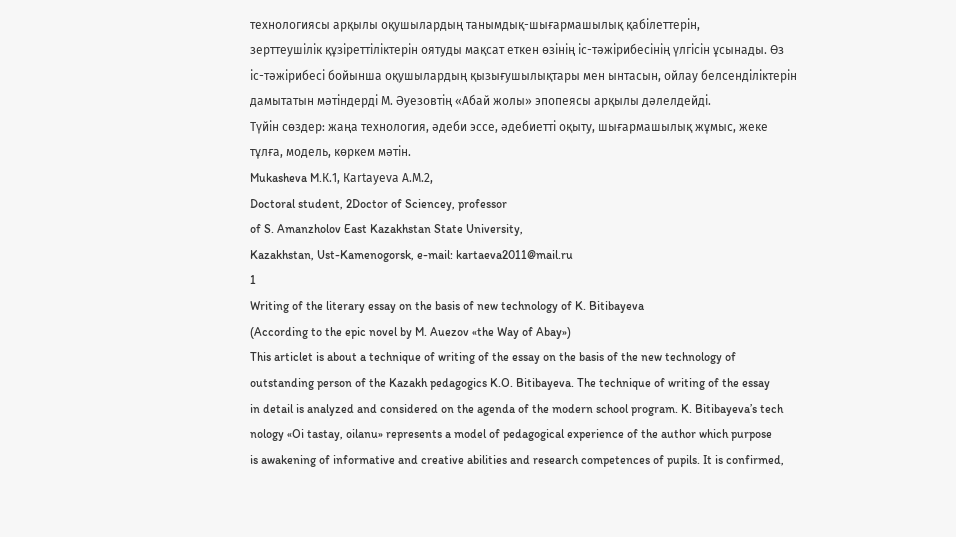технологиясы арқылы оқушылардың танымдық-шығармашылық қабілеттерін,
зерттеушілік құзіреттіліктерін оятуды мақсат еткен өзінің іс-тәжірибесінің үлгісін ұсынады. Өз
іс-тәжірибесі бойынша оқушылардың қызығушылықтары мен ынтасын, ойлау белсенділіктерін
дамытатын мәтіндерді М. Әуезовтің «Абай жолы» эпопеясы арқылы дәлелдейді.
Түйін сөздер: жаңа технология, әдеби эссе, әдебиетті оқыту, шығармашылық жұмыс, жеке
тұлға, модель, көркем мәтін.
Mukasheva M.К.1, Каrtаyеvа А.М.2,
Doctoral student, 2Doctor of Sciencey, professor
of S. Amanzholov East Kazakhstan State University,
Kazakhstan, Ust-Kamenogorsk, e-mail: kartaeva2011@mail.ru
1
Writing of the literary essay on the basis of new technology of K. Bitibayeva
(According to the epic novel by M. Auezov «the Way of Abay»)
This articlet is about a technique of writing of the essay on the basis of the new technology of
outstanding person of the Kazakh pedagogics K.O. Bitibayeva. The technique of writing of the essay
in detail is analyzed and considered on the agenda of the modern school program. K. Bitibayeva’s tech
nology «Oi tastay, oilanu» represents a model of pedagogical experience of the author which purpose
is awakening of informative and creative abilities and research competences of pupils. It is confirmed,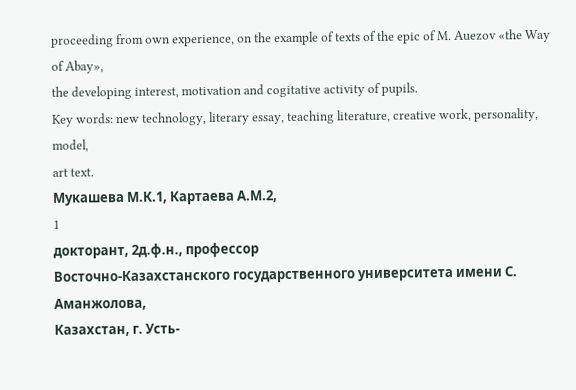proceeding from own experience, on the example of texts of the epic of M. Auezov «the Way of Abay»,
the developing interest, motivation and cogitative activity of pupils.
Key words: new technology, literary essay, teaching literature, creative work, personality, model,
art text.
Мукашева М.К.1, Картаева А.М.2,
1
докторант, 2д.ф.н., профессор
Восточно-Казахстанского государственного университета имени С. Аманжолова,
Казахстан, г. Усть-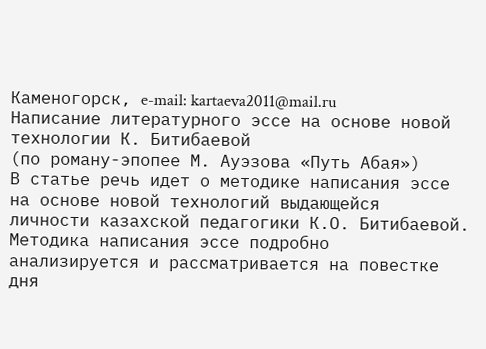Каменогорск, e-mail: kartaeva2011@mail.ru
Написание литературного эссе на основе новой технологии К. Битибаевой
(по роману-эпопее М. Ауэзова «Путь Абая»)
В статье речь идет о методике написания эссе на основе новой технологий выдающейся
личности казахской педагогики К.О. Битибаевой. Методика написания эссе подробно
анализируется и рассматривается на повестке дня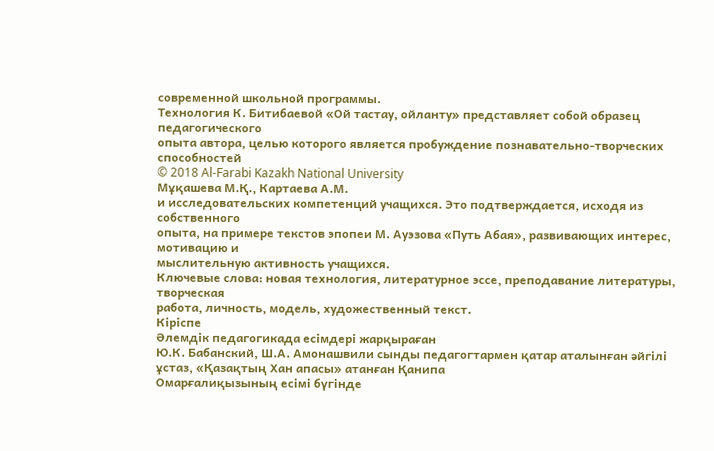современной школьной программы.
Технология К. Битибаевой «Ой тастау, ойланту» представляет собой образец педагогического
опыта автора, целью которого является пробуждение познавательно-творческих способностей
© 2018 Al-Farabi Kazakh National University
Мұқашева М.Қ., Картаева А.М.
и исследовательских компетенций учащихся. Это подтверждается, исходя из собственного
опыта, на примере текстов эпопеи М. Ауэзова «Путь Абая», развивающих интерес, мотивацию и
мыслительную активность учащихся.
Ключевые слова: новая технология, литературное эссе, преподавание литературы, творческая
работа, личность, модель, художественный текст.
Кіріспе
Әлемдік педагогикада есімдері жарқыраған
Ю.К. Бабанский, Ш.А. Амонашвили сынды педагогтармен қатар аталынған әйгілі
ұстаз, «Қазақтың Хан апасы» атанған Қанипа
Омарғалиқызының есімі бүгінде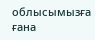облысымызға
ғана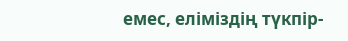емес, еліміздің түкпір-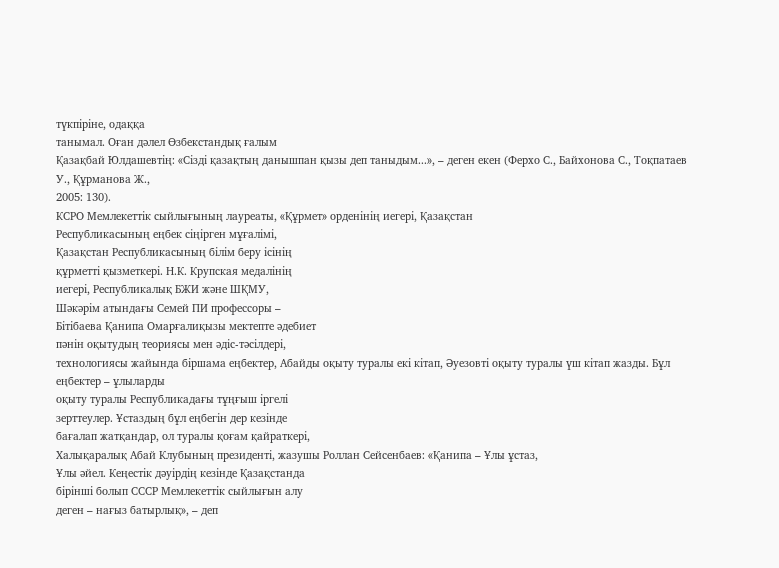түкпіріне, одаққа
танымал. Оған дәлел Өзбекстандық ғалым
Қазақбай Юлдашевтің: «Сізді қазақтың данышпан қызы деп таныдым...», – деген екен (Ферхо С., Байхонова С., Тоқпатаев У., Құрманова Ж.,
2005: 130).
КСРО Мемлекеттік сыйлығының лауреаты, «Құрмет» орденінің иегері, Қазақстан
Республикасының еңбек сіңірген мұғалімі,
Қазақстан Республикасының білім беру ісінің
құрметті қызметкері. Н.К. Крупская медалінің
иегері, Республикалық БЖИ және ШҚМУ,
Шәкәрім атындағы Семей ПИ профессоры –
Бітібаева Қанипа Омарғалиқызы мектепте әдебиет
пәнін оқытудың теориясы мен әдіс-тәсілдері,
технологиясы жайында біршама еңбектер, Абайды оқыту туралы екі кітап, Әуезовті оқыту туралы үш кітап жазды. Бұл еңбектер – ұлыларды
оқыту туралы Республикадағы тұңғыш іргелі
зерттеулер. Ұстаздың бұл еңбегін дер кезінде
бағалап жатқандар, ол туралы қоғам қайраткері,
Халықаралық Абай Клубының президенті, жазушы Роллан Сейсенбаев: «Қанипа – Ұлы ұстаз,
Ұлы әйел. Кеңестік дәуірдің кезінде Қазақстанда
бірінші болып СССР Мемлекеттік сыйлығын алу
деген – нағыз батырлық», – деп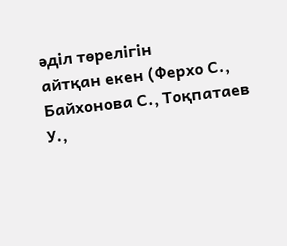әділ төрелігін
айтқан екен (Ферхо С., Байхонова С., Тоқпатаев
У.,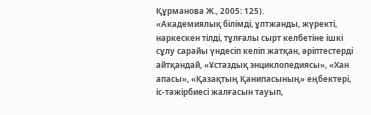Құрманова Ж., 2005: 125).
«Академиялық білімді, ұлтжанды, жүректі,
наркескен тілді, тұлғалы сырт келбетіне ішкі
сұлу сарайы үндесіп келіп жатқан, әріптестерді
айтқандай, «Ұстаздық энциклопедиясы», «Хан
апасы», «Қазақтың Қанипасының» еңбектері,
іс-тәжірбиесі жалғасын тауып,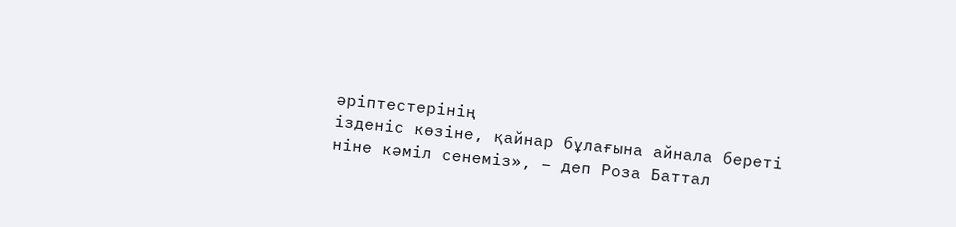әріптестерінің
ізденіс көзіне, қайнар бұлағына айнала береті
ніне кәміл сенеміз», – деп Роза Баттал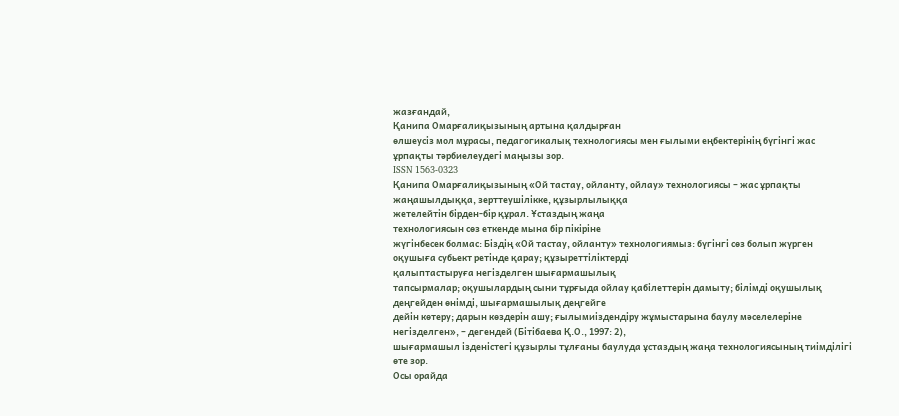жазғандай,
Қанипа Омарғалиқызының артына қалдырған
өлшеусіз мол мұрасы, педагогикалық технологиясы мен ғылыми еңбектерінің бүгінгі жас
ұрпақты тәрбиелеудегі маңызы зор.
ISSN 1563-0323
Қанипа Омарғалиқызының «Ой тастау, ойланту, ойлау» технологиясы – жас ұрпақты
жаңашылдыққа, зерттеушілікке, құзырлылыққа
жетелейтін бірден-бір құрал. Ұстаздың жаңа
технологиясын сөз еткенде мына бір пікіріне
жүгінбесек болмас: Біздің «Ой тастау, ойланту» технологиямыз: бүгінгі сөз болып жүрген
оқушыға субьект ретінде қарау; құзыреттіліктерді
қалыптастыруға негізделген шығармашылық
тапсырмалар; оқушылардың сыни тұрғыда ойлау қабілеттерін дамыту; білімді оқушылық
деңгейден өнімді, шығармашылық деңгейге
дейін көтеру; дарын көздерін ашу; ғылымиіздендіру жұмыстарына баулу мәселелеріне
негізделген», – дегендей (Бітібаева Қ.О., 1997: 2),
шығармашыл ізденістегі құзырлы тұлғаны баулуда ұстаздың жаңа технологиясының тиімділігі
өте зор.
Осы орайда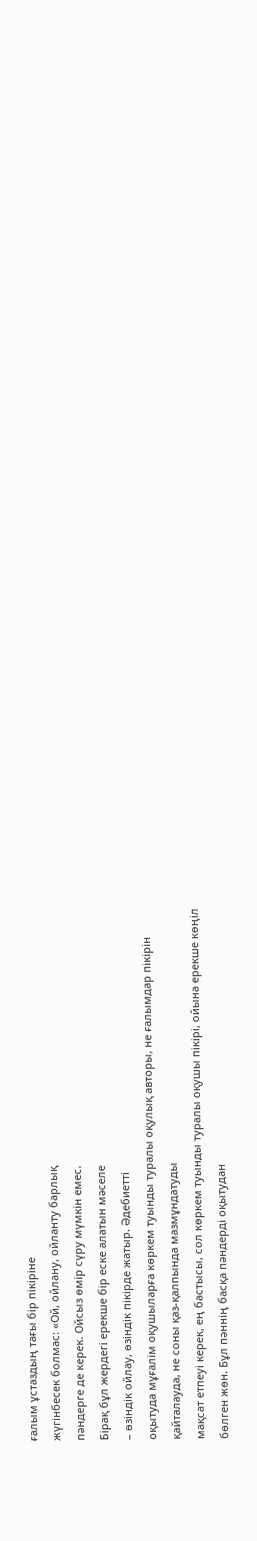ғалым ұстаздың тағы бір пікіріне
жүгінбесек болмас: «Ой, ойлану, ойланту барлық
пәндерге де керек. Ойсыз өмір сүру мүмкін емес.
Бірақ бұл жердегі ерекше бір еске алатын мәселе
– өзіндік ойлау, өзіндік пікірде жатыр. Әдебиетті
оқытуда мұғалім оқушыларға көркем туынды туралы оқулық авторы, не ғалымдар пікірін
қайталауда, не соны қаз-қалпында мазмұндатуды
мақсат етпеуі керек, ең бастысы, сол көркем туынды туралы оқушы пікірі, ойына ерекше көңіл
бөлген жөн. Бұл пәннің басқа пәндерді оқытудан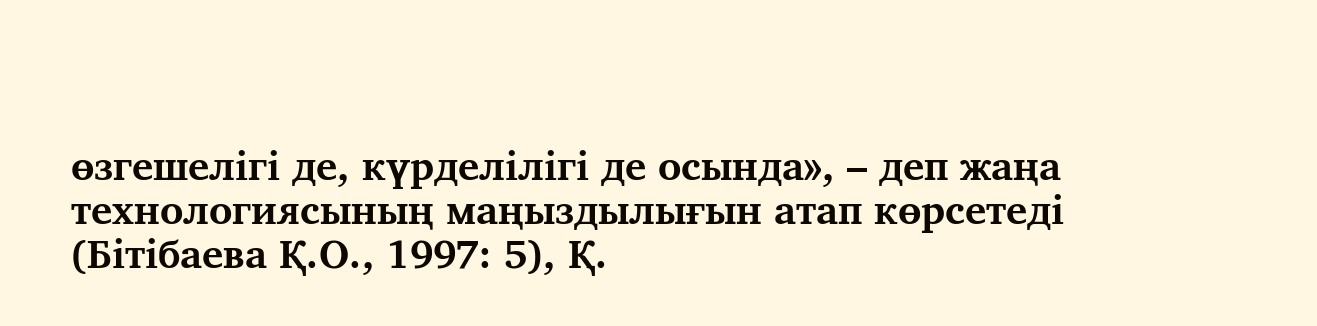өзгешелігі де, күрделілігі де осында», – деп жаңа
технологиясының маңыздылығын атап көрсетеді
(Бітібаева Қ.О., 1997: 5), Қ.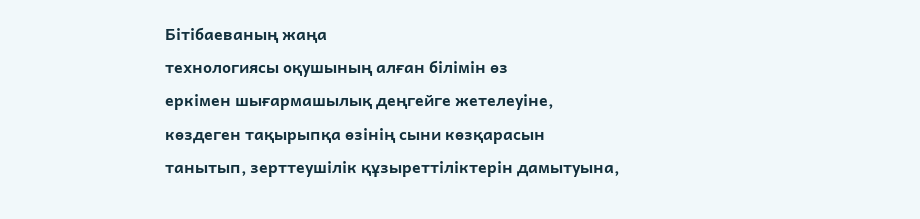Бітібаеваның жаңа
технологиясы оқушының алған білімін өз
еркімен шығармашылық деңгейге жетелеуіне,
көздеген тақырыпқа өзінің сыни көзқарасын
танытып, зерттеушілік құзыреттіліктерін дамытуына,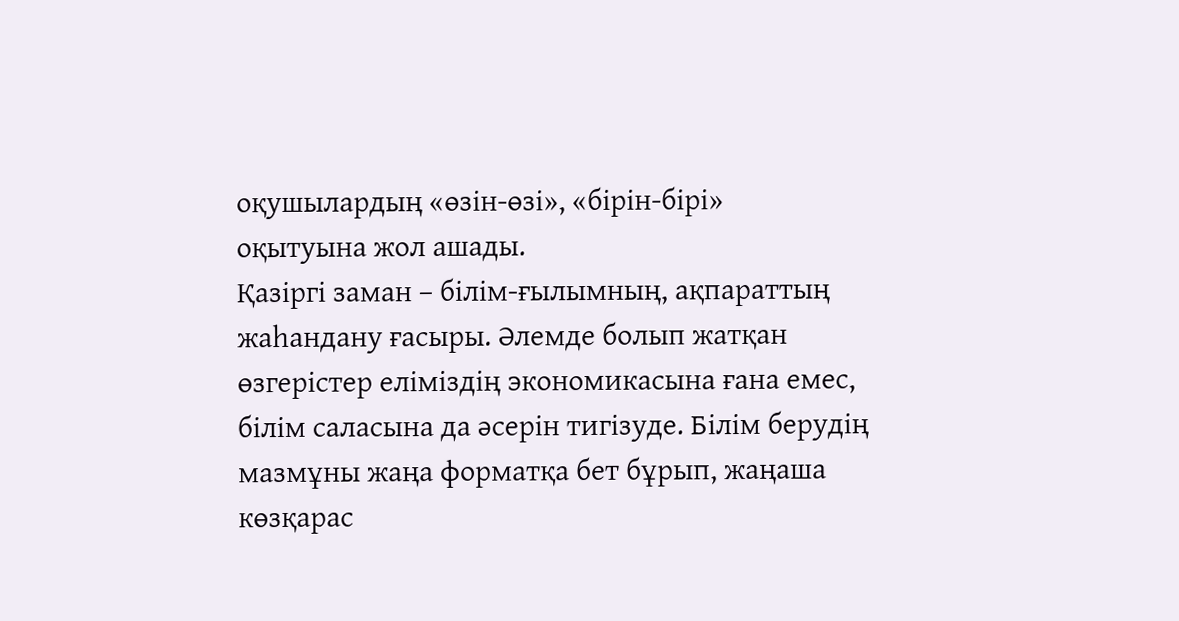оқушылардың «өзін-өзі», «бірін-бірі»
оқытуына жол ашады.
Қазіргі заман – білім-ғылымның, ақпараттың
жаһандану ғасыры. Әлемде болып жатқан
өзгерістер еліміздің экономикасына ғана емес,
білім саласына да әсерін тигізуде. Білім берудің
мазмұны жаңа форматқа бет бұрып, жаңаша
көзқарас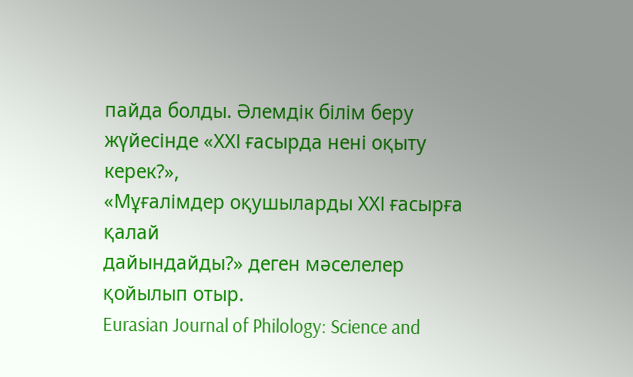пайда болды. Әлемдік білім беру
жүйесінде «ХХІ ғасырда нені оқыту керек?»,
«Мұғалімдер оқушыларды ХХІ ғасырға қалай
дайындайды?» деген мәселелер қойылып отыр.
Eurasian Journal of Philology: Science and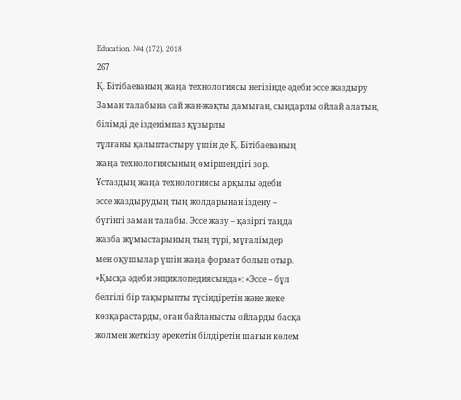Education. №4 (172). 2018
267
Қ. Бітібаеваның жаңа технологиясы негізінде әдеби эссе жаздыру
Заман талабына сай жан-жақты дамыған, сындарлы ойлай алатын, білімді де ізденімпаз құзырлы
тұлғаны қалыптастыру үшін де Қ. Бітібаеваның
жаңа технологиясының өміршеңдігі зор.
Ұстаздың жаңа технологиясы арқылы әдеби
эссе жаздырудың тың жолдарынан іздену –
бүгінгі заман талабы. Эссе жазу – қазіргі таңда
жазба жұмыстарының тың түрі, мұғалімдер
мен оқушылар үшін жаңа формат болып отыр.
«Қысқа әдеби энциклопедиясында»: «Эссе – бұл
белгілі бір тақырыпты түсіндіретін және жеке
көзқарастарды, оған байланысты ойларды басқа
жолмен жеткізу әрекетін білдіретін шағын көлем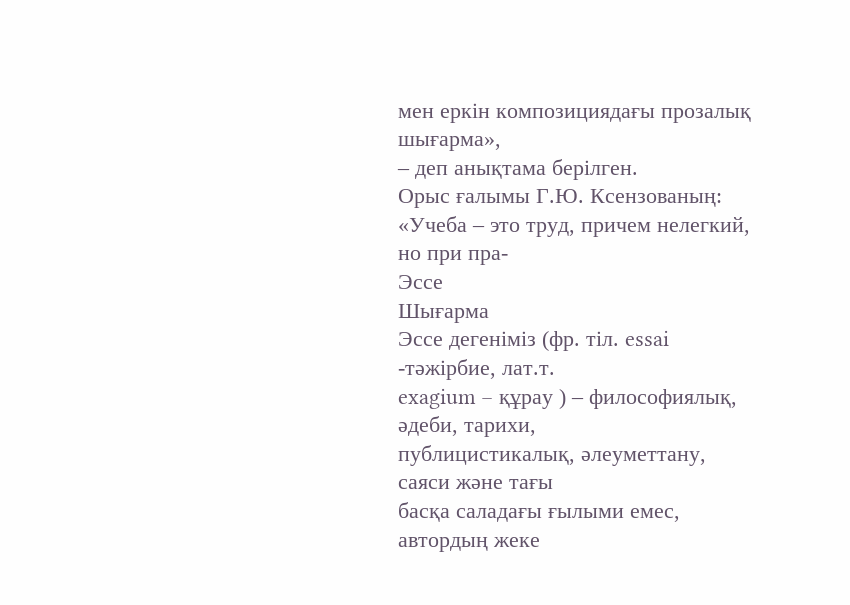мен еркін композициядағы прозалық шығарма»,
– деп анықтама берілген.
Орыс ғалымы Г.Ю. Ксензованың: «Учеба – это труд, причем нелегкий, но при пра-
Эссе
Шығарма
Эссе дегеніміз (фр. тіл. essai -тәжірбие, лат.т.
exagium – құрау ) – философиялық, әдеби, тарихи,
публицистикалық, әлеуметтану, саяси және тағы
басқа саладағы ғылыми емес, автордың жеке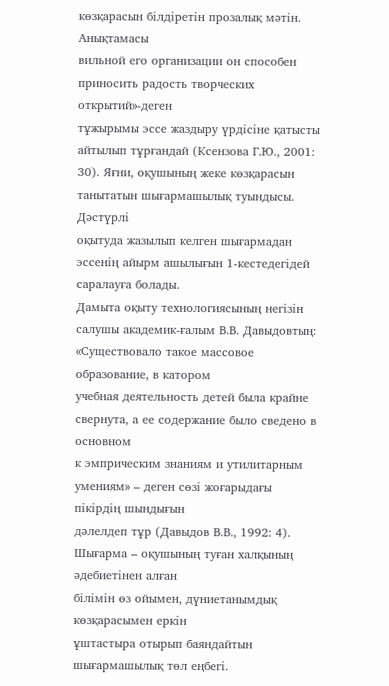көзқарасын білдіретін прозалық мәтін.
Анықтамасы
вильной его организации он способен приносить радость творческих открытий»-деген
тұжырымы эссе жаздыру үрдісіне қатысты
айтылып тұрғандай (Ксензова Г.Ю., 2001:
30). Яғни, оқушының жеке көзқарасын танытатын шығармашылық туындысы. Дәстүрлі
оқытуда жазылып келген шығармадан
эссенің айырм ашылығын 1-кестедегідей
саралауға болады.
Дамыта оқыту технологиясының негізін салушы академик-ғалым В.В. Давыдовтың: «Существовало такое массовое образование, в катором
учебная деятельность детей была крайне свернута, а ее содержание было сведено в основном
к эмприческим знаниям и утилитарным умениям» – деген сөзі жоғарыдағы пікірдің шындығын
дәлелдеп тұр (Давыдов В.В., 1992: 4).
Шығарма – оқушының туған халқының әдебиетінен алған
білімін өз ойымен, дүниетанымдық көзқарасымен еркін
ұштастыра отырып баяндайтын шығармашылық төл еңбегі.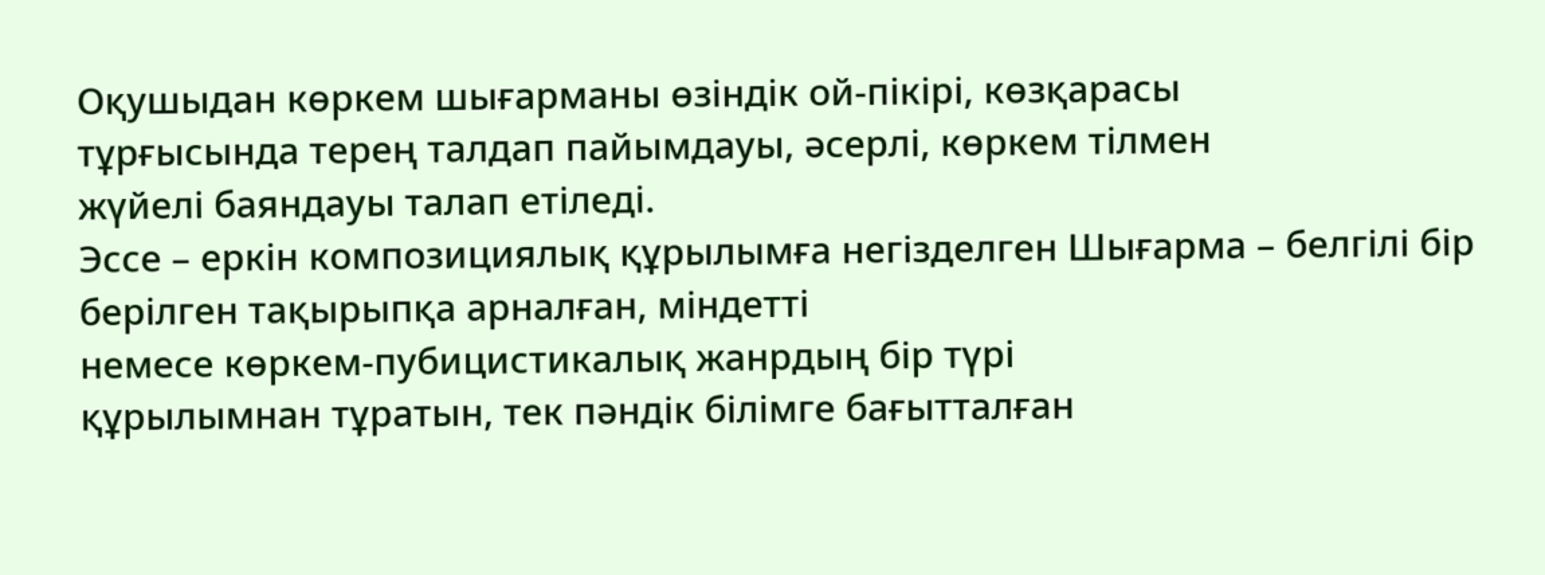Оқушыдан көркем шығарманы өзіндік ой-пікірі, көзқарасы
тұрғысында терең талдап пайымдауы, әсерлі, көркем тілмен
жүйелі баяндауы талап етіледі.
Эссе – еркін композициялық құрылымға негізделген Шығарма – белгілі бір берілген тақырыпқа арналған, міндетті
немесе көркем-пубицистикалық жанрдың бір түрі
құрылымнан тұратын, тек пәндік білімге бағытталған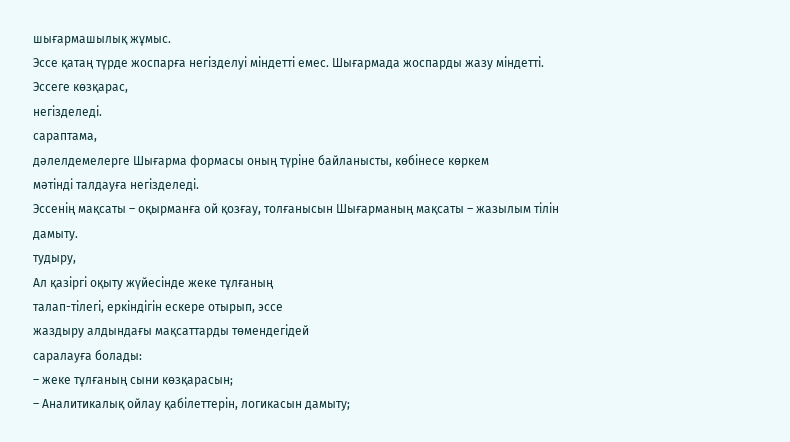шығармашылық жұмыс.
Эссе қатаң түрде жоспарға негізделуі міндетті емес. Шығармада жоспарды жазу міндетті.
Эссеге көзқарас,
негізделеді.
сараптама,
дәлелдемелерге Шығарма формасы оның түріне байланысты, көбінесе көркем
мәтінді талдауға негізделеді.
Эссенің мақсаты – оқырманға ой қозғау, толғанысын Шығарманың мақсаты – жазылым тілін дамыту.
тудыру,
Ал қазіргі оқыту жүйесінде жеке тұлғаның
талап-тілегі, еркіндігін ескере отырып, эссе
жаздыру алдындағы мақсаттарды төмендегідей
саралауға болады:
– жеке тұлғаның сыни көзқарасын;
– Аналитикалық ойлау қабілеттерін, логикасын дамыту;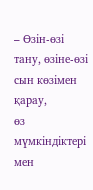– Өзін-өзі тану, өзіне-өзі сын көзімен қарау,
өз мүмкіндіктері мен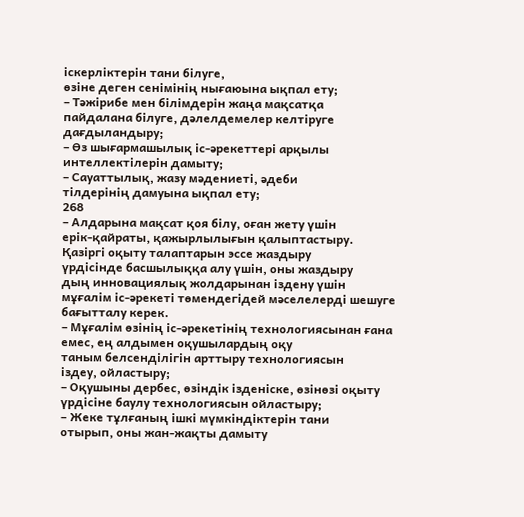іскерліктерін тани білуге,
өзіне деген сенімінің нығаюына ықпал ету;
– Тәжірибе мен білімдерін жаңа мақсатқа
пайдалана білуге, дәлелдемелер келтіруге
дағдыландыру;
– Өз шығармашылық іс-әрекеттері арқылы
интеллектілерін дамыту;
– Сауаттылық, жазу мәдениеті, әдеби
тілдерінің дамуына ықпал ету;
268
– Алдарына мақсат қоя білу, оған жету үшін
ерік-қайраты, қажырлылығын қалыптастыру.
Қазіргі оқыту талаптарын эссе жаздыру
үрдісінде басшылыққа алу үшін, оны жаздыру
дың инновациялық жолдарынан іздену үшін
мұғалім іс-әрекеті төмендегідей мәселелерді шешуге бағытталу керек.
– Мұғалім өзінің іс-әрекетінің технологиясынан ғана емес, ең алдымен оқушылардың оқу
таным белсенділігін арттыру технологиясын
іздеу, ойластыру;
– Оқушыны дербес, өзіндік ізденіске, өзінөзі оқыту үрдісіне баулу технологиясын ойластыру;
– Жеке тұлғаның ішкі мүмкіндіктерін тани
отырып, оны жан-жақты дамыту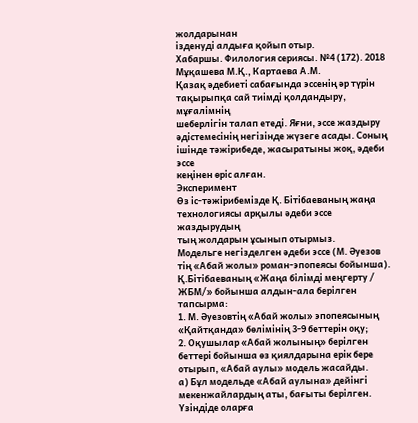жолдарынан
ізденуді алдыға қойып отыр.
Хабаршы. Филология сериясы. №4 (172). 2018
Мұқашева М.Қ., Картаева А.М.
Қазақ әдебиеті сабағында эссенің әр түрін
тақырыпқа сай тиімді қолдандыру, мұғалімнің
шеберлігін талап етеді. Яғни, эссе жаздыру
әдістемесінің негізінде жүзеге асады. Соның
ішінде тәжірибеде, жасыратыны жоқ, әдеби эссе
кеңінен өріс алған.
Эксперимент
Өз іс-тәжірибемізде Қ. Бітібаеваның жаңа
технологиясы арқылы әдеби эссе жаздырудың
тың жолдарын ұсынып отырмыз.
Модельге негізделген әдеби эссе (М. Әуезов
тің «Абай жолы» роман-эпопеясы бойынша).
Қ.Бітібаеваның «Жаңа білімді меңгерту /
ЖБМ/» бойынша алдын-ала берілген тапсырма:
1. М. Әуезовтің «Абай жолы» эпопеясының
«Қайтқанда» бөлімінің 3-9 беттерін оқу;
2. Оқушылар «Абай жолының» берілген
беттері бойынша өз қиялдарына ерік бере отырып, «Абай аулы» модель жасайды.
а) Бұл модельде «Абай аулына» дейінгі мекенжайлардың аты, бағыты берілген. Үзіндіде оларға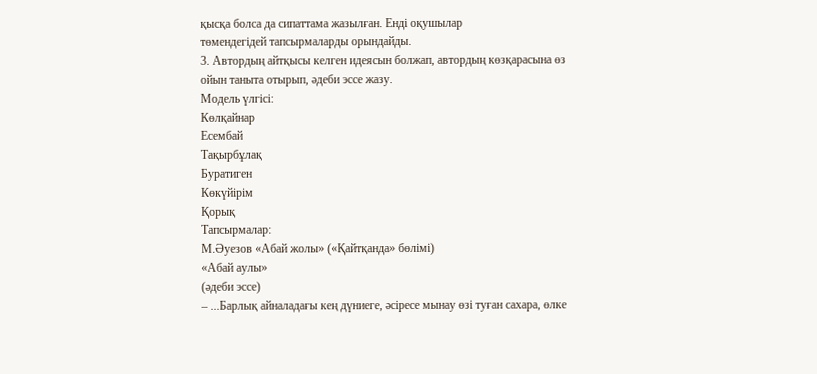қысқа болса да сипаттама жазылған. Енді оқушылар
төмендегідей тапсырмаларды орындайды.
3. Автордың айтқысы келген идеясын болжап, автордың көзқарасына өз ойын таныта отырып, әдеби эссе жазу.
Модель үлгісі:
Көлқайнар
Есембай
Тақырбұлақ
Буратиген
Көкүйірім
Қорық
Тапсырмалар:
М.Әуезов «Абай жолы» («Қайтқанда» бөлімі)
«Абай аулы»
(әдеби эссе)
– ...Барлық айналадағы кең дүниеге, әсіресе мынау өзі туған сахара, өлке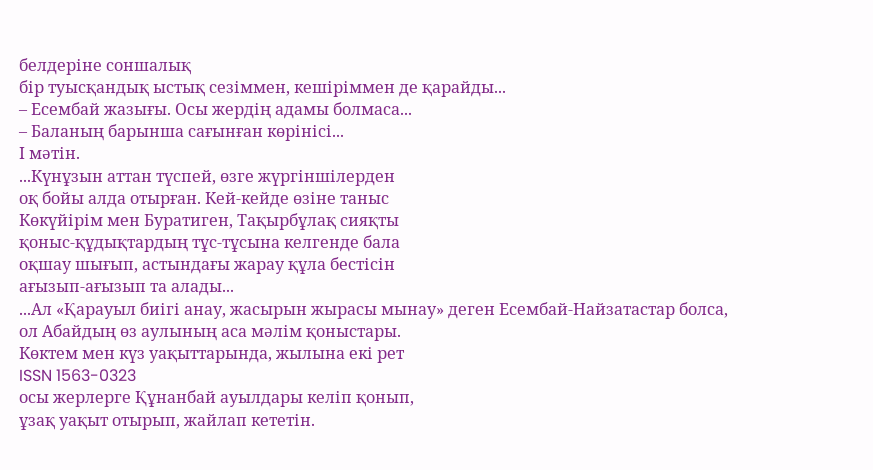белдеріне соншалық
бір туысқандық ыстық сезіммен, кешіріммен де қарайды...
– Есембай жазығы. Осы жердің адамы болмаса...
– Баланың барынша сағынған көрінісі...
І мәтін.
...Күнұзын аттан түспей, өзге жүргіншілерден
оқ бойы алда отырған. Кей-кейде өзіне таныс
Көкүйірім мен Буратиген, Тақырбұлақ сияқты
қоныс-құдықтардың тұс-тұсына келгенде бала
оқшау шығып, астындағы жарау құла бестісін
ағызып-ағызып та алады...
...Ал «Қарауыл биігі анау, жасырын жырасы мынау» деген Есембай-Найзатастар болса,
ол Абайдың өз аулының аса мәлім қоныстары.
Көктем мен күз уақыттарында, жылына екі рет
ISSN 1563-0323
осы жерлерге Құнанбай ауылдары келіп қонып,
ұзақ уақыт отырып, жайлап кететін.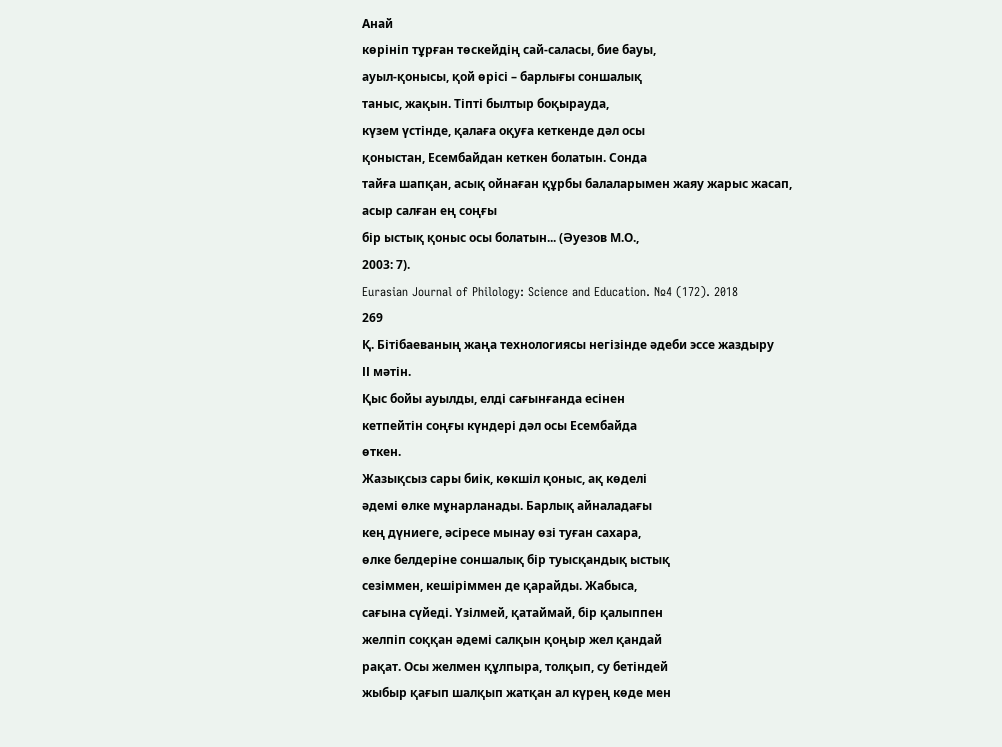Анай
көрініп тұрған төскейдің сай-саласы, бие бауы,
ауыл-қонысы, қой өрісі – барлығы соншалық
таныс, жақын. Тіпті былтыр боқырауда,
күзем үстінде, қалаға оқуға кеткенде дәл осы
қоныстан, Есембайдан кеткен болатын. Сонда
тайға шапқан, асық ойнаған құрбы балаларымен жаяу жарыс жасап, асыр салған ең соңғы
бір ыстық қоныс осы болатын... (Әуезов М.О.,
2003: 7).
Eurasian Journal of Philology: Science and Education. №4 (172). 2018
269
Қ. Бітібаеваның жаңа технологиясы негізінде әдеби эссе жаздыру
ІІ мәтін.
Қыс бойы ауылды, елді сағынғанда есінен
кетпейтін соңғы күндері дәл осы Есембайда
өткен.
Жазықсыз сары биік, көкшіл қоныс, ақ көделі
әдемі өлке мұнарланады. Барлық айналадағы
кең дүниеге, әсіресе мынау өзі туған сахара,
өлке белдеріне соншалық бір туысқандық ыстық
сезіммен, кешіріммен де қарайды. Жабыса,
сағына сүйеді. Үзілмей, қатаймай, бір қалыппен
желпіп соққан әдемі салқын қоңыр жел қандай
рақат. Осы желмен құлпыра, толқып, су бетіндей
жыбыр қағып шалқып жатқан ал күрең көде мен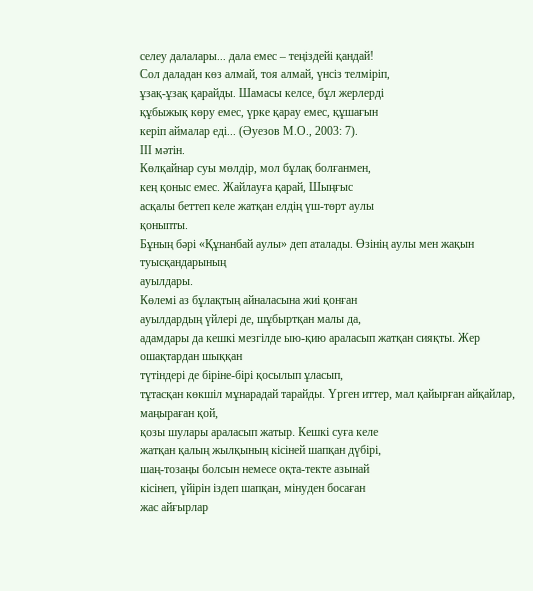селеу далалары... дала емес – теңіздейі қандай!
Сол даладан көз алмай, тоя алмай, үнсіз телміріп,
ұзақ-ұзақ қарайды. Шамасы келсе, бұл жерлерді
құбыжық көру емес, үрке қарау емес, құшағын
керіп аймалар еді... (Әуезов М.О., 2003: 7).
ІІІ мәтін.
Көлқайнар суы мөлдір, мол бұлақ болғанмен,
кең қоныс емес. Жайлауға қарай, Шыңғыс
асқалы беттеп келе жатқан елдің үш-төрт аулы
қоныпты.
Бұның бәрі «Құнанбай аулы» деп аталады. Өзінің аулы мен жақын туысқандарының
ауылдары.
Көлемі аз бұлақтың айналасына жиі қонған
ауылдардың үйлері де, шұбыртқан малы да,
адамдары да кешкі мезгілде ыю-қию араласып жатқан сияқты. Жер ошақтардан шыққан
түтіндері де біріне-бірі қосылып ұласып,
тұтасқан көкшіл мұнарадай тарайды. Үрген иттер, мал қайырған айқайлар, маңыраған қой,
қозы шулары араласып жатыр. Кешкі суға келе
жатқан қалың жылқының кісіней шапқан дүбірі,
шаң-тозаңы болсын немесе оқта-текте азынай
кісінеп, үйірін іздеп шапқан, мінуден босаған
жас айғырлар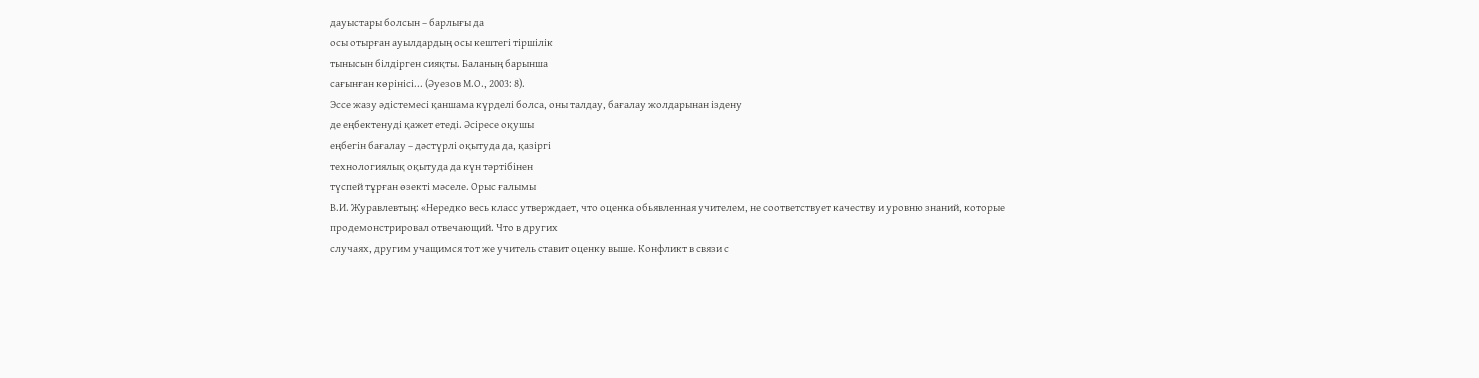дауыстары болсын – барлығы да
осы отырған ауылдардың осы кештегі тіршілік
тынысын білдірген сияқты. Баланың барынша
сағынған көрінісі... (Әуезов М.О., 2003: 8).
Эссе жазу әдістемесі қаншама күрделі болса, оны талдау, бағалау жолдарынан іздену
де еңбектенуді қажет етеді. Әсіресе оқушы
еңбегін бағалау – дәстүрлі оқытуда да, қазіргі
технологиялық оқытуда да күн тәртібінен
түспей тұрған өзекті мәселе. Орыс ғалымы
В.И. Журавлевтың: «Нередко весь класс утверждает, что оценка обьявленная учителем, не соответствует качеству и уровню знаний, которые
продемонстрировал отвечающий. Что в других
случаях, другим учащимся тот же учитель ставит оценку выше. Конфликт в связи с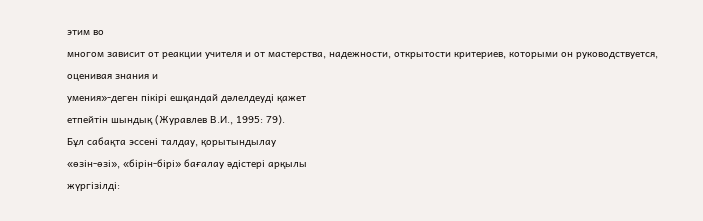этим во
многом зависит от реакции учителя и от мастерства, надежности, открытости критериев, которыми он руководствуется, оценивая знания и
умения»-деген пікірі ешқандай дәлелдеуді қажет
етпейтін шындық (Журавлев В.И., 1995: 79).
Бұл сабақта эссені талдау, қорытындылау
«өзін-өзі», «бірін-бірі» бағалау әдістері арқылы
жүргізілді: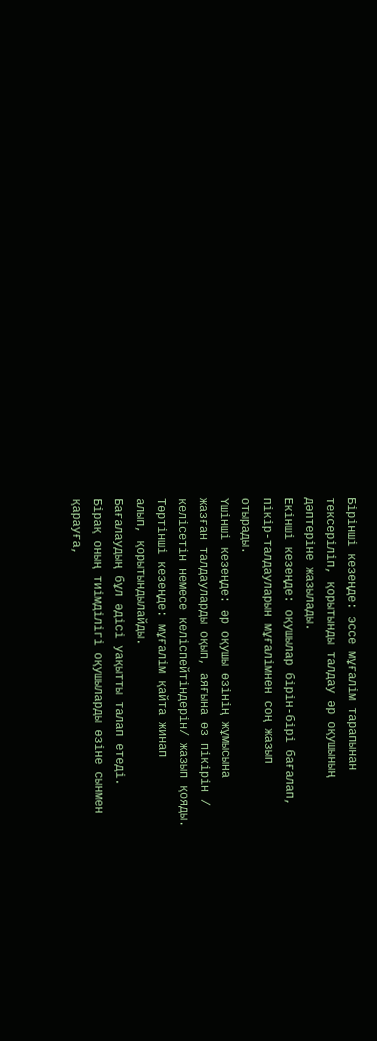Бірінші кезеңде: эссе мұғалім тарапынан
тексеріліп, қорытынды талдау әр оқушының
дәптеріне жазылады.
Екінші кезеңде: оқушылар бірін-бірі бағалап,
пікір-талдауларын мұғалімнен соң жазып
отырады.
Үшінші кезеңде: әр оқушы өзінің жұмысына
жазған талдауларды оқып, аяғына өз пікірін /
келісетін немесе келіспейтіндерін/ жазып қояды.
Төртінші кезеңде: мұғалім қайта жинап
алып, қорытындылайды.
Бағалаудың бұл әдісі уақытты талап етеді.
Бірақ оның тиімділігі оқушыларды өзіне сынмен
қарауға,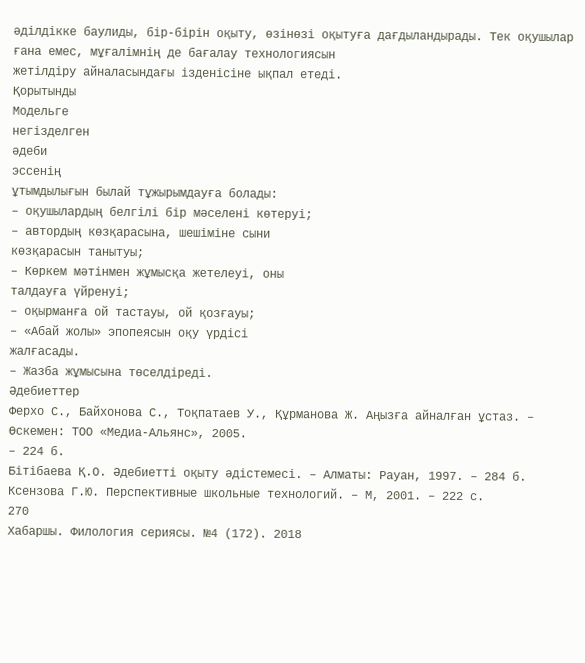әділдікке баулиды, бір-бірін оқыту, өзінөзі оқытуға дағдыландырады. Тек оқушылар
ғана емес, мұғалімнің де бағалау технологиясын
жетілдіру айналасындағы ізденісіне ықпал етеді.
Қорытынды
Модельге
негізделген
әдеби
эссенің
ұтымдылығын былай тұжырымдауға болады:
– оқушылардың белгілі бір мәселені көтеруі;
– автордың көзқарасына, шешіміне сыни
көзқарасын танытуы;
– Көркем мәтінмен жұмысқа жетелеуі, оны
талдауға үйренуі;
– оқырманға ой тастауы, ой қозғауы;
– «Абай жолы» эпопеясын оқу үрдісі
жалғасады.
– Жазба жұмысына төселдіреді.
Әдебиеттер
Ферхо С., Байхонова С., Тоқпатаев У., Құрманова Ж. Аңызға айналған ұстаз. – Өскемен: ТОО «Медиа-Альянс», 2005.
– 224 б.
Бітібаева Қ.О. Әдебиетті оқыту әдістемесі. – Алматы: Рауан, 1997. – 284 б.
Ксензова Г.Ю. Перспективные школьные технологий. – М, 2001. – 222 с.
270
Хабаршы. Филология сериясы. №4 (172). 2018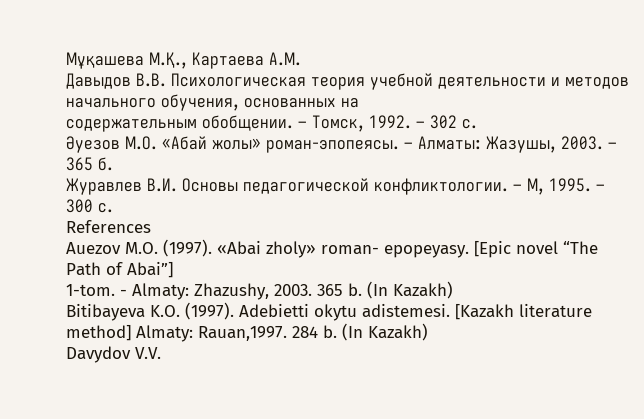Мұқашева М.Қ., Картаева А.М.
Давыдов В.В. Психологическая теория учебной деятельности и методов начального обучения, основанных на
содержательным обобщении. – Томск, 1992. – 302 с.
Әуезов М.О. «Абай жолы» роман-эпопеясы. – Алматы: Жазушы, 2003. – 365 б.
Журавлев В.И. Основы педагогической конфликтологии. – М, 1995. – 300 с.
References
Auezov M.O. (1997). «Abai zholy» roman- epopeyasy. [Epic novel “The Path of Abai”]
1-tom. - Almaty: Zhazushy, 2003. 365 b. (In Kazakh)
Bitibayeva K.O. (1997). Adebietti okytu adistemesi. [Kazakh literature method] Almaty: Rauan,1997. 284 b. (In Kazakh)
Davydov V.V.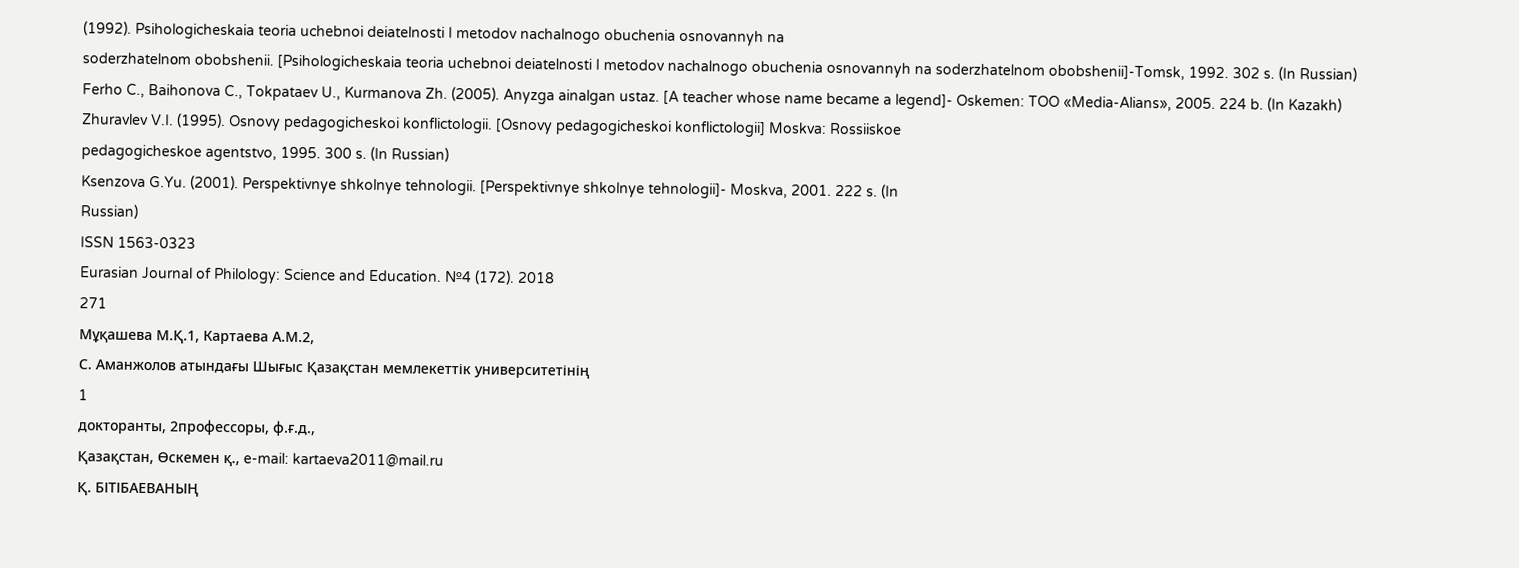(1992). Psihologicheskaia teoria uchebnoi deiatelnosti I metodov nachalnogo obuchenia osnovannyh na
soderzhatelnоm obobshenii. [Psihologicheskaia teoria uchebnoi deiatelnosti I metodov nachalnogo obuchenia osnovannyh na soderzhatelnom obobshenii]-Tomsk, 1992. 302 s. (In Russian)
Ferho C., Baihonova C., Tokpataev U., Kurmanova Zh. (2005). Anyzga ainalgan ustaz. [A teacher whose name became a legend]- Oskemen: TOO «Media-Alians», 2005. 224 b. (In Kazakh)
Zhuravlev V.I. (1995). Osnovy pedagogicheskoi konflictologii. [Osnovy pedagogicheskoi konflictologii] Moskva: Rossiiskoe
pedagogicheskoe agentstvo, 1995. 300 s. (In Russian)
Ksenzova G.Yu. (2001). Perspektivnye shkolnye tehnologii. [Perspektivnye shkolnye tehnologii]- Moskva, 2001. 222 s. (In
Russian)
ISSN 1563-0323
Eurasian Journal of Philology: Science and Education. №4 (172). 2018
271
Мұқашева М.Қ.1, Картаева А.М.2,
С. Аманжолов атындағы Шығыс Қазақстан мемлекеттік университетінің
1
докторанты, 2профессоры, ф.ғ.д.,
Қазақстан, Өскемен қ., e-mail: kartaeva2011@mail.ru
Қ. БІТІБАЕВАНЫҢ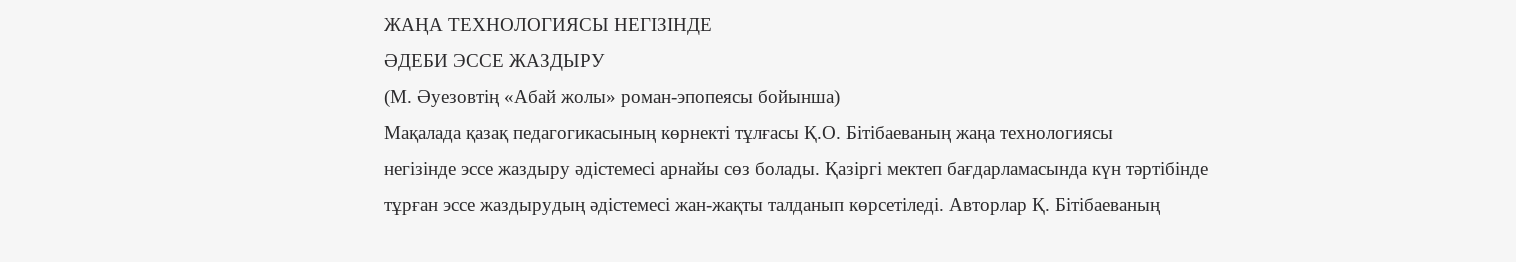ЖАҢА ТЕХНОЛОГИЯСЫ НЕГІЗІНДЕ
ӘДЕБИ ЭССЕ ЖАЗДЫРУ
(М. Әуезовтің «Абай жолы» роман-эпопеясы бойынша)
Мақалада қазақ педагогикасының көрнекті тұлғасы Қ.О. Бітібаеваның жаңа технологиясы
негізінде эссе жаздыру әдістемесі арнайы сөз болады. Қазіргі мектеп бағдарламасында күн тәртібінде
тұрған эссе жаздырудың әдістемесі жан-жақты талданып көрсетіледі. Авторлар Қ. Бітібаеваның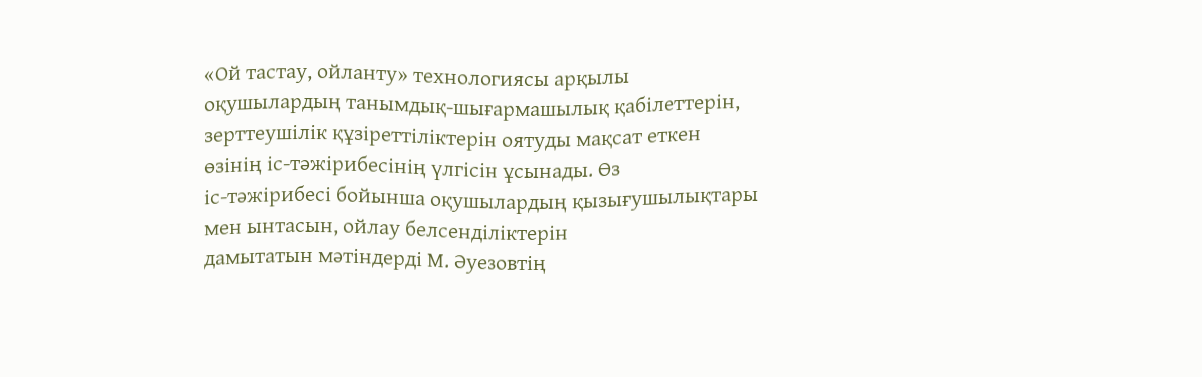«Ой тастау, ойланту» технологиясы арқылы оқушылардың танымдық-шығармашылық қабілеттерін,
зерттеушілік құзіреттіліктерін оятуды мақсат еткен өзінің іс-тәжірибесінің үлгісін ұсынады. Өз
іс-тәжірибесі бойынша оқушылардың қызығушылықтары мен ынтасын, ойлау белсенділіктерін
дамытатын мәтіндерді М. Әуезовтің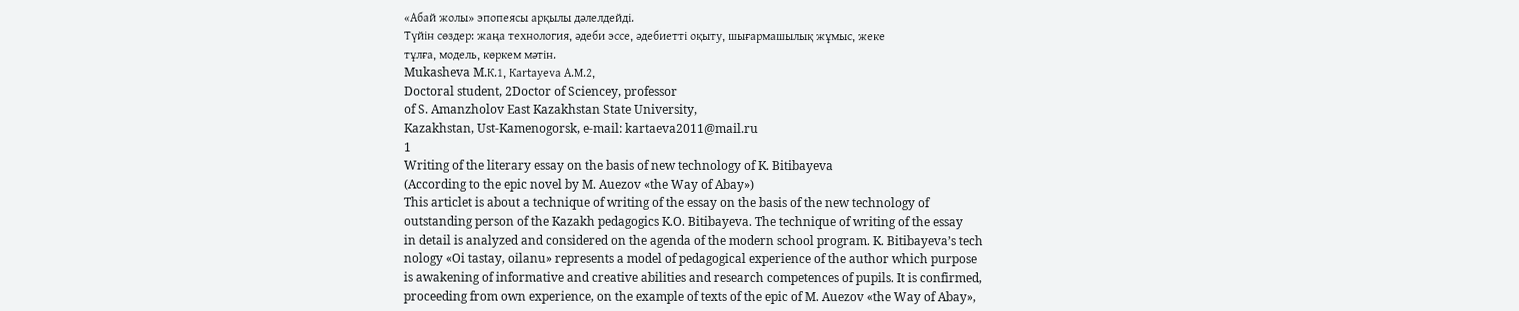«Абай жолы» эпопеясы арқылы дәлелдейді.
Түйін сөздер: жаңа технология, әдеби эссе, әдебиетті оқыту, шығармашылық жұмыс, жеке
тұлға, модель, көркем мәтін.
Mukasheva M.К.1, Каrtаyеvа А.М.2,
Doctoral student, 2Doctor of Sciencey, professor
of S. Amanzholov East Kazakhstan State University,
Kazakhstan, Ust-Kamenogorsk, e-mail: kartaeva2011@mail.ru
1
Writing of the literary essay on the basis of new technology of K. Bitibayeva
(According to the epic novel by M. Auezov «the Way of Abay»)
This articlet is about a technique of writing of the essay on the basis of the new technology of
outstanding person of the Kazakh pedagogics K.O. Bitibayeva. The technique of writing of the essay
in detail is analyzed and considered on the agenda of the modern school program. K. Bitibayeva’s tech
nology «Oi tastay, oilanu» represents a model of pedagogical experience of the author which purpose
is awakening of informative and creative abilities and research competences of pupils. It is confirmed,
proceeding from own experience, on the example of texts of the epic of M. Auezov «the Way of Abay»,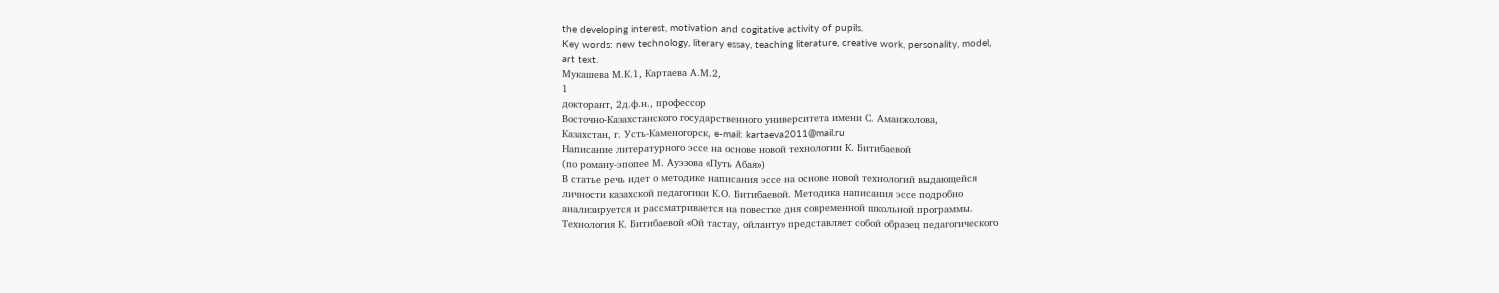the developing interest, motivation and cogitative activity of pupils.
Key words: new technology, literary essay, teaching literature, creative work, personality, model,
art text.
Мукашева М.К.1, Картаева А.М.2,
1
докторант, 2д.ф.н., профессор
Восточно-Казахстанского государственного университета имени С. Аманжолова,
Казахстан, г. Усть-Каменогорск, e-mail: kartaeva2011@mail.ru
Написание литературного эссе на основе новой технологии К. Битибаевой
(по роману-эпопее М. Ауэзова «Путь Абая»)
В статье речь идет о методике написания эссе на основе новой технологий выдающейся
личности казахской педагогики К.О. Битибаевой. Методика написания эссе подробно
анализируется и рассматривается на повестке дня современной школьной программы.
Технология К. Битибаевой «Ой тастау, ойланту» представляет собой образец педагогического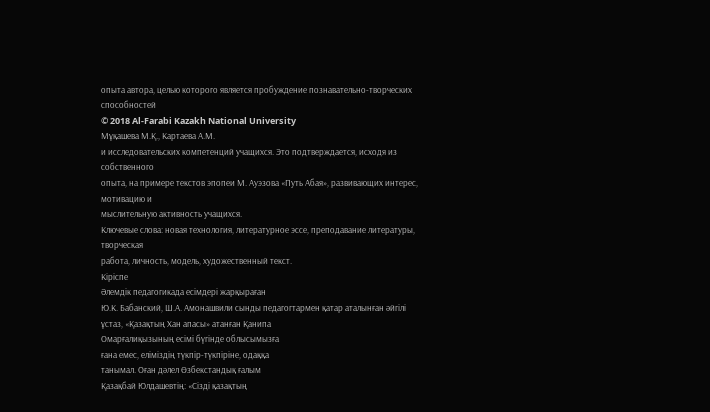опыта автора, целью которого является пробуждение познавательно-творческих способностей
© 2018 Al-Farabi Kazakh National University
Мұқашева М.Қ., Картаева А.М.
и исследовательских компетенций учащихся. Это подтверждается, исходя из собственного
опыта, на примере текстов эпопеи М. Ауэзова «Путь Абая», развивающих интерес, мотивацию и
мыслительную активность учащихся.
Ключевые слова: новая технология, литературное эссе, преподавание литературы, творческая
работа, личность, модель, художественный текст.
Кіріспе
Әлемдік педагогикада есімдері жарқыраған
Ю.К. Бабанский, Ш.А. Амонашвили сынды педагогтармен қатар аталынған әйгілі
ұстаз, «Қазақтың Хан апасы» атанған Қанипа
Омарғалиқызының есімі бүгінде облысымызға
ғана емес, еліміздің түкпір-түкпіріне, одаққа
танымал. Оған дәлел Өзбекстандық ғалым
Қазақбай Юлдашевтің: «Сізді қазақтың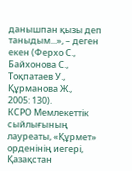данышпан қызы деп таныдым...», – деген екен (Ферхо С., Байхонова С., Тоқпатаев У., Құрманова Ж.,
2005: 130).
КСРО Мемлекеттік сыйлығының лауреаты, «Құрмет» орденінің иегері, Қазақстан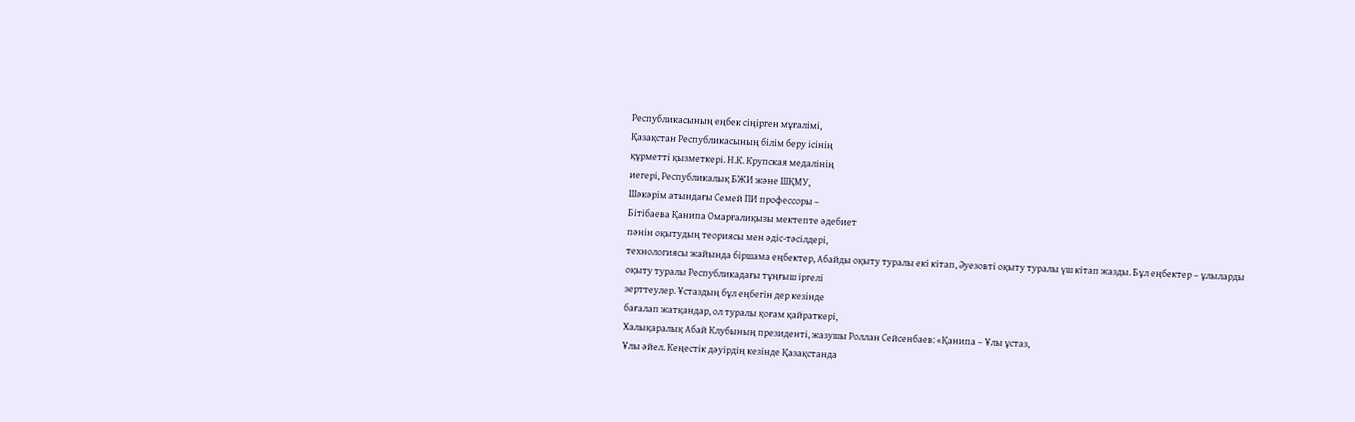Республикасының еңбек сіңірген мұғалімі,
Қазақстан Республикасының білім беру ісінің
құрметті қызметкері. Н.К. Крупская медалінің
иегері, Республикалық БЖИ және ШҚМУ,
Шәкәрім атындағы Семей ПИ профессоры –
Бітібаева Қанипа Омарғалиқызы мектепте әдебиет
пәнін оқытудың теориясы мен әдіс-тәсілдері,
технологиясы жайында біршама еңбектер, Абайды оқыту туралы екі кітап, Әуезовті оқыту туралы үш кітап жазды. Бұл еңбектер – ұлыларды
оқыту туралы Республикадағы тұңғыш іргелі
зерттеулер. Ұстаздың бұл еңбегін дер кезінде
бағалап жатқандар, ол туралы қоғам қайраткері,
Халықаралық Абай Клубының президенті, жазушы Роллан Сейсенбаев: «Қанипа – Ұлы ұстаз,
Ұлы әйел. Кеңестік дәуірдің кезінде Қазақстанда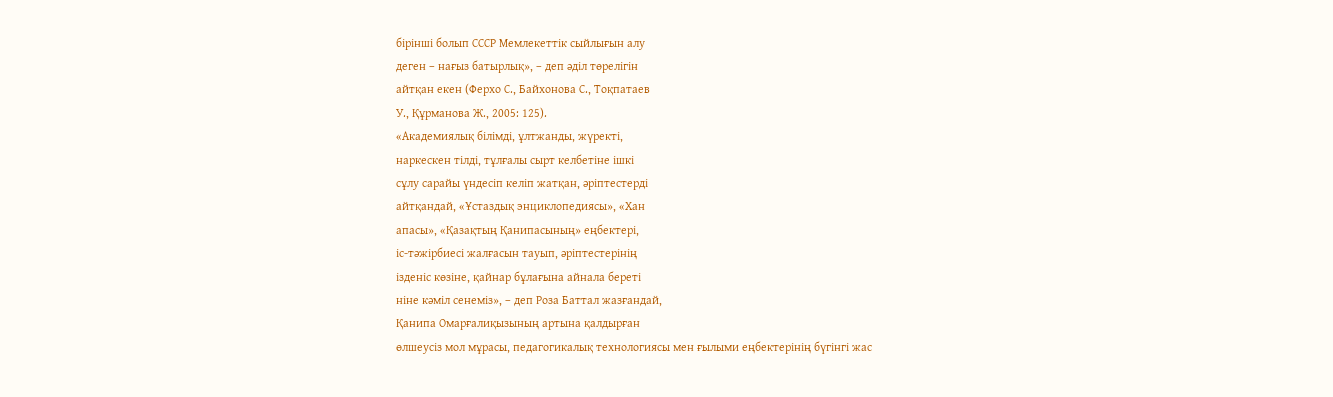бірінші болып СССР Мемлекеттік сыйлығын алу
деген – нағыз батырлық», – деп әділ төрелігін
айтқан екен (Ферхо С., Байхонова С., Тоқпатаев
У., Құрманова Ж., 2005: 125).
«Академиялық білімді, ұлтжанды, жүректі,
наркескен тілді, тұлғалы сырт келбетіне ішкі
сұлу сарайы үндесіп келіп жатқан, әріптестерді
айтқандай, «Ұстаздық энциклопедиясы», «Хан
апасы», «Қазақтың Қанипасының» еңбектері,
іс-тәжірбиесі жалғасын тауып, әріптестерінің
ізденіс көзіне, қайнар бұлағына айнала береті
ніне кәміл сенеміз», – деп Роза Баттал жазғандай,
Қанипа Омарғалиқызының артына қалдырған
өлшеусіз мол мұрасы, педагогикалық технологиясы мен ғылыми еңбектерінің бүгінгі жас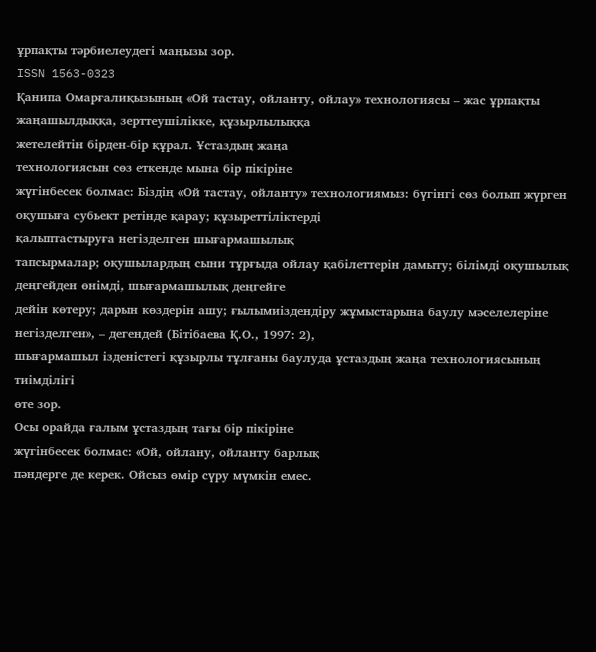ұрпақты тәрбиелеудегі маңызы зор.
ISSN 1563-0323
Қанипа Омарғалиқызының «Ой тастау, ойланту, ойлау» технологиясы – жас ұрпақты
жаңашылдыққа, зерттеушілікке, құзырлылыққа
жетелейтін бірден-бір құрал. Ұстаздың жаңа
технологиясын сөз еткенде мына бір пікіріне
жүгінбесек болмас: Біздің «Ой тастау, ойланту» технологиямыз: бүгінгі сөз болып жүрген
оқушыға субьект ретінде қарау; құзыреттіліктерді
қалыптастыруға негізделген шығармашылық
тапсырмалар; оқушылардың сыни тұрғыда ойлау қабілеттерін дамыту; білімді оқушылық
деңгейден өнімді, шығармашылық деңгейге
дейін көтеру; дарын көздерін ашу; ғылымиіздендіру жұмыстарына баулу мәселелеріне
негізделген», – дегендей (Бітібаева Қ.О., 1997: 2),
шығармашыл ізденістегі құзырлы тұлғаны баулуда ұстаздың жаңа технологиясының тиімділігі
өте зор.
Осы орайда ғалым ұстаздың тағы бір пікіріне
жүгінбесек болмас: «Ой, ойлану, ойланту барлық
пәндерге де керек. Ойсыз өмір сүру мүмкін емес.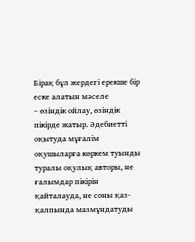Бірақ бұл жердегі ерекше бір еске алатын мәселе
– өзіндік ойлау, өзіндік пікірде жатыр. Әдебиетті
оқытуда мұғалім оқушыларға көркем туынды туралы оқулық авторы, не ғалымдар пікірін
қайталауда, не соны қаз-қалпында мазмұндатуды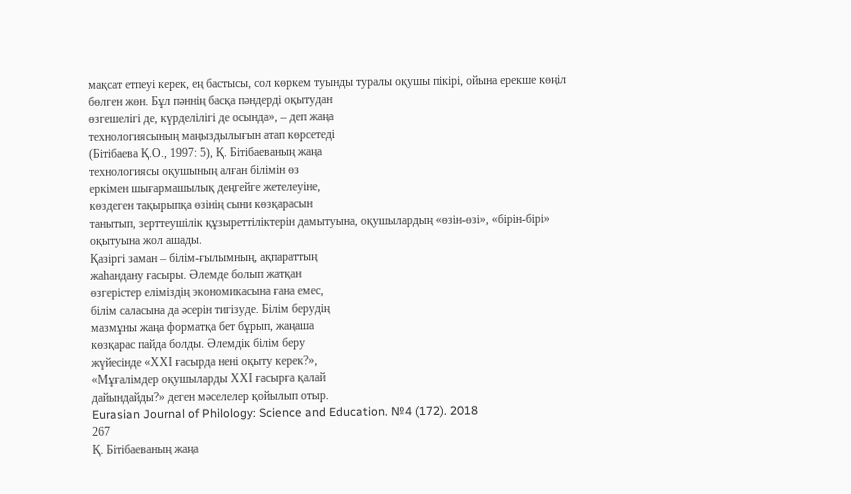мақсат етпеуі керек, ең бастысы, сол көркем туынды туралы оқушы пікірі, ойына ерекше көңіл
бөлген жөн. Бұл пәннің басқа пәндерді оқытудан
өзгешелігі де, күрделілігі де осында», – деп жаңа
технологиясының маңыздылығын атап көрсетеді
(Бітібаева Қ.О., 1997: 5), Қ. Бітібаеваның жаңа
технологиясы оқушының алған білімін өз
еркімен шығармашылық деңгейге жетелеуіне,
көздеген тақырыпқа өзінің сыни көзқарасын
танытып, зерттеушілік құзыреттіліктерін дамытуына, оқушылардың «өзін-өзі», «бірін-бірі»
оқытуына жол ашады.
Қазіргі заман – білім-ғылымның, ақпараттың
жаһандану ғасыры. Әлемде болып жатқан
өзгерістер еліміздің экономикасына ғана емес,
білім саласына да әсерін тигізуде. Білім берудің
мазмұны жаңа форматқа бет бұрып, жаңаша
көзқарас пайда болды. Әлемдік білім беру
жүйесінде «ХХІ ғасырда нені оқыту керек?»,
«Мұғалімдер оқушыларды ХХІ ғасырға қалай
дайындайды?» деген мәселелер қойылып отыр.
Eurasian Journal of Philology: Science and Education. №4 (172). 2018
267
Қ. Бітібаеваның жаңа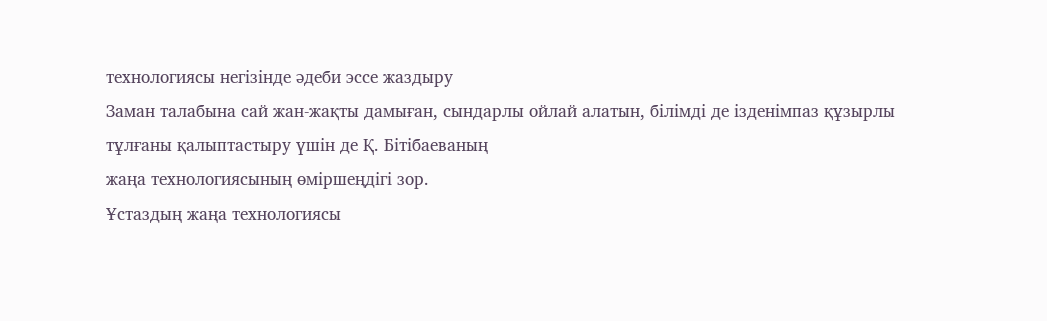технологиясы негізінде әдеби эссе жаздыру
Заман талабына сай жан-жақты дамыған, сындарлы ойлай алатын, білімді де ізденімпаз құзырлы
тұлғаны қалыптастыру үшін де Қ. Бітібаеваның
жаңа технологиясының өміршеңдігі зор.
Ұстаздың жаңа технологиясы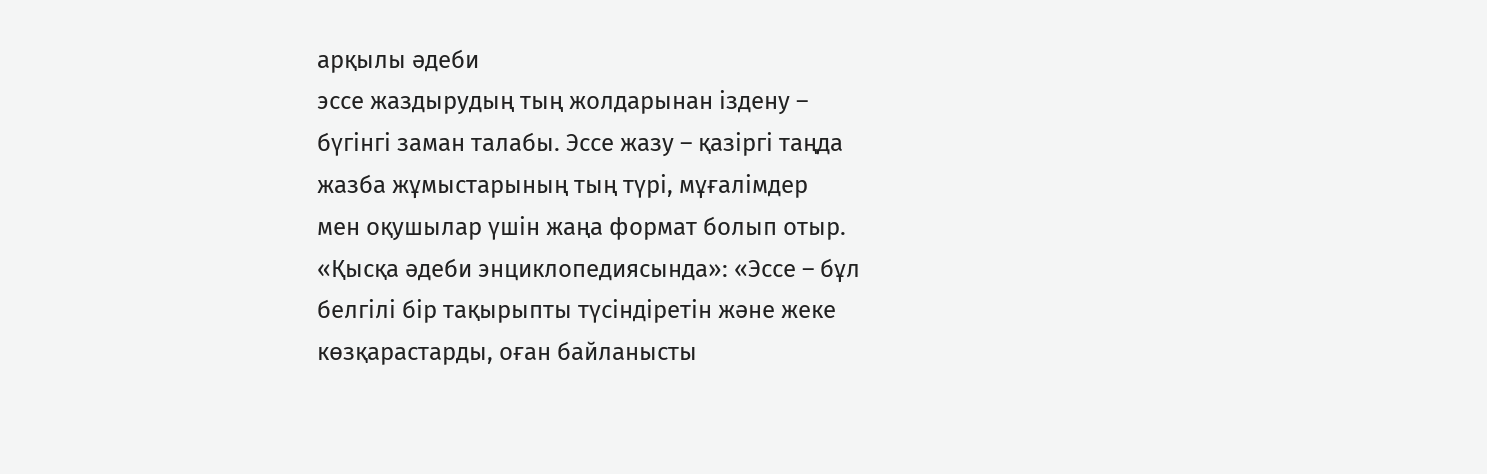арқылы әдеби
эссе жаздырудың тың жолдарынан іздену –
бүгінгі заман талабы. Эссе жазу – қазіргі таңда
жазба жұмыстарының тың түрі, мұғалімдер
мен оқушылар үшін жаңа формат болып отыр.
«Қысқа әдеби энциклопедиясында»: «Эссе – бұл
белгілі бір тақырыпты түсіндіретін және жеке
көзқарастарды, оған байланысты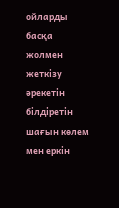ойларды басқа
жолмен жеткізу әрекетін білдіретін шағын көлем
мен еркін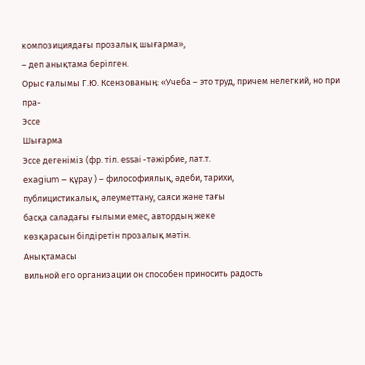композициядағы прозалық шығарма»,
– деп анықтама берілген.
Орыс ғалымы Г.Ю. Ксензованың: «Учеба – это труд, причем нелегкий, но при пра-
Эссе
Шығарма
Эссе дегеніміз (фр. тіл. essai -тәжірбие, лат.т.
exagium – құрау ) – философиялық, әдеби, тарихи,
публицистикалық, әлеуметтану, саяси және тағы
басқа саладағы ғылыми емес, автордың жеке
көзқарасын білдіретін прозалық мәтін.
Анықтамасы
вильной его организации он способен приносить радость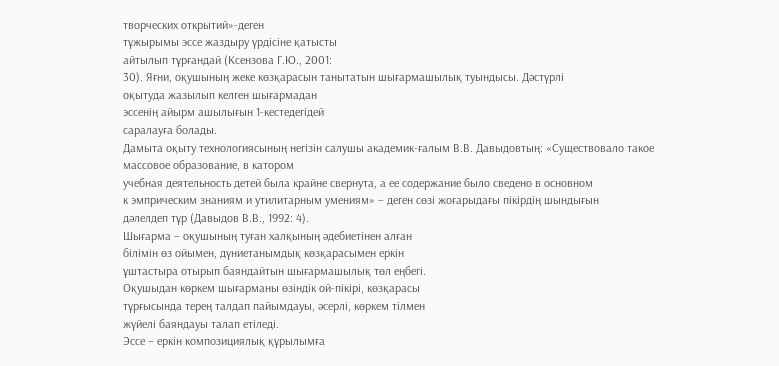творческих открытий»-деген
тұжырымы эссе жаздыру үрдісіне қатысты
айтылып тұрғандай (Ксензова Г.Ю., 2001:
30). Яғни, оқушының жеке көзқарасын танытатын шығармашылық туындысы. Дәстүрлі
оқытуда жазылып келген шығармадан
эссенің айырм ашылығын 1-кестедегідей
саралауға болады.
Дамыта оқыту технологиясының негізін салушы академик-ғалым В.В. Давыдовтың: «Существовало такое массовое образование, в катором
учебная деятельность детей была крайне свернута, а ее содержание было сведено в основном
к эмприческим знаниям и утилитарным умениям» – деген сөзі жоғарыдағы пікірдің шындығын
дәлелдеп тұр (Давыдов В.В., 1992: 4).
Шығарма – оқушының туған халқының әдебиетінен алған
білімін өз ойымен, дүниетанымдық көзқарасымен еркін
ұштастыра отырып баяндайтын шығармашылық төл еңбегі.
Оқушыдан көркем шығарманы өзіндік ой-пікірі, көзқарасы
тұрғысында терең талдап пайымдауы, әсерлі, көркем тілмен
жүйелі баяндауы талап етіледі.
Эссе – еркін композициялық құрылымға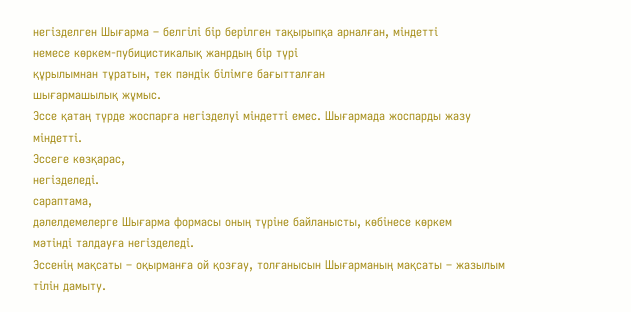негізделген Шығарма – белгілі бір берілген тақырыпқа арналған, міндетті
немесе көркем-пубицистикалық жанрдың бір түрі
құрылымнан тұратын, тек пәндік білімге бағытталған
шығармашылық жұмыс.
Эссе қатаң түрде жоспарға негізделуі міндетті емес. Шығармада жоспарды жазу міндетті.
Эссеге көзқарас,
негізделеді.
сараптама,
дәлелдемелерге Шығарма формасы оның түріне байланысты, көбінесе көркем
мәтінді талдауға негізделеді.
Эссенің мақсаты – оқырманға ой қозғау, толғанысын Шығарманың мақсаты – жазылым тілін дамыту.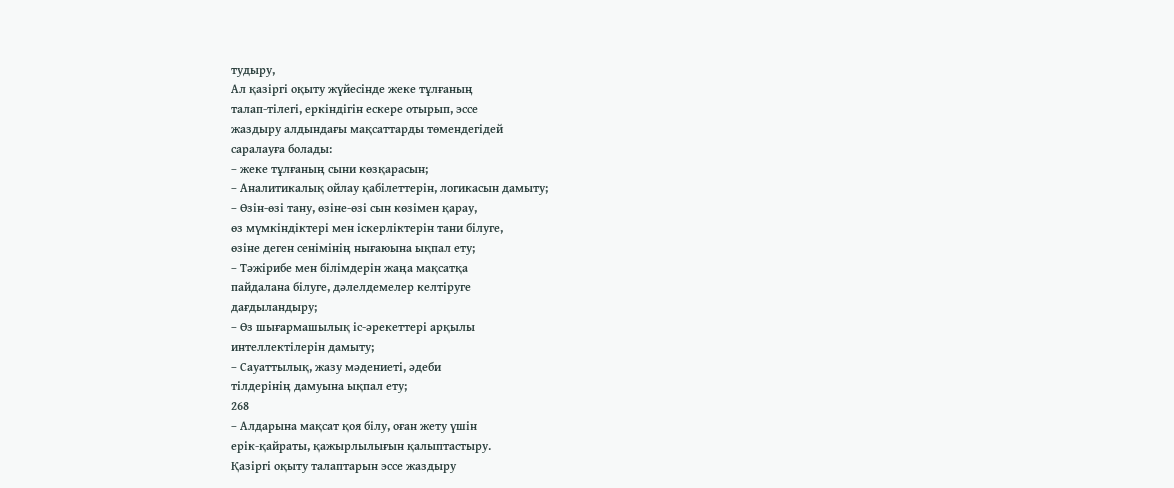тудыру,
Ал қазіргі оқыту жүйесінде жеке тұлғаның
талап-тілегі, еркіндігін ескере отырып, эссе
жаздыру алдындағы мақсаттарды төмендегідей
саралауға болады:
– жеке тұлғаның сыни көзқарасын;
– Аналитикалық ойлау қабілеттерін, логикасын дамыту;
– Өзін-өзі тану, өзіне-өзі сын көзімен қарау,
өз мүмкіндіктері мен іскерліктерін тани білуге,
өзіне деген сенімінің нығаюына ықпал ету;
– Тәжірибе мен білімдерін жаңа мақсатқа
пайдалана білуге, дәлелдемелер келтіруге
дағдыландыру;
– Өз шығармашылық іс-әрекеттері арқылы
интеллектілерін дамыту;
– Сауаттылық, жазу мәдениеті, әдеби
тілдерінің дамуына ықпал ету;
268
– Алдарына мақсат қоя білу, оған жету үшін
ерік-қайраты, қажырлылығын қалыптастыру.
Қазіргі оқыту талаптарын эссе жаздыру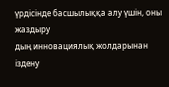үрдісінде басшылыққа алу үшін, оны жаздыру
дың инновациялық жолдарынан іздену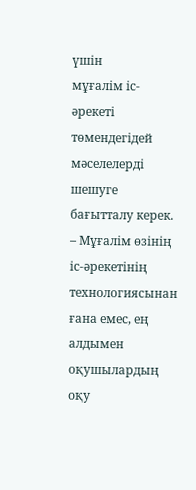үшін
мұғалім іс-әрекеті төмендегідей мәселелерді шешуге бағытталу керек.
– Мұғалім өзінің іс-әрекетінің технологиясынан ғана емес, ең алдымен оқушылардың оқу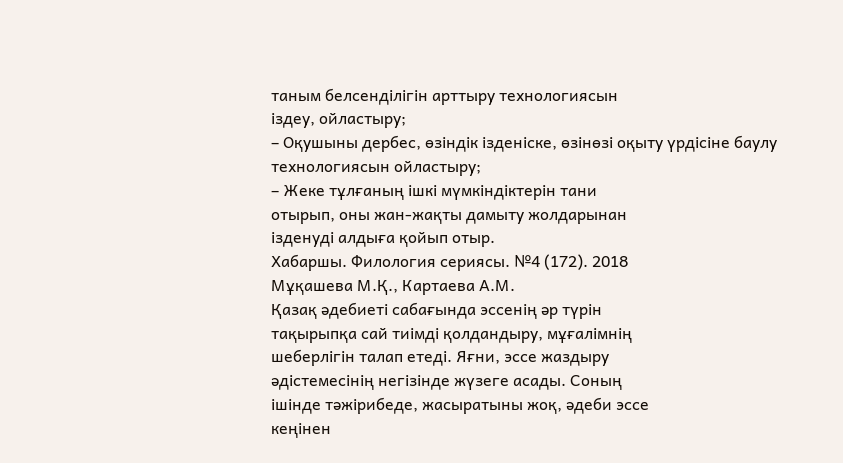таным белсенділігін арттыру технологиясын
іздеу, ойластыру;
– Оқушыны дербес, өзіндік ізденіске, өзінөзі оқыту үрдісіне баулу технологиясын ойластыру;
– Жеке тұлғаның ішкі мүмкіндіктерін тани
отырып, оны жан-жақты дамыту жолдарынан
ізденуді алдыға қойып отыр.
Хабаршы. Филология сериясы. №4 (172). 2018
Мұқашева М.Қ., Картаева А.М.
Қазақ әдебиеті сабағында эссенің әр түрін
тақырыпқа сай тиімді қолдандыру, мұғалімнің
шеберлігін талап етеді. Яғни, эссе жаздыру
әдістемесінің негізінде жүзеге асады. Соның
ішінде тәжірибеде, жасыратыны жоқ, әдеби эссе
кеңінен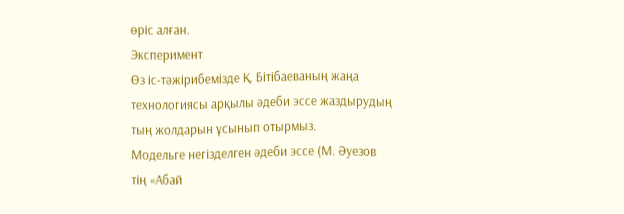өріс алған.
Эксперимент
Өз іс-тәжірибемізде Қ. Бітібаеваның жаңа
технологиясы арқылы әдеби эссе жаздырудың
тың жолдарын ұсынып отырмыз.
Модельге негізделген әдеби эссе (М. Әуезов
тің «Абай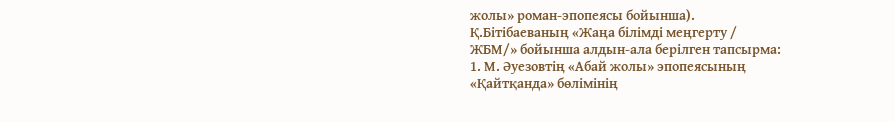жолы» роман-эпопеясы бойынша).
Қ.Бітібаеваның «Жаңа білімді меңгерту /
ЖБМ/» бойынша алдын-ала берілген тапсырма:
1. М. Әуезовтің «Абай жолы» эпопеясының
«Қайтқанда» бөлімінің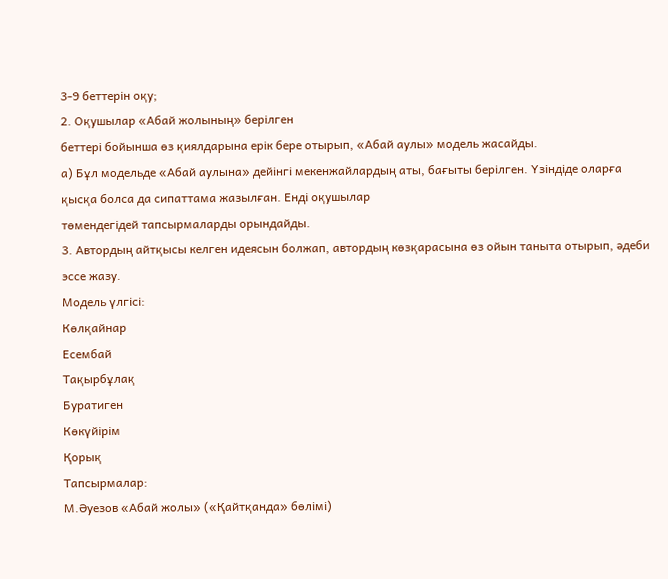3-9 беттерін оқу;
2. Оқушылар «Абай жолының» берілген
беттері бойынша өз қиялдарына ерік бере отырып, «Абай аулы» модель жасайды.
а) Бұл модельде «Абай аулына» дейінгі мекенжайлардың аты, бағыты берілген. Үзіндіде оларға
қысқа болса да сипаттама жазылған. Енді оқушылар
төмендегідей тапсырмаларды орындайды.
3. Автордың айтқысы келген идеясын болжап, автордың көзқарасына өз ойын таныта отырып, әдеби эссе жазу.
Модель үлгісі:
Көлқайнар
Есембай
Тақырбұлақ
Буратиген
Көкүйірім
Қорық
Тапсырмалар:
М.Әуезов «Абай жолы» («Қайтқанда» бөлімі)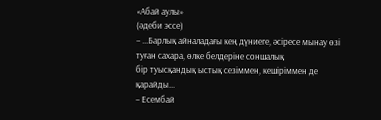«Абай аулы»
(әдеби эссе)
– ...Барлық айналадағы кең дүниеге, әсіресе мынау өзі туған сахара, өлке белдеріне соншалық
бір туысқандық ыстық сезіммен, кешіріммен де қарайды...
– Есембай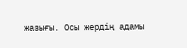жазығы. Осы жердің адамы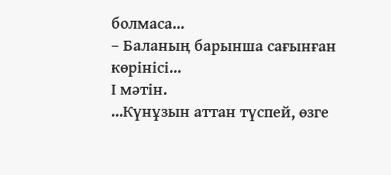болмаса...
– Баланың барынша сағынған көрінісі...
І мәтін.
...Күнұзын аттан түспей, өзге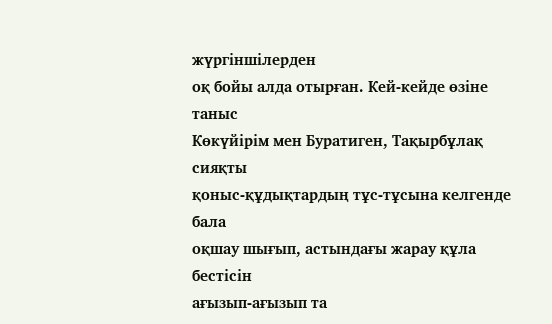жүргіншілерден
оқ бойы алда отырған. Кей-кейде өзіне таныс
Көкүйірім мен Буратиген, Тақырбұлақ сияқты
қоныс-құдықтардың тұс-тұсына келгенде бала
оқшау шығып, астындағы жарау құла бестісін
ағызып-ағызып та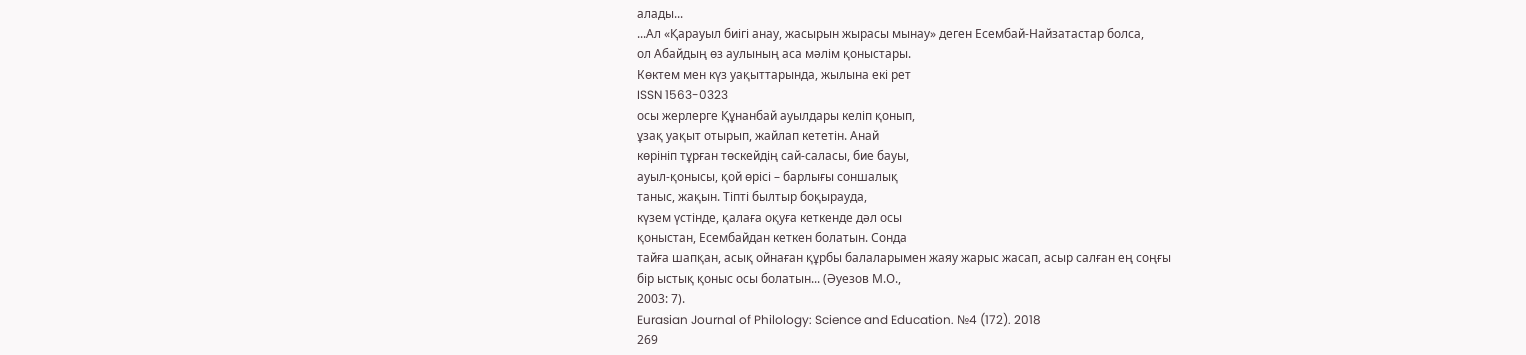алады...
...Ал «Қарауыл биігі анау, жасырын жырасы мынау» деген Есембай-Найзатастар болса,
ол Абайдың өз аулының аса мәлім қоныстары.
Көктем мен күз уақыттарында, жылына екі рет
ISSN 1563-0323
осы жерлерге Құнанбай ауылдары келіп қонып,
ұзақ уақыт отырып, жайлап кететін. Анай
көрініп тұрған төскейдің сай-саласы, бие бауы,
ауыл-қонысы, қой өрісі – барлығы соншалық
таныс, жақын. Тіпті былтыр боқырауда,
күзем үстінде, қалаға оқуға кеткенде дәл осы
қоныстан, Есембайдан кеткен болатын. Сонда
тайға шапқан, асық ойнаған құрбы балаларымен жаяу жарыс жасап, асыр салған ең соңғы
бір ыстық қоныс осы болатын... (Әуезов М.О.,
2003: 7).
Eurasian Journal of Philology: Science and Education. №4 (172). 2018
269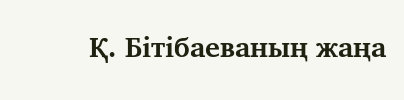Қ. Бітібаеваның жаңа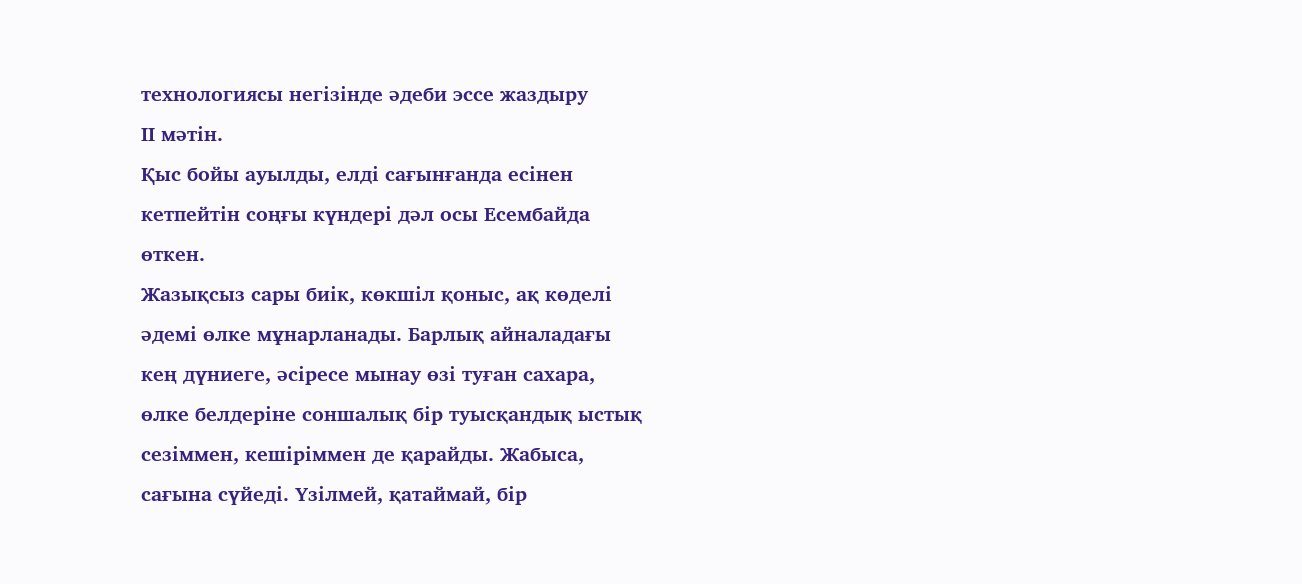технологиясы негізінде әдеби эссе жаздыру
ІІ мәтін.
Қыс бойы ауылды, елді сағынғанда есінен
кетпейтін соңғы күндері дәл осы Есембайда
өткен.
Жазықсыз сары биік, көкшіл қоныс, ақ көделі
әдемі өлке мұнарланады. Барлық айналадағы
кең дүниеге, әсіресе мынау өзі туған сахара,
өлке белдеріне соншалық бір туысқандық ыстық
сезіммен, кешіріммен де қарайды. Жабыса,
сағына сүйеді. Үзілмей, қатаймай, бір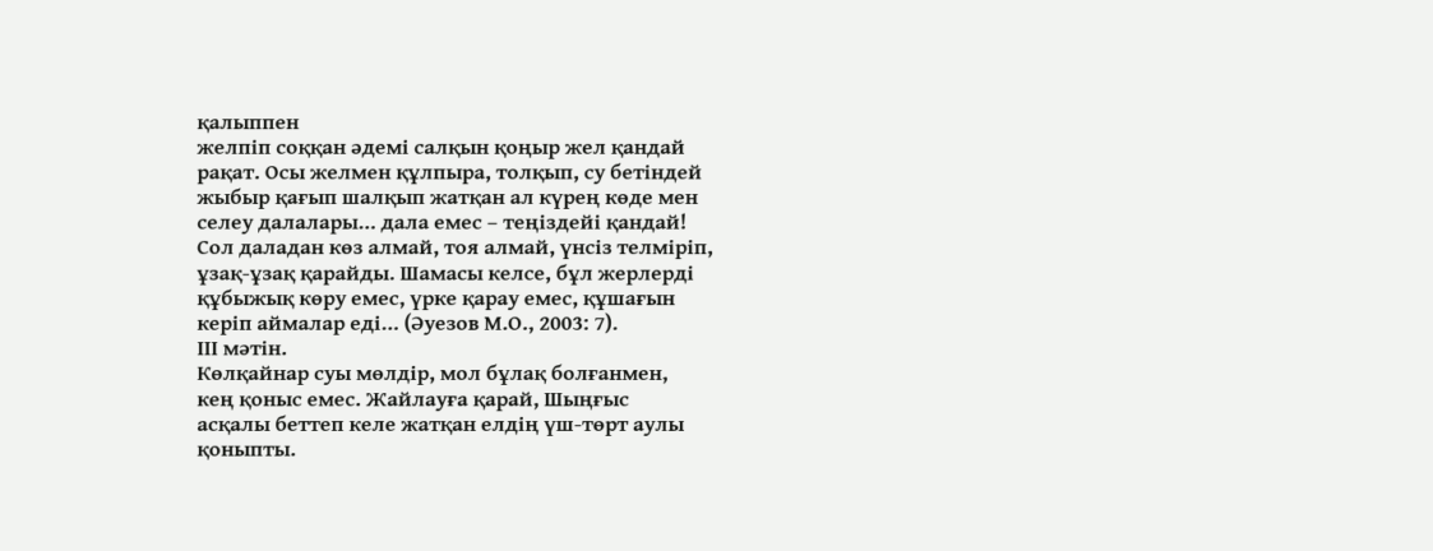қалыппен
желпіп соққан әдемі салқын қоңыр жел қандай
рақат. Осы желмен құлпыра, толқып, су бетіндей
жыбыр қағып шалқып жатқан ал күрең көде мен
селеу далалары... дала емес – теңіздейі қандай!
Сол даладан көз алмай, тоя алмай, үнсіз телміріп,
ұзақ-ұзақ қарайды. Шамасы келсе, бұл жерлерді
құбыжық көру емес, үрке қарау емес, құшағын
керіп аймалар еді... (Әуезов М.О., 2003: 7).
ІІІ мәтін.
Көлқайнар суы мөлдір, мол бұлақ болғанмен,
кең қоныс емес. Жайлауға қарай, Шыңғыс
асқалы беттеп келе жатқан елдің үш-төрт аулы
қоныпты.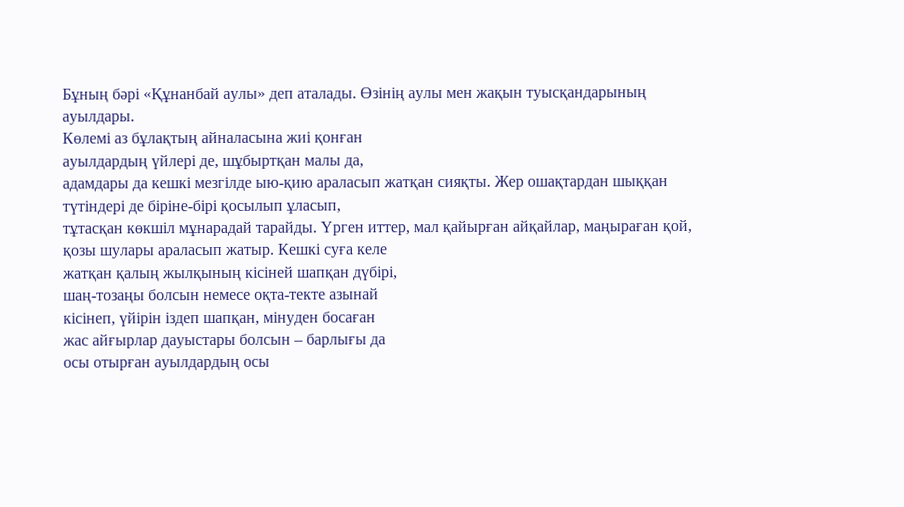Бұның бәрі «Құнанбай аулы» деп аталады. Өзінің аулы мен жақын туысқандарының
ауылдары.
Көлемі аз бұлақтың айналасына жиі қонған
ауылдардың үйлері де, шұбыртқан малы да,
адамдары да кешкі мезгілде ыю-қию араласып жатқан сияқты. Жер ошақтардан шыққан
түтіндері де біріне-бірі қосылып ұласып,
тұтасқан көкшіл мұнарадай тарайды. Үрген иттер, мал қайырған айқайлар, маңыраған қой,
қозы шулары араласып жатыр. Кешкі суға келе
жатқан қалың жылқының кісіней шапқан дүбірі,
шаң-тозаңы болсын немесе оқта-текте азынай
кісінеп, үйірін іздеп шапқан, мінуден босаған
жас айғырлар дауыстары болсын – барлығы да
осы отырған ауылдардың осы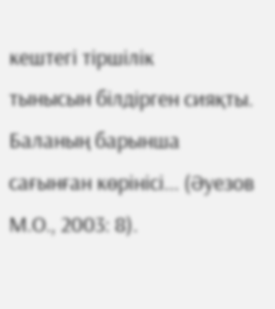кештегі тіршілік
тынысын білдірген сияқты. Баланың барынша
сағынған көрінісі... (Әуезов М.О., 2003: 8).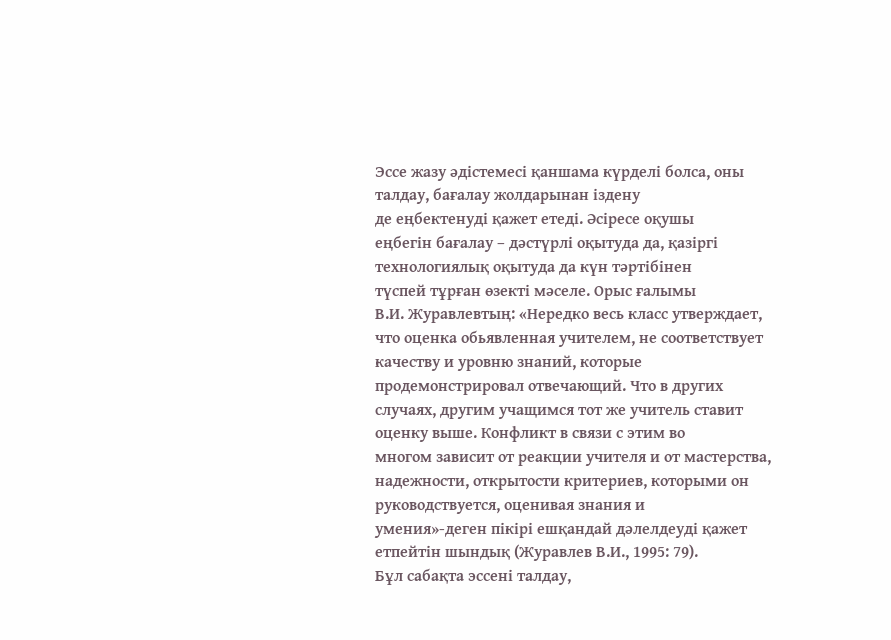Эссе жазу әдістемесі қаншама күрделі болса, оны талдау, бағалау жолдарынан іздену
де еңбектенуді қажет етеді. Әсіресе оқушы
еңбегін бағалау – дәстүрлі оқытуда да, қазіргі
технологиялық оқытуда да күн тәртібінен
түспей тұрған өзекті мәселе. Орыс ғалымы
В.И. Журавлевтың: «Нередко весь класс утверждает, что оценка обьявленная учителем, не соответствует качеству и уровню знаний, которые
продемонстрировал отвечающий. Что в других
случаях, другим учащимся тот же учитель ставит оценку выше. Конфликт в связи с этим во
многом зависит от реакции учителя и от мастерства, надежности, открытости критериев, которыми он руководствуется, оценивая знания и
умения»-деген пікірі ешқандай дәлелдеуді қажет
етпейтін шындық (Журавлев В.И., 1995: 79).
Бұл сабақта эссені талдау,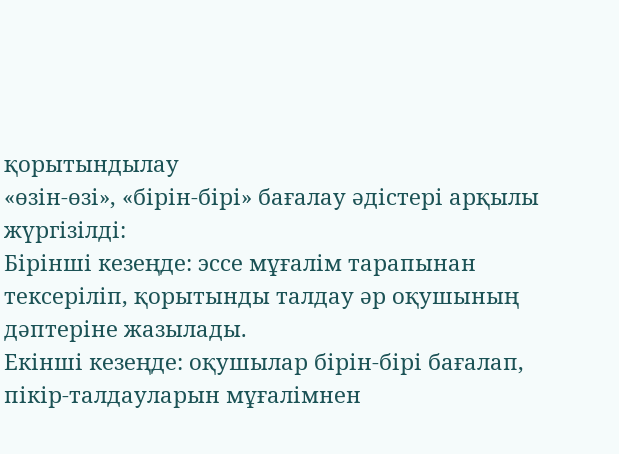қорытындылау
«өзін-өзі», «бірін-бірі» бағалау әдістері арқылы
жүргізілді:
Бірінші кезеңде: эссе мұғалім тарапынан
тексеріліп, қорытынды талдау әр оқушының
дәптеріне жазылады.
Екінші кезеңде: оқушылар бірін-бірі бағалап,
пікір-талдауларын мұғалімнен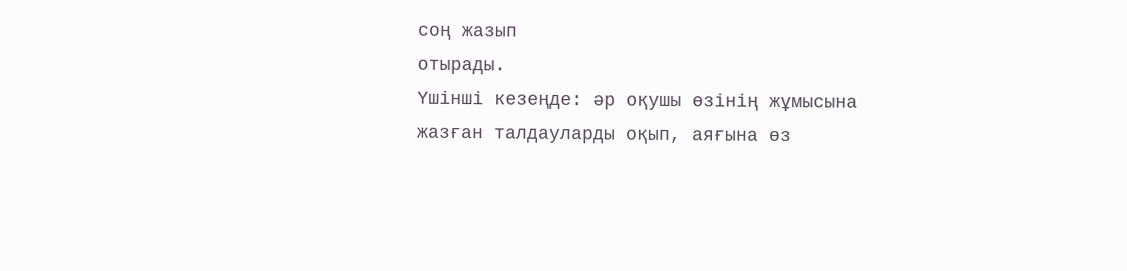соң жазып
отырады.
Үшінші кезеңде: әр оқушы өзінің жұмысына
жазған талдауларды оқып, аяғына өз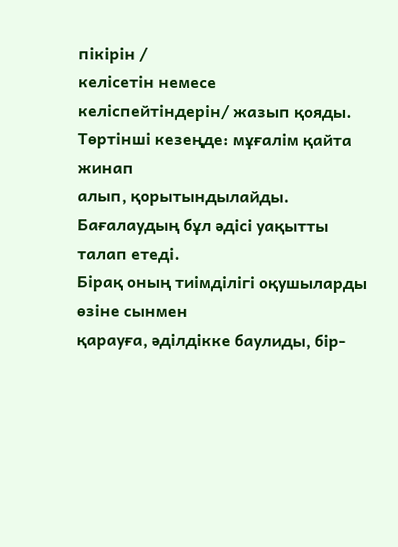пікірін /
келісетін немесе келіспейтіндерін/ жазып қояды.
Төртінші кезеңде: мұғалім қайта жинап
алып, қорытындылайды.
Бағалаудың бұл әдісі уақытты талап етеді.
Бірақ оның тиімділігі оқушыларды өзіне сынмен
қарауға, әділдікке баулиды, бір-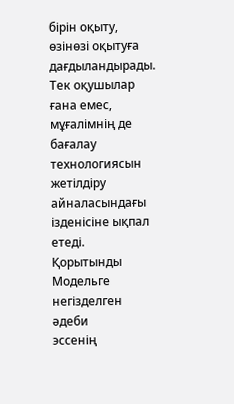бірін оқыту, өзінөзі оқытуға дағдыландырады. Тек оқушылар
ғана емес, мұғалімнің де бағалау технологиясын
жетілдіру айналасындағы ізденісіне ықпал етеді.
Қорытынды
Модельге
негізделген
әдеби
эссенің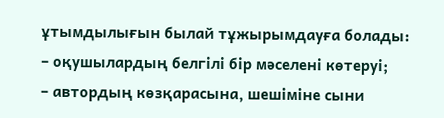ұтымдылығын былай тұжырымдауға болады:
– оқушылардың белгілі бір мәселені көтеруі;
– автордың көзқарасына, шешіміне сыни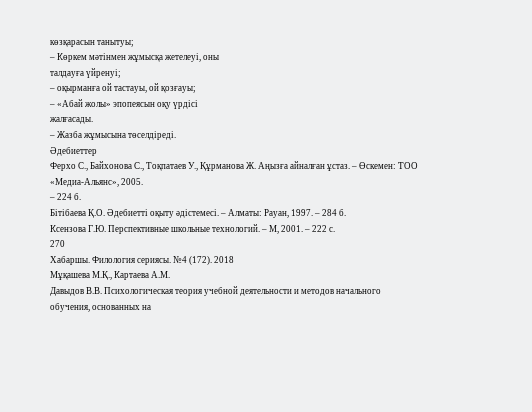көзқарасын танытуы;
– Көркем мәтінмен жұмысқа жетелеуі, оны
талдауға үйренуі;
– оқырманға ой тастауы, ой қозғауы;
– «Абай жолы» эпопеясын оқу үрдісі
жалғасады.
– Жазба жұмысына төселдіреді.
Әдебиеттер
Ферхо С., Байхонова С., Тоқпатаев У., Құрманова Ж. Аңызға айналған ұстаз. – Өскемен: ТОО «Медиа-Альянс», 2005.
– 224 б.
Бітібаева Қ.О. Әдебиетті оқыту әдістемесі. – Алматы: Рауан, 1997. – 284 б.
Ксензова Г.Ю. Перспективные школьные технологий. – М, 2001. – 222 с.
270
Хабаршы. Филология сериясы. №4 (172). 2018
Мұқашева М.Қ., Картаева А.М.
Давыдов В.В. Психологическая теория учебной деятельности и методов начального обучения, основанных на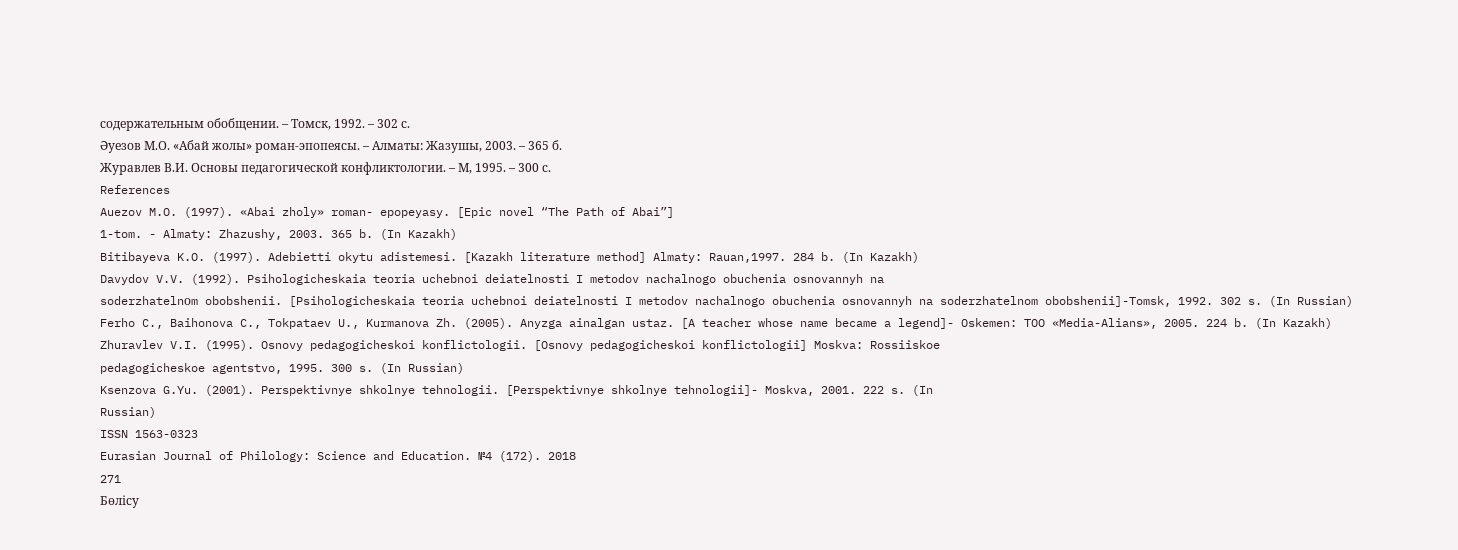содержательным обобщении. – Томск, 1992. – 302 с.
Әуезов М.О. «Абай жолы» роман-эпопеясы. – Алматы: Жазушы, 2003. – 365 б.
Журавлев В.И. Основы педагогической конфликтологии. – М, 1995. – 300 с.
References
Auezov M.O. (1997). «Abai zholy» roman- epopeyasy. [Epic novel “The Path of Abai”]
1-tom. - Almaty: Zhazushy, 2003. 365 b. (In Kazakh)
Bitibayeva K.O. (1997). Adebietti okytu adistemesi. [Kazakh literature method] Almaty: Rauan,1997. 284 b. (In Kazakh)
Davydov V.V. (1992). Psihologicheskaia teoria uchebnoi deiatelnosti I metodov nachalnogo obuchenia osnovannyh na
soderzhatelnоm obobshenii. [Psihologicheskaia teoria uchebnoi deiatelnosti I metodov nachalnogo obuchenia osnovannyh na soderzhatelnom obobshenii]-Tomsk, 1992. 302 s. (In Russian)
Ferho C., Baihonova C., Tokpataev U., Kurmanova Zh. (2005). Anyzga ainalgan ustaz. [A teacher whose name became a legend]- Oskemen: TOO «Media-Alians», 2005. 224 b. (In Kazakh)
Zhuravlev V.I. (1995). Osnovy pedagogicheskoi konflictologii. [Osnovy pedagogicheskoi konflictologii] Moskva: Rossiiskoe
pedagogicheskoe agentstvo, 1995. 300 s. (In Russian)
Ksenzova G.Yu. (2001). Perspektivnye shkolnye tehnologii. [Perspektivnye shkolnye tehnologii]- Moskva, 2001. 222 s. (In
Russian)
ISSN 1563-0323
Eurasian Journal of Philology: Science and Education. №4 (172). 2018
271
Бөлісу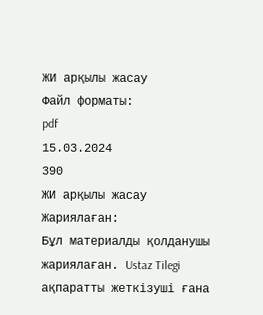ЖИ арқылы жасау
Файл форматы:
pdf
15.03.2024
390
ЖИ арқылы жасау
Жариялаған:
Бұл материалды қолданушы жариялаған. Ustaz Tilegi ақпаратты жеткізуші ғана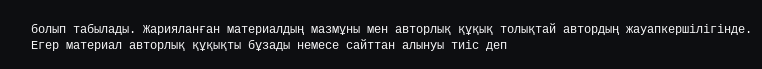болып табылады. Жарияланған материалдың мазмұны мен авторлық құқық толықтай автордың жауапкершілігінде. Егер материал авторлық құқықты бұзады немесе сайттан алынуы тиіс деп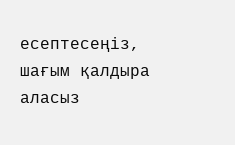есептесеңіз,
шағым қалдыра аласыз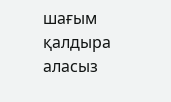шағым қалдыра аласыз